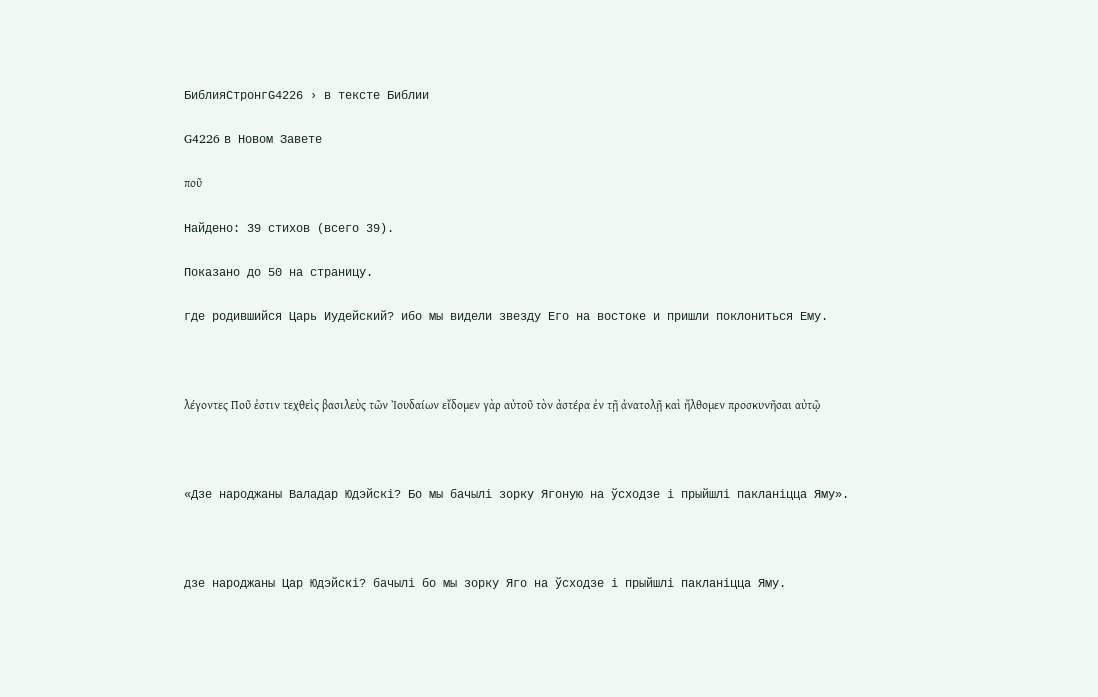БиблияСтронгG4226 › в тексте Библии

G4226 в Новом Завете

ποῦ

Найдено: 39 стихов (всего 39).

Показано до 50 на страницу.

где родившийся Царь Иудейский? ибо мы видели звезду Его на востоке и пришли поклониться Ему.



λέγοντες Ποῦ ἐστιν τεχθεὶς βασιλεὺς τῶν Ἰουδαίων εἴδομεν γὰρ αὐτοῦ τὸν ἀστέρα ἐν τῇ ἀνατολῇ καὶ ἤλθομεν προσκυνῆσαι αὐτῷ



«Дзе народжаны Валадар Юдэйскі? Бо мы бачылі зорку Ягоную на ўсходзе і прыйшлі пакланіцца Яму».



дзе народжаны Цар Юдэйскі? бачылі бо мы зорку Яго на ўсходзе і прыйшлі пакланіцца Яму.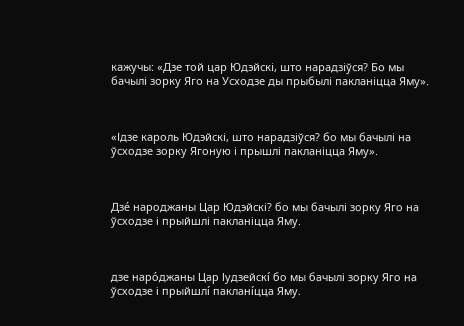кажучы: «Дзе той цар Юдэйскі, што нарадзіўся? Бо мы бачылі зорку Яго на Усходзе ды прыбылі пакланіцца Яму».



«Ідзе кароль Юдэйскі, што нарадзіўся? бо мы бачылі на ўсходзе зорку Ягоную і прышлі пакланіцца Яму».



Дзе́ народжаны Цар Юдэйскі? бо мы бачылі зорку Яго на ўсходзе і прыйшлі пакланіцца Яму.



дзе наро́джаны Цар Іудзейскí бо мы бачылі зорку Яго на ўсходзе і прыйшлí пакланíцца Яму.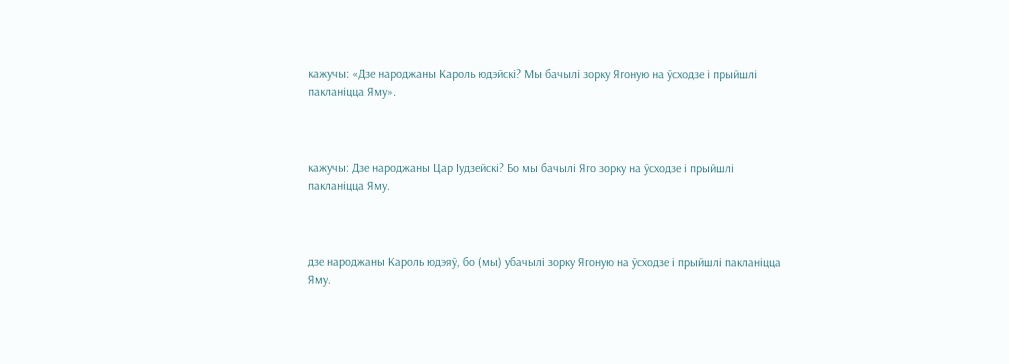кажучы: «Дзе народжаны Кароль юдэйскі? Мы бачылі зорку Ягоную на ўсходзе і прыйшлі пакланіцца Яму».



кажучы: Дзе народжаны Цар Іудзейскі? Бо мы бачылі Яго зорку на ўсходзе і прыйшлі пакланіцца Яму.



дзе народжаны Кароль юдэяў, бо (мы) убачылі зорку Ягоную на ўсходзе і прыйшлі пакланіцца Яму.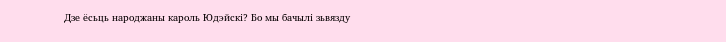Дзе ёсьць народжаны кароль Юдэйскі? Бо мы бачылі зьвязду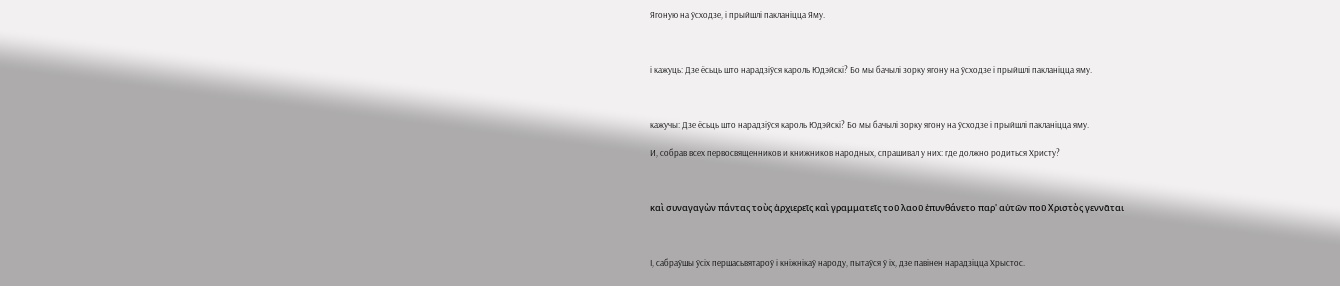Ягоную на ўсходзе, і прыйшлі пакланіцца Яму.



і кажуць: Дзе ёсьць што нарадзіўся кароль Юдэйскі? Бо мы бачылі зорку ягону на ўсходзе і прыйшлі пакланіцца яму.



кажучы: Дзе ёсьць што нарадзіўся кароль Юдэйскі? Бо мы бачылі зорку ягону на ўсходзе і прыйшлі пакланіцца яму.

И, собрав всех первосвященников и книжников народных, спрашивал у них: где должно родиться Христу?



καὶ συναγαγὼν πάντας τοὺς ἀρχιερεῖς καὶ γραμματεῖς τοῦ λαοῦ ἐπυνθάνετο παρ' αὐτῶν ποῦ Χριστὸς γεννᾶται



І, сабраўшы ўсіх першасьвятароў і кніжнікаў народу, пытаўся ў іх, дзе павінен нарадзіцца Хрыстос.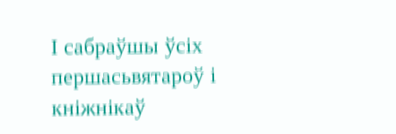І сабраўшы ўсіх першасьвятароў і кніжнікаў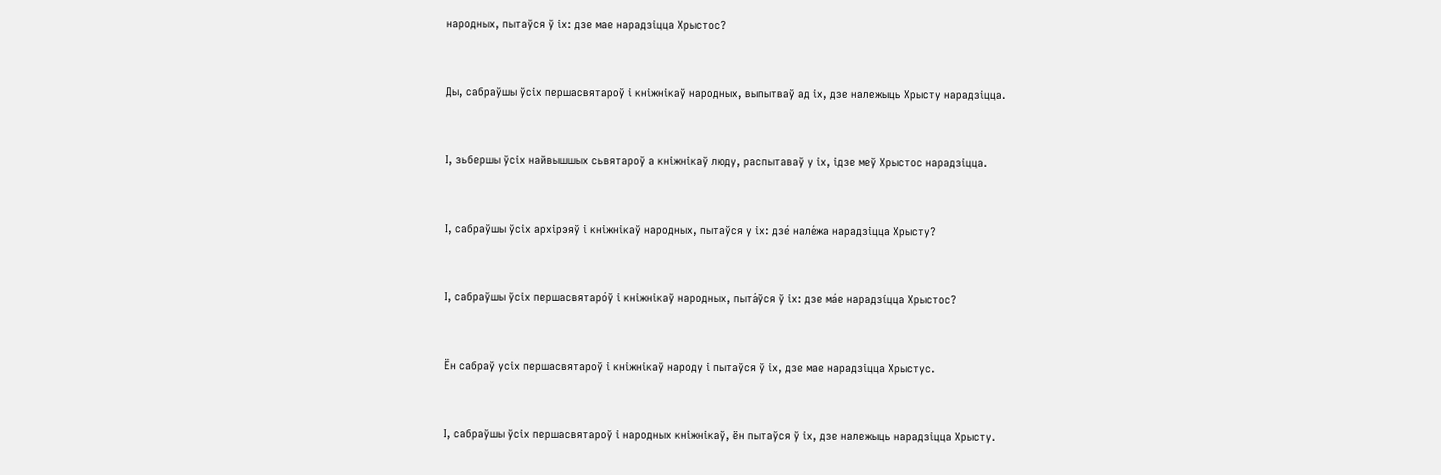народных, пытаўся ў іх: дзе мае нарадзіцца Хрыстос?



Ды, сабраўшы ўсіх першасвятароў і кніжнікаў народных, выпытваў ад іх, дзе належыць Хрысту нарадзіцца.



І, зьбершы ўсіх найвышшых сьвятароў а кніжнікаў люду, распытаваў у іх, ідзе меў Хрыстос нарадзіцца.



І, сабраўшы ўсіх архірэяў і кніжнікаў народных, пытаўся у іх: дзе́ нале́жа нарадзіцца Хрысту?



І, сабраўшы ўсіх першасвятаро́ў і кніжнікаў народных, пыта́ўся ў іх: дзе ма́е нарадзíцца Хрыстос?



Ён сабраў усіх першасвятароў і кніжнікаў народу і пытаўся ў іх, дзе мае нарадзіцца Хрыстус.



І, сабраўшы ўсіх першасвятароў і народных кніжнікаў, ён пытаўся ў іх, дзе належыць нарадзіцца Хрысту.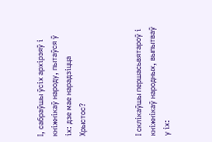І, сабраўшы ўсіх архірэяў і кніжнікаў народу, пытаўся ў іх: дзе мае нарадзіцца Хрыстос?



І склікаўшы першасьвятароў і кніжнікаў народных, выпытваў у іх: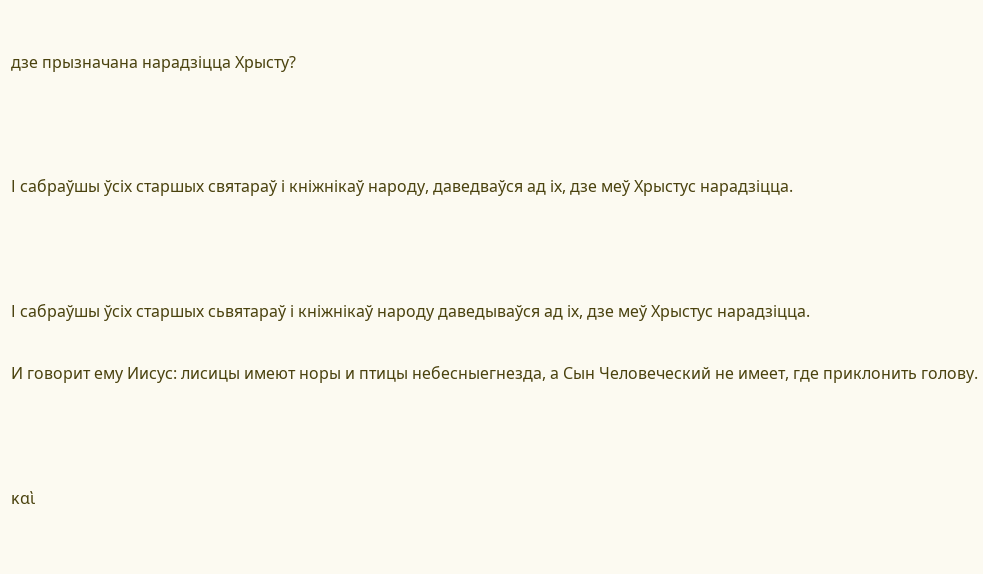дзе прызначана нарадзіцца Хрысту?



І сабраўшы ўсіх старшых святараў і кніжнікаў народу, даведваўся ад іх, дзе меў Хрыстус нарадзіцца.



І сабраўшы ўсіх старшых сьвятараў і кніжнікаў народу даведываўся ад іх, дзе меў Хрыстус нарадзіцца.

И говорит ему Иисус: лисицы имеют норы и птицы небесныегнезда, а Сын Человеческий не имеет, где приклонить голову.



καὶ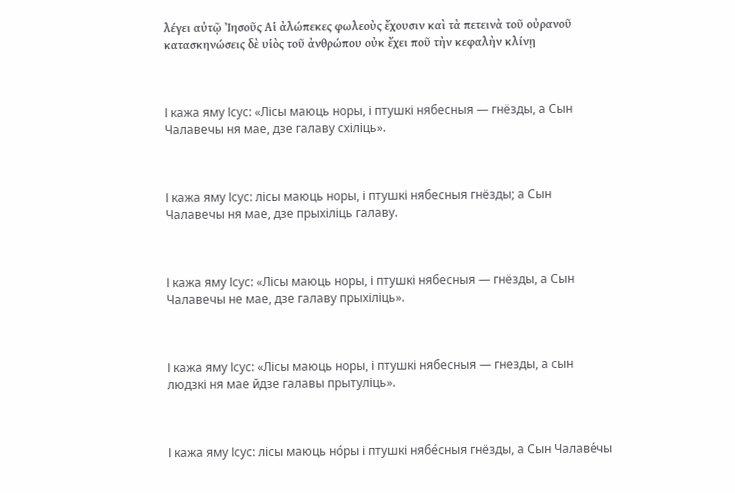λέγει αὐτῷ Ἰησοῦς Αἱ ἀλώπεκες φωλεοὺς ἔχουσιν καὶ τὰ πετεινὰ τοῦ οὐρανοῦ κατασκηνώσεις δὲ υἱὸς τοῦ ἀνθρώπου οὐκ ἔχει ποῦ τὴν κεφαλὴν κλίνῃ



І кажа яму Ісус: «Лісы маюць норы, і птушкі нябесныя — гнёзды, а Сын Чалавечы ня мае, дзе галаву схіліць».



І кажа яму Ісус: лісы маюць норы, і птушкі нябесныя гнёзды; а Сын Чалавечы ня мае, дзе прыхіліць галаву.



І кажа яму Ісус: «Лісы маюць норы, і птушкі нябесныя — гнёзды, а Сын Чалавечы не мае, дзе галаву прыхіліць».



І кажа яму Ісус: «Лісы маюць норы, і птушкі нябесныя — гнезды, а сын людзкі ня мае йдзе галавы прытуліць».



І кажа яму Ісус: лісы маюць но́ры і птушкі нябе́сныя гнёзды, а Сын Чалаве́чы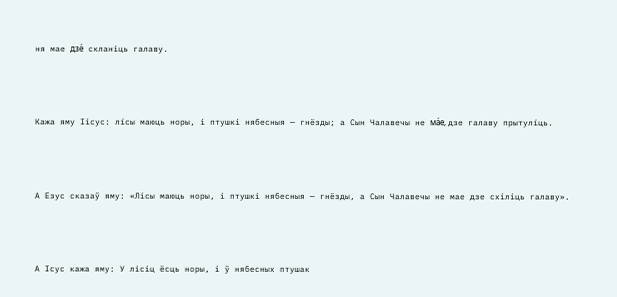ня мае дзе́ скланіць галаву.



Кажа яму Іісус: лíсы маюць норы, і птушкі нябесныя — гнёзды; а Сын Чалавечы не ма́е, дзе галаву прытулíць.



А Езус сказаў яму: «Лісы маюць норы, і птушкі нябесныя — гнёзды, а Сын Чалавечы не мае дзе схіліць галаву».



А Ісус кажа яму: У лісіц ёсць норы, і ў нябесных птушак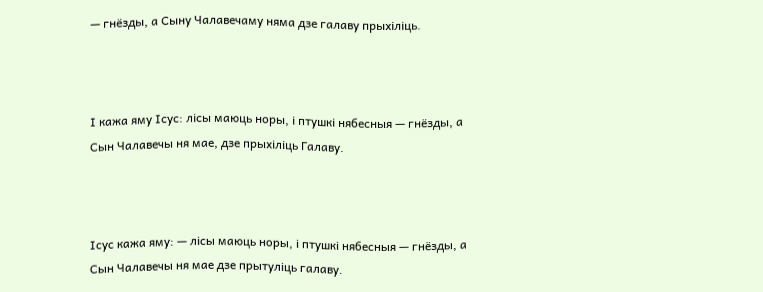— гнёзды, а Сыну Чалавечаму няма дзе галаву прыхіліць.



І кажа яму Ісус: лісы маюць норы, і птушкі нябесныя — гнёзды, а Сын Чалавечы ня мае, дзе прыхіліць Галаву.



Ісус кажа яму: — лісы маюць норы, і птушкі нябесныя — гнёзды, а Сын Чалавечы ня мае дзе прытуліць галаву.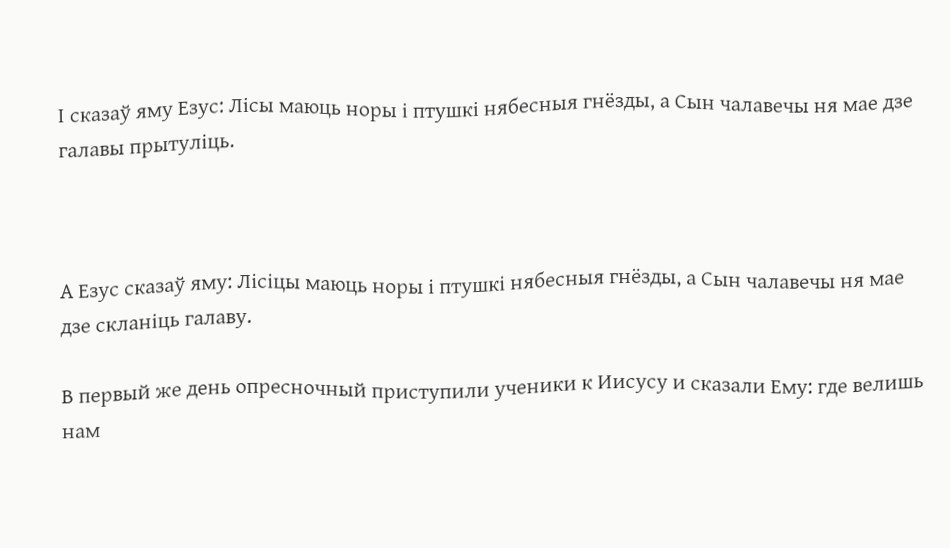І сказаў яму Езус: Лісы маюць норы і птушкі нябесныя гнёзды, а Сын чалавечы ня мае дзе галавы прытуліць.



А Езус сказаў яму: Лісіцы маюць норы і птушкі нябесныя гнёзды, а Сын чалавечы ня мае дзе скланіць галаву.

В первый же день опресночный приступили ученики к Иисусу и сказали Ему: где велишь нам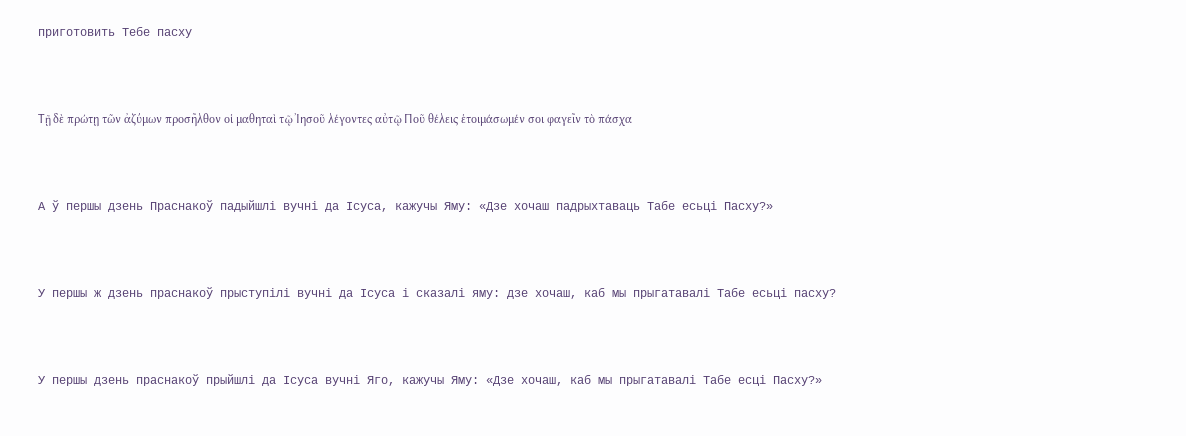приготовить Тебе пасху



Τῇ δὲ πρώτῃ τῶν ἀζύμων προσῆλθον οἱ μαθηταὶ τῷ Ἰησοῦ λέγοντες αὐτῷ Ποῦ θέλεις ἑτοιμάσωμέν σοι φαγεῖν τὸ πάσχα



А ў першы дзень Праснакоў падыйшлі вучні да Ісуса, кажучы Яму: «Дзе хочаш падрыхтаваць Табе есьці Пасху?»



У першы ж дзень праснакоў прыступілі вучні да Ісуса і сказалі яму: дзе хочаш, каб мы прыгатавалі Табе есьці пасху?



У першы дзень праснакоў прыйшлі да Ісуса вучні Яго, кажучы Яму: «Дзе хочаш, каб мы прыгатавалі Табе есці Пасху?»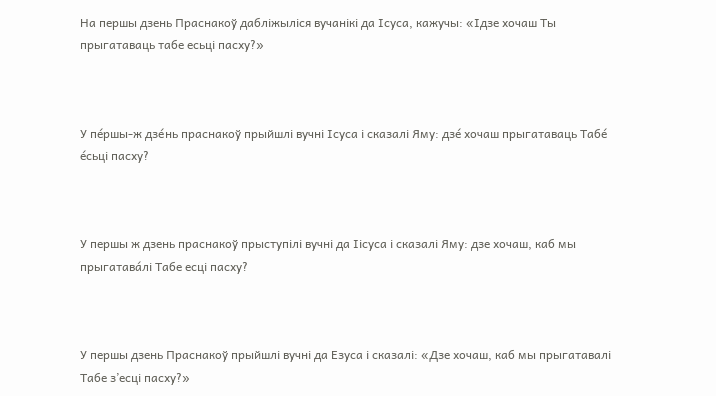На першы дзень Праснакоў дабліжыліся вучанікі да Ісуса, кажучы: «Ідзе хочаш Ты прыгатаваць табе есьці пасху?»



У пе́ршы-ж дзе́нь праснакоў прыйшлі вучні Ісуса і сказалі Яму: дзе́ хочаш прыгатаваць Табе́ е́сьці пасху?



У першы ж дзень праснакоў прыступілі вучні да Іісуса і сказалі Яму: дзе хочаш, каб мы прыгатава́лі Табе есці пасху?



У першы дзень Праснакоў прыйшлі вучні да Езуса і сказалі: «Дзе хочаш, каб мы прыгатавалі Табе з’есці пасху?»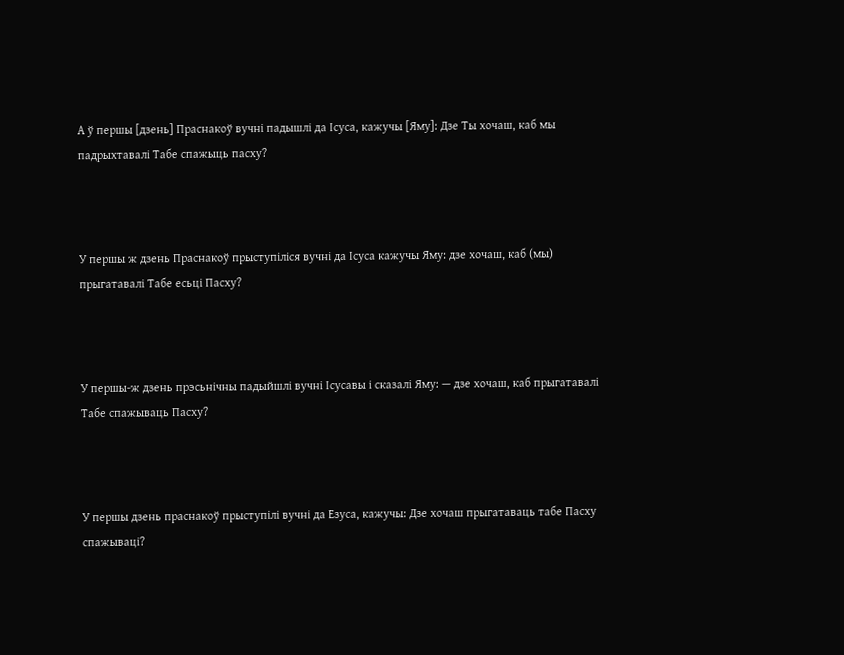А ў першы [дзень] Праснакоў вучні падышлі да Ісуса, кажучы [Яму]: Дзе Ты хочаш, каб мы падрыхтавалі Табе спажыць пасху?



У першы ж дзень Праснакоў прыступіліся вучні да Ісуса кажучы Яму: дзе хочаш, каб (мы) прыгатавалі Табе есьці Пасху?



У першы-ж дзень прэсьнічны падыйшлі вучні Ісусавы і сказалі Яму: — дзе хочаш, каб прыгатавалі Табе спажываць Пасху?



У першы дзень праснакоў прыступілі вучні да Езуса, кажучы: Дзе хочаш прыгатаваць табе Пасху спажываці?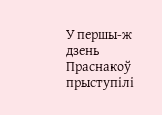У першы-ж дзень Праснакоў прыступілі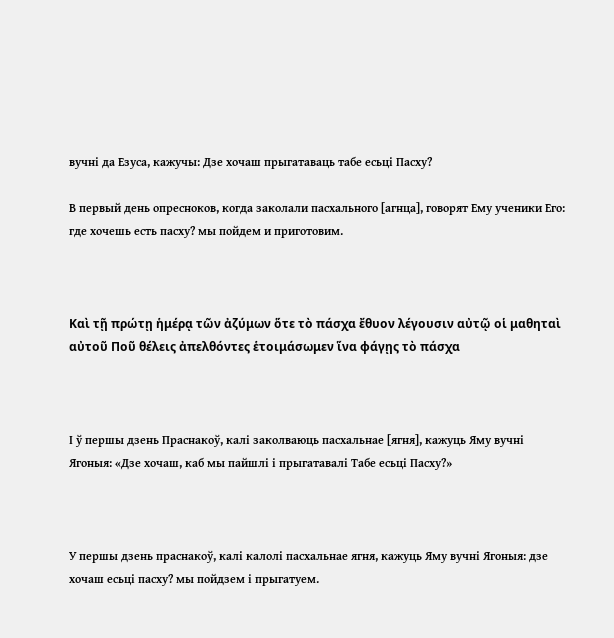вучні да Езуса, кажучы: Дзе хочаш прыгатаваць табе есьці Пасху?

В первый день опресноков, когда заколали пасхального [агнца], говорят Ему ученики Его: где хочешь есть пасху? мы пойдем и приготовим.



Καὶ τῇ πρώτῃ ἡμέρᾳ τῶν ἀζύμων ὅτε τὸ πάσχα ἔθυον λέγουσιν αὐτῷ οἱ μαθηταὶ αὐτοῦ Ποῦ θέλεις ἀπελθόντες ἑτοιμάσωμεν ἵνα φάγῃς τὸ πάσχα



І ў першы дзень Праснакоў, калі заколваюць пасхальнае [ягня], кажуць Яму вучні Ягоныя: «Дзе хочаш, каб мы пайшлі і прыгатавалі Табе есьці Пасху?»



У першы дзень праснакоў, калі калолі пасхальнае ягня, кажуць Яму вучні Ягоныя: дзе хочаш есьці пасху? мы пойдзем і прыгатуем.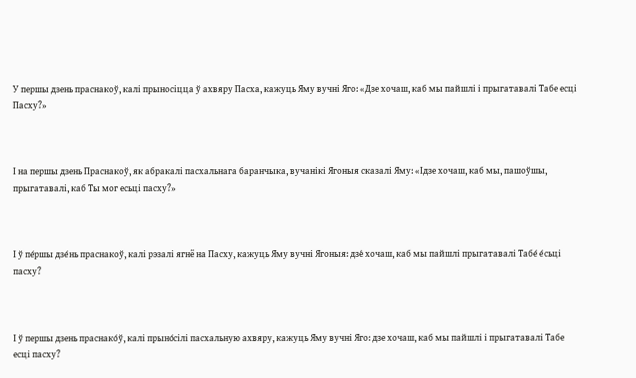У першы дзень праснакоў, калі прыносіцца ў ахвяру Пасха, кажуць Яму вучні Яго: «Дзе хочаш, каб мы пайшлі і прыгатавалі Табе есці Пасху?»



І на першы дзень Праснакоў, як абракалі пасхальнага баранчыка, вучанікі Ягоныя сказалі Яму: «Ідзе хочаш, каб мы, пашоўшы, прыгатавалі, каб Ты мог есьці пасху?»



І ў пе́ршы дзе́нь праснакоў, калі рэзалі ягнё на Пасху, кажуць Яму вучні Ягоныя: дзе́ хочаш, каб мы пайшлі прыгатавалі Табе́ е́сьці пасху?



І ў першы дзень праснако́ў, калі прыно́сілі пасхальную ахвяру, кажуць Яму вучні Яго: дзе хочаш, каб мы пайшлі і прыгатавалі Табе есці пасху?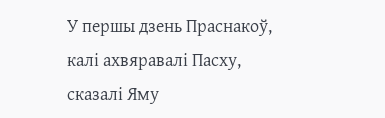У першы дзень Праснакоў, калі ахвяравалі Пасху, сказалі Яму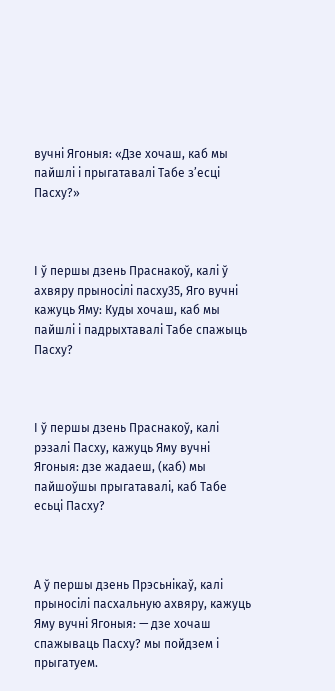вучні Ягоныя: «Дзе хочаш, каб мы пайшлі і прыгатавалі Табе з’есці Пасху?»



І ў першы дзень Праснакоў, калі ў ахвяру прыносілі пасху35, Яго вучні кажуць Яму: Куды хочаш, каб мы пайшлі і падрыхтавалі Табе спажыць Пасху?



І ў першы дзень Праснакоў, калі рэзалі Пасху, кажуць Яму вучні Ягоныя: дзе жадаеш, (каб) мы пайшоўшы прыгатавалі, каб Табе есьці Пасху?



А ў першы дзень Прэсьнікаў, калі прыносілі пасхальную ахвяру, кажуць Яму вучні Ягоныя: — дзе хочаш спажываць Пасху? мы пойдзем і прыгатуем.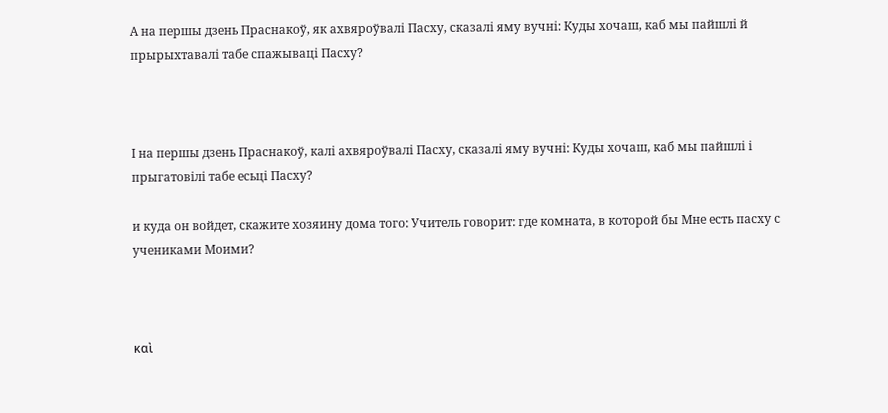А на першы дзень Праснакоў, як ахвяроўвалі Пасху, сказалі яму вучні: Куды хочаш, каб мы пайшлі й прырыхтавалі табе спажываці Пасху?



І на першы дзень Праснакоў, калі ахвяроўвалі Пасху, сказалі яму вучні: Куды хочаш, каб мы пайшлі і прыгатовілі табе есьці Пасху?

и куда он войдет, скажите хозяину дома того: Учитель говорит: где комната, в которой бы Мне есть пасху с учениками Моими?



καὶ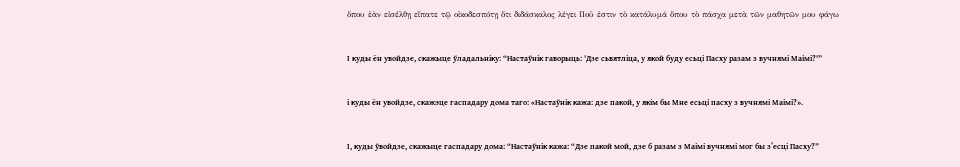ὅπου ἐὰν εἰσέλθῃ εἴπατε τῷ οἰκοδεσπότῃ ὅτι διδάσκαλος λέγει Ποῦ ἐστιν τὸ κατάλυμά ὅπου τὸ πάσχα μετὰ τῶν μαθητῶν μου φάγω



І куды ён увойдзе, скажыце ўладальніку: “Настаўнік гаворыць: 'Дзе сьвятліца, у якой буду есьці Пасху разам з вучнямі Маімі?'”



і куды ён увойдзе, скажэце гаспадару дома таго: «Настаўнік кажа: дзе пакой, у якім бы Мне есьці пасху з вучнямі Маімі?».



І, куды ўвойдзе, скажыце гаспадару дома: “Настаўнік кажа: “Дзе пакой мой, дзе б разам з Маімі вучнямі мог бы з’есці Пасху?”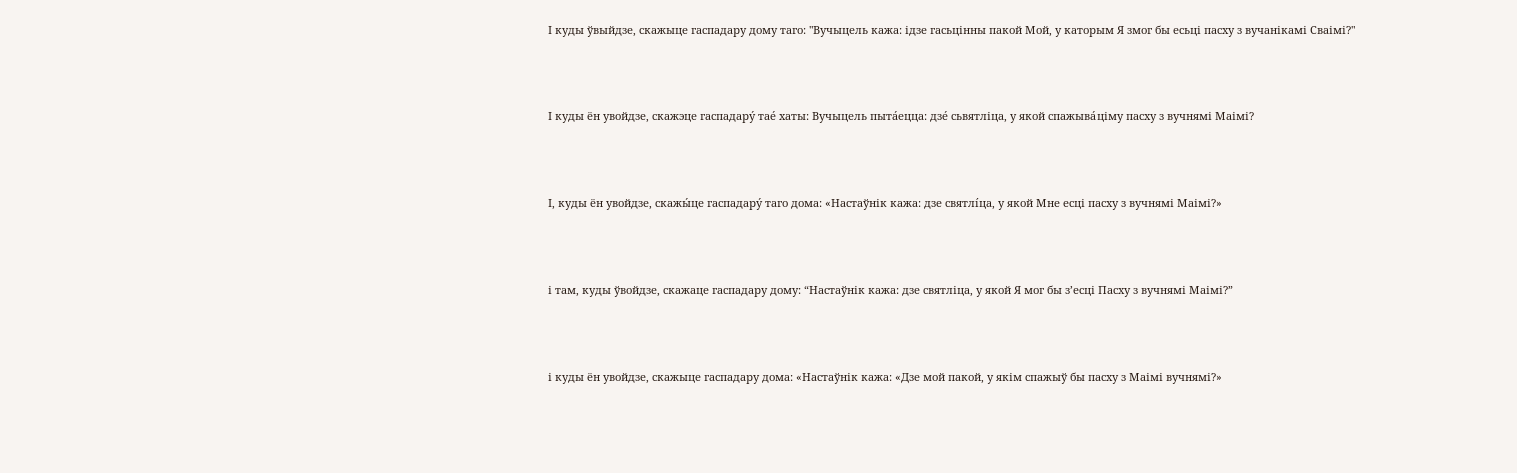І куды ўвыйдзе, скажыце гаспадару дому таго: "Вучыцель кажа: ідзе гасьцінны пакой Мой, у каторым Я змог бы есьці пасху з вучанікамі Сваімі?"



І куды ён увойдзе, скажэце гаспадару́ тае́ хаты: Вучыцель пыта́ецца: дзе́ сьвятліца, у якой спажыва́ціму пасху з вучнямі Маімі?



І, куды ён увойдзе, скажы́це гаспадару́ таго дома: «Настаўнік кажа: дзе святлíца, у якой Мне есці пасху з вучнямі Маімі?»



і там, куды ўвойдзе, скажаце гаспадару дому: “Настаўнік кажа: дзе святліца, у якой Я мог бы з’есці Пасху з вучнямі Маімі?”



і куды ён увойдзе, скажыце гаспадару дома: «Настаўнік кажа: «Дзе мой пакой, у якім спажыў бы пасху з Маімі вучнямі?»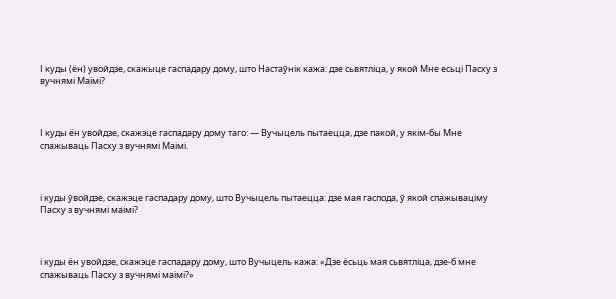І куды (ён) увойдзе, скажыце гаспадару дому, што Настаўнік кажа: дзе сьвятліца, у якой Мне есьці Пасху з вучнямі Маімі?



І куды ён увойдзе, скажэце гаспадару дому таго: — Вучыцель пытаецца, дзе пакой, у якім-бы Мне спажываць Пасху з вучнямі Маімі.



і куды ўвойдзе, скажэце гаспадару дому, што Вучыцель пытаецца: дзе мая гаспода, ў якой спажываціму Пасху з вучнямі маімі?



і куды ён увойдзе, скажэце гаспадару дому, што Вучыцель кажа: «Дзе ёсьць мая сьвятліца, дзе-б мне спажываць Пасху з вучнямі маімі?»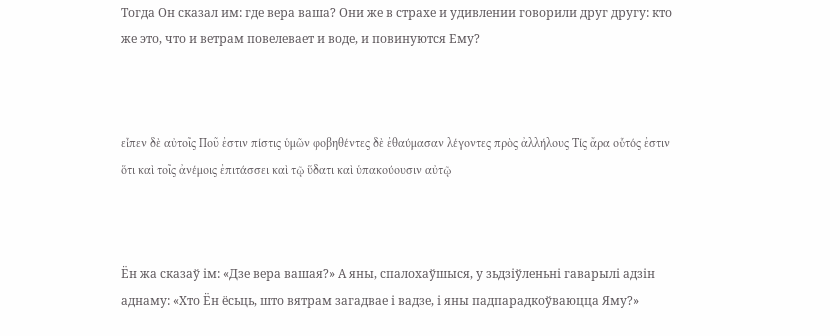Тогда Он сказал им: где вера ваша? Они же в страхе и удивлении говорили друг другу: кто же это, что и ветрам повелевает и воде, и повинуются Ему?



εἶπεν δὲ αὐτοῖς Ποῦ ἐστιν πίστις ὑμῶν φοβηθέντες δὲ ἐθαύμασαν λέγοντες πρὸς ἀλλήλους Τίς ἄρα οὗτός ἐστιν ὅτι καὶ τοῖς ἀνέμοις ἐπιτάσσει καὶ τῷ ὕδατι καὶ ὑπακούουσιν αὐτῷ



Ён жа сказаў ім: «Дзе вера вашая?» А яны, спалохаўшыся, у зьдзіўленьні гаварылі адзін аднаму: «Хто Ён ёсьць, што вятрам загадвае і вадзе, і яны падпарадкоўваюцца Яму?»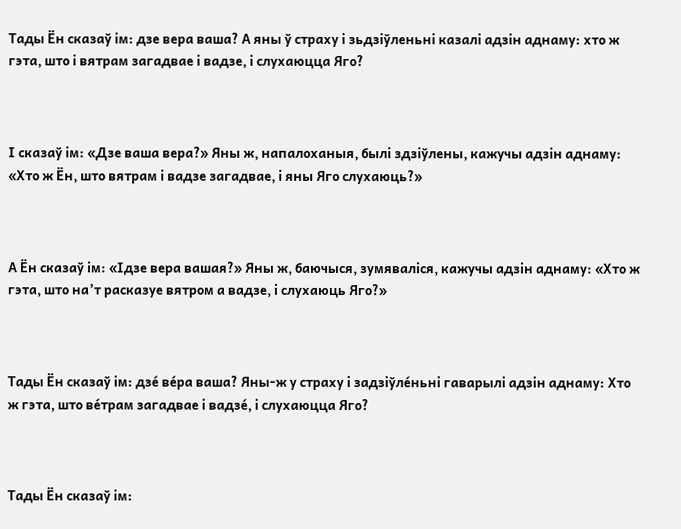Тады Ён сказаў ім: дзе вера ваша? А яны ў страху і зьдзіўленьні казалі адзін аднаму: хто ж гэта, што і вятрам загадвае і вадзе, і слухаюцца Яго?



І сказаў ім: «Дзе ваша вера?» Яны ж, напалоханыя, былі здзіўлены, кажучы адзін аднаму: «Хто ж Ён, што вятрам і вадзе загадвае, і яны Яго слухаюць?»



А Ён сказаў ім: «Ідзе вера вашая?» Яны ж, баючыся, зумяваліся, кажучы адзін аднаму: «Хто ж гэта, што на’т расказуе вятром а вадзе, і слухаюць Яго?»



Тады Ён сказаў ім: дзе́ ве́ра ваша? Яны-ж у страху і задзіўле́ньні гаварылі адзін аднаму: Хто ж гэта, што ве́трам загадвае і вадзе́, і слухаюцца Яго?



Тады Ён сказаў ім: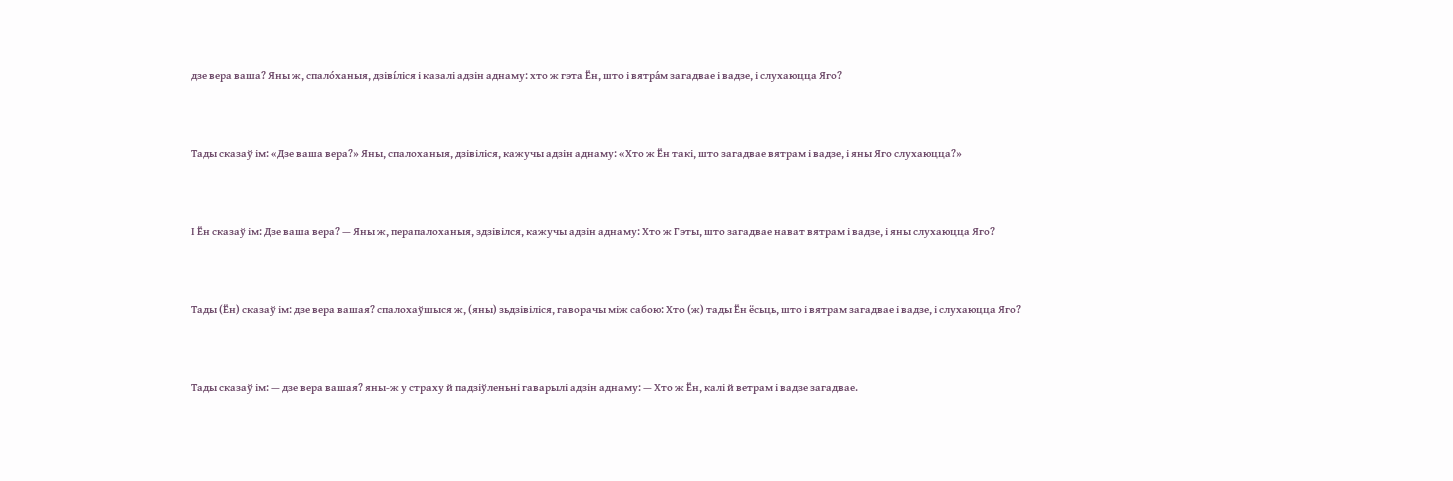дзе вера ваша? Яны ж, спало́ханыя, дзівíліся і казалі адзін аднаму: хто ж гэта Ён, што і вятра́м загадвае і вадзе, і слухаюцца Яго?



Тады сказаў ім: «Дзе ваша вера?» Яны, спалоханыя, дзівіліся, кажучы адзін аднаму: «Хто ж Ён такі, што загадвае вятрам і вадзе, і яны Яго слухаюцца?»



І Ён сказаў ім: Дзе ваша вера? — Яны ж, перапалоханыя, здзівілся, кажучы адзін аднаму: Хто ж Гэты, што загадвае нават вятрам і вадзе, і яны слухаюцца Яго?



Тады (Ён) сказаў ім: дзе вера вашая? спалохаўшыся ж, (яны) зьдзівіліся, гаворачы між сабою: Хто (ж) тады Ён ёсьць, што і вятрам загадвае і вадзе, і слухаюцца Яго?



Тады сказаў ім: — дзе вера вашая? яны-ж у страху й падзіўленьні гаварылі адзін аднаму: — Хто ж Ён, калі й ветрам і вадзе загадвае.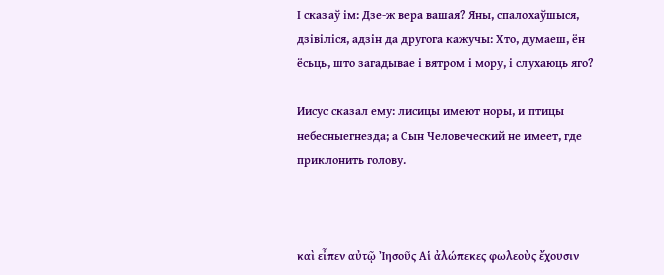І сказаў ім: Дзе-ж вера вашая? Яны, спалохаўшыся, дзівіліся, адзін да другога кажучы: Хто, думаеш, ён ёсьць, што загадывае і вятром і мору, і слухаюць яго?

Иисус сказал ему: лисицы имеют норы, и птицы небесныегнезда; а Сын Человеческий не имеет, где приклонить голову.



καὶ εἶπεν αὐτῷ Ἰησοῦς Αἱ ἀλώπεκες φωλεοὺς ἔχουσιν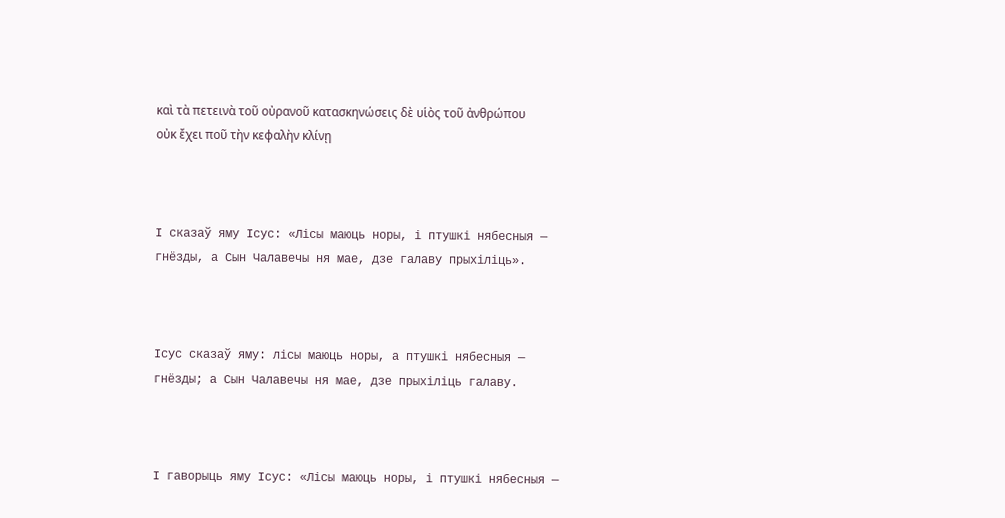καὶ τὰ πετεινὰ τοῦ οὐρανοῦ κατασκηνώσεις δὲ υἱὸς τοῦ ἀνθρώπου οὐκ ἔχει ποῦ τὴν κεφαλὴν κλίνῃ



І сказаў яму Ісус: «Лісы маюць норы, і птушкі нябесныя — гнёзды, а Сын Чалавечы ня мае, дзе галаву прыхіліць».



Ісус сказаў яму: лісы маюць норы, а птушкі нябесныя — гнёзды; а Сын Чалавечы ня мае, дзе прыхіліць галаву.



І гаворыць яму Ісус: «Лісы маюць норы, і птушкі нябесныя —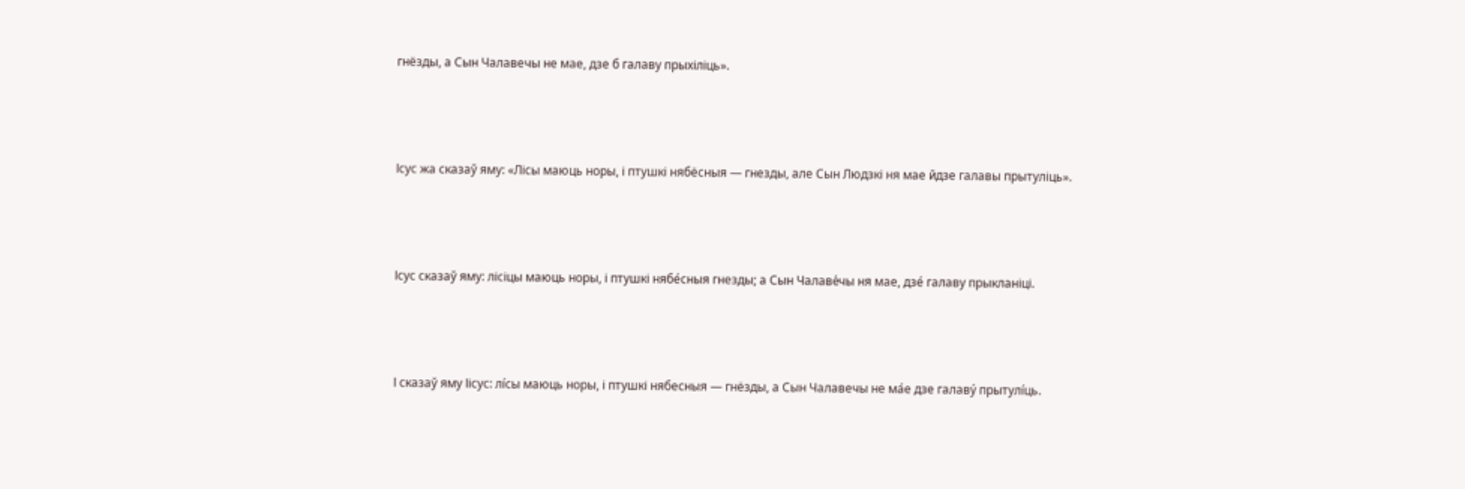гнёзды, а Сын Чалавечы не мае, дзе б галаву прыхіліць».



Ісус жа сказаў яму: «Лісы маюць норы, і птушкі нябёсныя — гнезды, але Сын Людзкі ня мае йдзе галавы прытуліць».



Ісус сказаў яму: лісіцы маюць норы, і птушкі нябе́сныя гнезды; а Сын Чалаве́чы ня мае, дзе́ галаву прыкланіці.



І сказаў яму Іісус: лíсы маюць норы, і птушкі нябесныя — гнёзды, а Сын Чалавечы не ма́е дзе галаву́ прытулíць.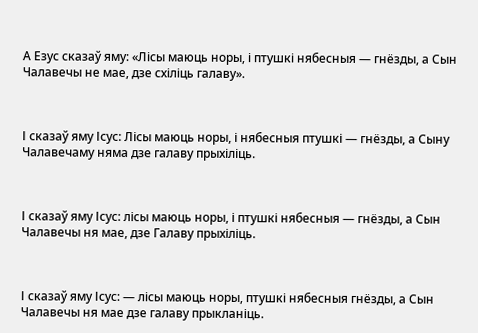А Езус сказаў яму: «Лісы маюць норы, і птушкі нябесныя — гнёзды, а Сын Чалавечы не мае, дзе схіліць галаву».



І сказаў яму Ісус: Лісы маюць норы, і нябесныя птушкі — гнёзды, а Сыну Чалавечаму няма дзе галаву прыхіліць.



І сказаў яму Ісус: лісы маюць норы, і птушкі нябесныя — гнёзды, а Сын Чалавечы ня мае, дзе Галаву прыхіліць.



І сказаў яму Ісус: — лісы маюць норы, птушкі нябесныя гнёзды, а Сын Чалавечы ня мае дзе галаву прыкланіць.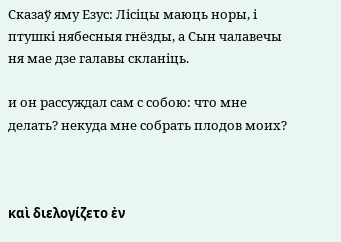Сказаў яму Езус: Лісіцы маюць норы, і птушкі нябесныя гнёзды, а Сын чалавечы ня мае дзе галавы скланіць.

и он рассуждал сам с собою: что мне делать? некуда мне собрать плодов моих?



καὶ διελογίζετο ἐν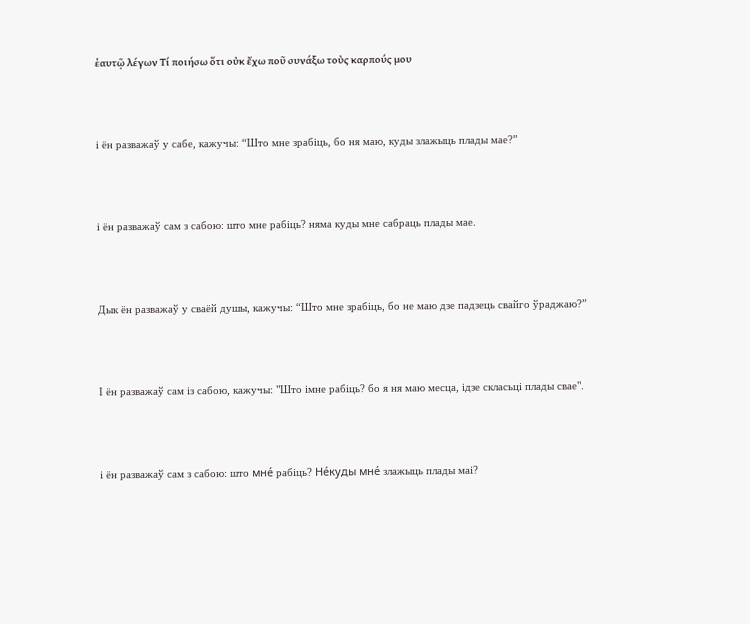ἑαυτῷ λέγων Τί ποιήσω ὅτι οὐκ ἔχω ποῦ συνάξω τοὺς καρπούς μου



і ён разважаў у сабе, кажучы: “Што мне зрабіць, бо ня маю, куды злажыць плады мае?”



і ён разважаў сам з сабою: што мне рабіць? няма куды мне сабраць плады мае.



Дык ён разважаў у сваёй душы, кажучы: “Што мне зрабіць, бо не маю дзе падзець свайго ўраджаю?”



І ён разважаў сам із сабою, кажучы: "Што імне рабіць? бо я ня маю месца, ідзе скласьці плады свае".



і ён разважаў сам з сабою: што мне́ рабіць? Не́куды мне́ злажыць плады маі?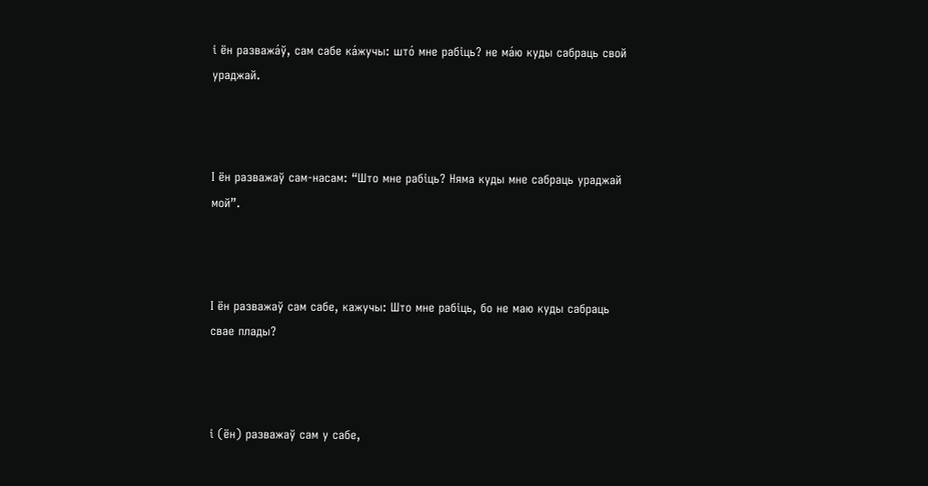і ён разважа́ў, сам сабе ка́жучы: што́ мне рабіць? не ма́ю куды сабраць свой ураджай.



І ён разважаў сам-насам: “Што мне рабіць? Няма куды мне сабраць ураджай мой”.



І ён разважаў сам сабе, кажучы: Што мне рабіць, бо не маю куды сабраць свае плады?



і (ён) разважаў сам у сабе,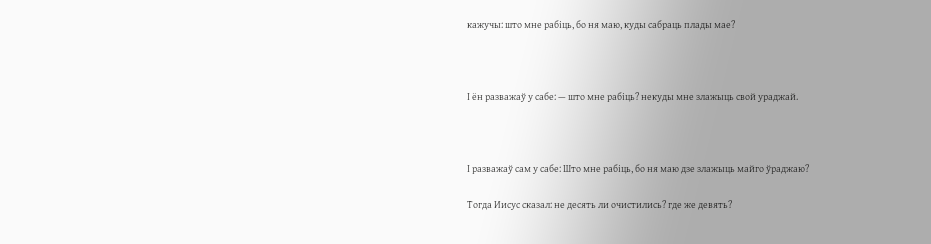кажучы: што мне рабіць, бо ня маю, куды сабраць плады мае?



І ён разважаў у сабе: — што мне рабіць? некуды мне злажыць свой ураджай.



І разважаў сам у сабе: Што мне рабіць, бо ня маю дзе злажыць майго ўраджаю?

Тогда Иисус сказал: не десять ли очистились? где же девять?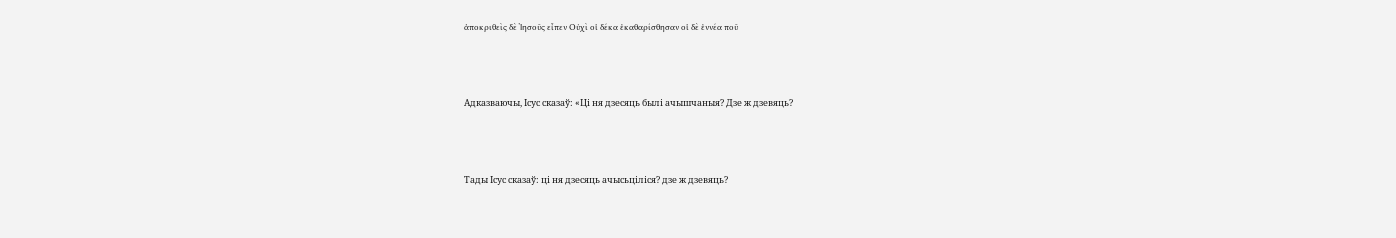ἀποκριθεὶς δὲ Ἰησοῦς εἶπεν Οὐχὶ οἱ δέκα ἐκαθαρίσθησαν οἱ δὲ ἐννέα ποῦ



Адказваючы, Ісус сказаў: «Ці ня дзесяць былі ачышчаныя? Дзе ж дзевяць?



Тады Ісус сказаў: ці ня дзесяць ачысьціліся? дзе ж дзевяць?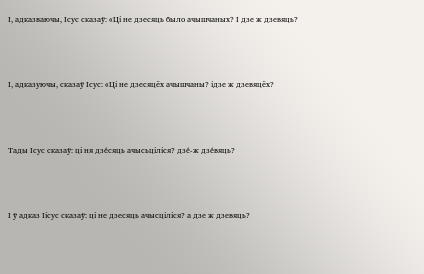І, адказваючы, Ісус сказаў: «Ці не дзесяць было ачышчаных? І дзе ж дзевяць?



І, адказуючы, сказаў Ісус: «Ці не дзесяцёх ачышчаны? ідзе ж дзевяцёх?



Тады Ісус сказаў: ці ня дзе́сяць ачысьціліся? дзе́-ж дзе́вяць?



І ў адказ Іісус сказаў: ці не дзесяць ачысціліся? а дзе ж дзевяць?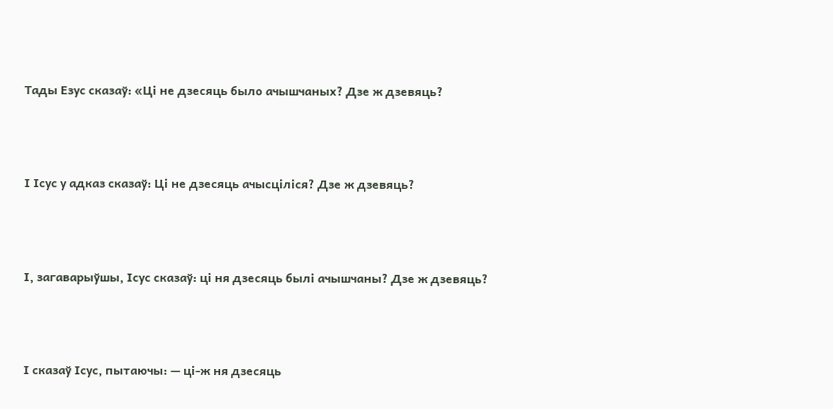Тады Езус сказаў: «Ці не дзесяць было ачышчаных? Дзе ж дзевяць?



І Ісус у адказ сказаў: Ці не дзесяць ачысціліся? Дзе ж дзевяць?



І, загаварыўшы, Ісус сказаў: ці ня дзесяць былі ачышчаны? Дзе ж дзевяць?



І сказаў Ісус, пытаючы: — ці-ж ня дзесяць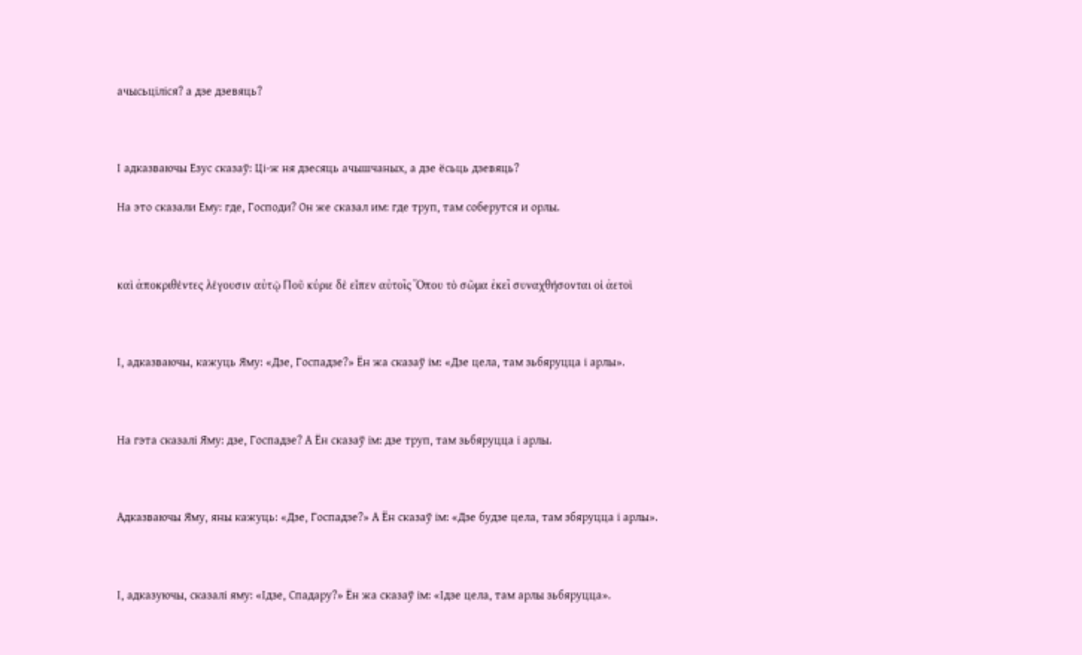ачысьціліся? а дзе дзевяць?



І адказваючы Езус сказаў: Ці-ж ня дзесяць ачышчаных, а дзе ёсьць дзевяць?

На это сказали Ему: где, Господи? Он же сказал им: где труп, там соберутся и орлы.



καὶ ἀποκριθέντες λέγουσιν αὐτῷ Ποῦ κύριε δὲ εἶπεν αὐτοῖς Ὅπου τὸ σῶμα ἐκεῖ συναχθήσονται οἱ ἀετοὶ



І, адказваючы, кажуць Яму: «Дзе, Госпадзе?» Ён жа сказаў ім: «Дзе цела, там зьбяруцца і арлы».



На гэта сказалі Яму: дзе, Госпадзе? А Ён сказаў ім: дзе труп, там зьбяруцца і арлы.



Адказваючы Яму, яны кажуць: «Дзе, Госпадзе?» А Ён сказаў ім: «Дзе будзе цела, там збяруцца і арлы».



І, адказуючы, сказалі яму: «Ідзе, Спадару?» Ён жа сказаў ім: «Ідзе цела, там арлы зьбяруцца».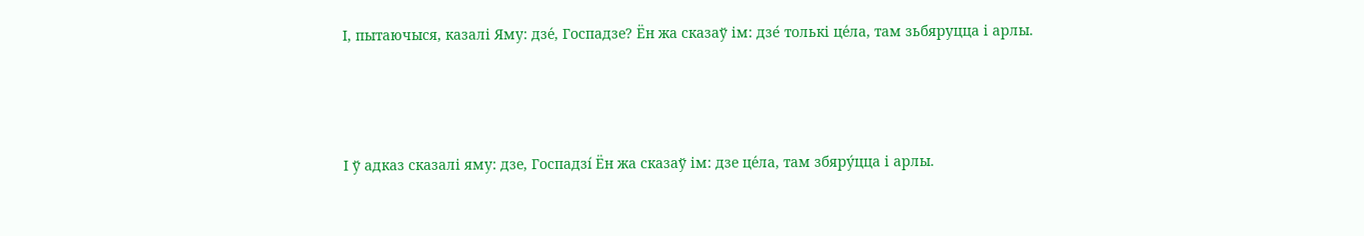І, пытаючыся, казалі Яму: дзе́, Госпадзе? Ён жа сказаў ім: дзе́ толькі це́ла, там зьбяруцца і арлы.



І ў адказ сказалі яму: дзе, Госпадзí Ён жа сказаў ім: дзе це́ла, там збяру́цца і арлы.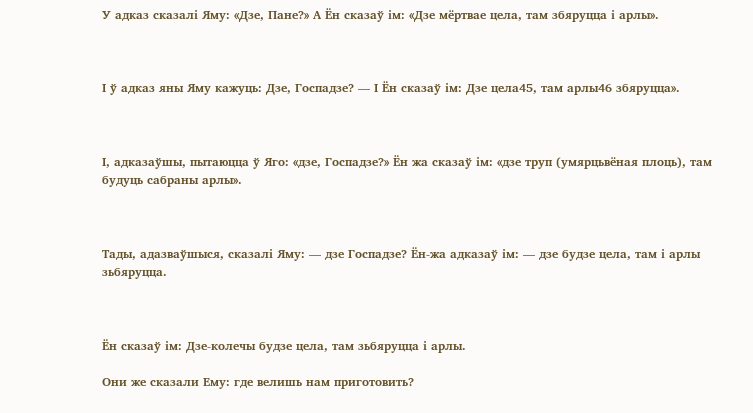У адказ сказалі Яму: «Дзе, Пане?» А Ён сказаў ім: «Дзе мёртвае цела, там збяруцца і арлы».



І ў адказ яны Яму кажуць: Дзе, Госпадзе? — І Ён сказаў ім: Дзе цела45, там арлы46 збяруцца».



І, адказаўшы, пытаюцца ў Яго: «дзе, Госпадзе?» Ён жа сказаў ім: «дзе труп (умярцьвёная плоць), там будуць сабраны арлы».



Тады, адазваўшыся, сказалі Яму: — дзе Госпадзе? Ён-жа адказаў ім: — дзе будзе цела, там і арлы зьбяруцца.



Ён сказаў ім: Дзе-колечы будзе цела, там зьбяруцца і арлы.

Они же сказали Ему: где велишь нам приготовить?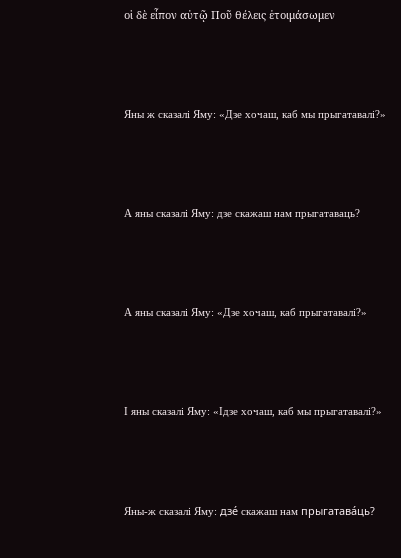οἱ δὲ εἶπον αὐτῷ Ποῦ θέλεις ἑτοιμάσωμεν



Яны ж сказалі Яму: «Дзе хочаш, каб мы прыгатавалі?»



А яны сказалі Яму: дзе скажаш нам прыгатаваць?



А яны сказалі Яму: «Дзе хочаш, каб прыгатавалі?»



І яны сказалі Яму: «Ідзе хочаш, каб мы прыгатавалі?»



Яны-ж сказалі Яму: дзе́ скажаш нам прыгатава́ць?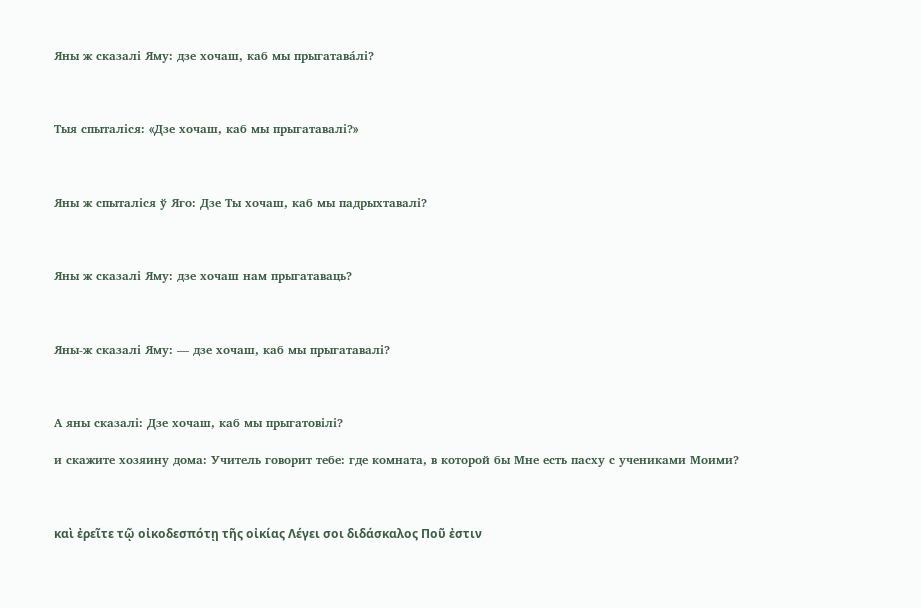Яны ж сказалі Яму: дзе хочаш, каб мы прыгатава́лі?



Тыя спыталіся: «Дзе хочаш, каб мы прыгатавалі?»



Яны ж спыталіся ў Яго: Дзе Ты хочаш, каб мы падрыхтавалі?



Яны ж сказалі Яму: дзе хочаш нам прыгатаваць?



Яны-ж сказалі Яму: — дзе хочаш, каб мы прыгатавалі?



А яны сказалі: Дзе хочаш, каб мы прыгатовілі?

и скажите хозяину дома: Учитель говорит тебе: где комната, в которой бы Мне есть пасху с учениками Моими?



καὶ ἐρεῖτε τῷ οἰκοδεσπότῃ τῆς οἰκίας Λέγει σοι διδάσκαλος Ποῦ ἐστιν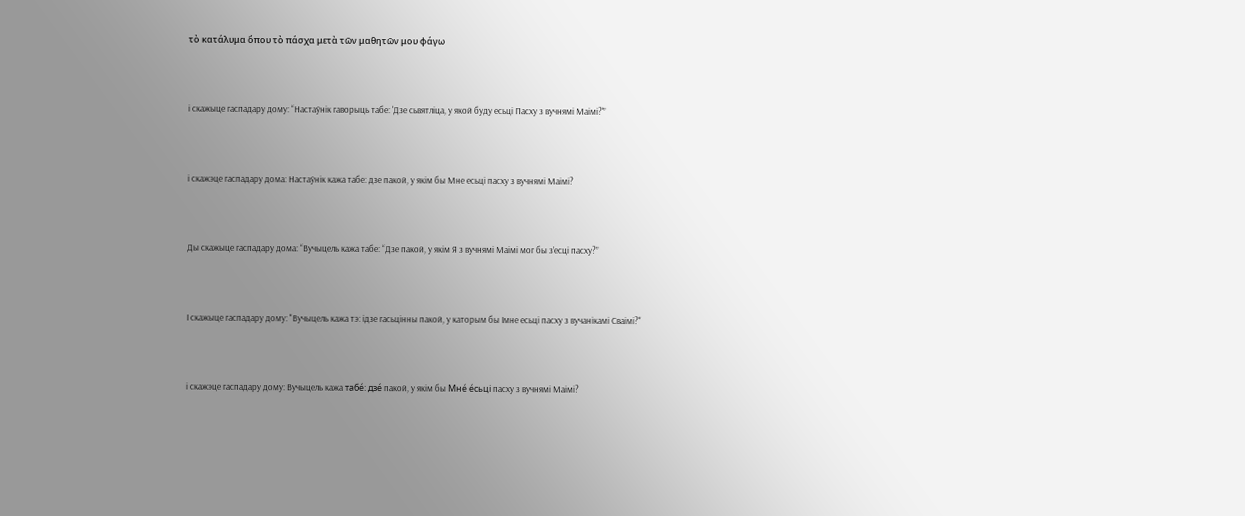τὸ κατάλυμα ὅπου τὸ πάσχα μετὰ τῶν μαθητῶν μου φάγω



і скажыце гаспадару дому: “Настаўнік гаворыць табе: 'Дзе сьвятліца, у якой буду есьці Пасху з вучнямі Маімі?'”



і скажэце гаспадару дома: Настаўнік кажа табе: дзе пакой, у якім бы Мне есьці пасху з вучнямі Маімі?



Ды скажыце гаспадару дома: “Вучыцель кажа табе: “Дзе пакой, у якім Я з вучнямі Маімі мог бы з’есці пасху?”



І скажыце гаспадару дому: "Вучыцель кажа тэ: ідзе гасьцінны пакой, у каторым бы Імне есьці пасху з вучанікамі Сваімі?"



і скажэце гаспадару дому: Вучыцель кажа табе́: дзе́ пакой, у якім бы Мне́ е́сьці пасху з вучнямі Маімі?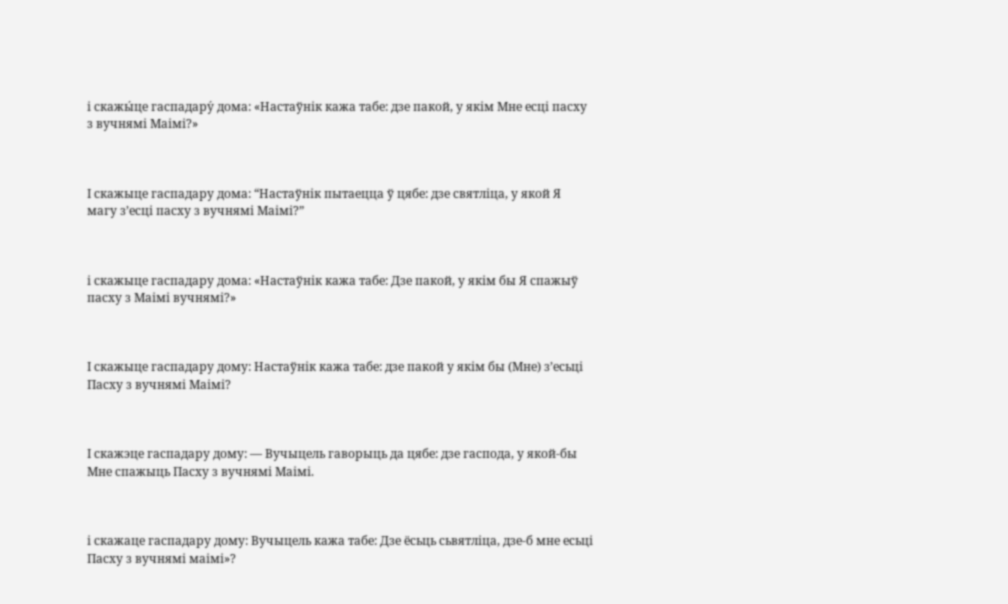і скажы́це гаспадару́ дома: «Настаўнік кажа табе: дзе пакой, у якім Мне есці пасху з вучнямі Маімі?»



І скажыце гаспадару дома: “Настаўнік пытаецца ў цябе: дзе святліца, у якой Я магу з’есці пасху з вучнямі Маімі?”



і скажыце гаспадару дома: «Настаўнік кажа табе: Дзе пакой, у якім бы Я спажыў пасху з Маімі вучнямі?»



І скажыце гаспадару дому: Настаўнік кажа табе: дзе пакой у якім бы (Мне) з’есьці Пасху з вучнямі Маімі?



І скажэце гаспадару дому: — Вучыцель гаворыць да цябе: дзе гаспода, у якой-бы Мне спажыць Пасху з вучнямі Маімі.



і скажаце гаспадару дому: Вучыцель кажа табе: Дзе ёсьць сьвятліца, дзе-б мне есьці Пасху з вучнямі маімі»?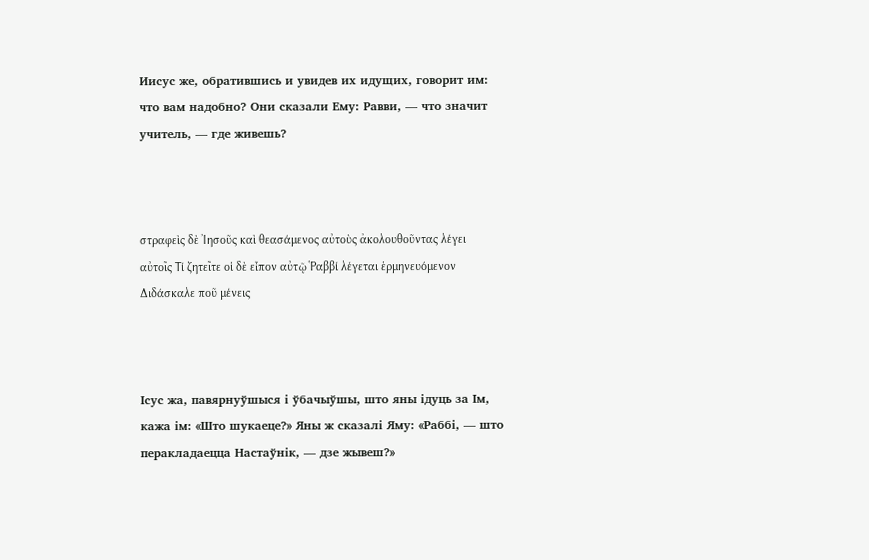Иисус же, обратившись и увидев их идущих, говорит им: что вам надобно? Они сказали Ему: Равви, — что значит учитель, — где живешь?



στραφεὶς δὲ Ἰησοῦς καὶ θεασάμενος αὐτοὺς ἀκολουθοῦντας λέγει αὐτοῖς Τί ζητεῖτε οἱ δὲ εἶπον αὐτῷ Ῥαββί λέγεται ἑρμηνευόμενον Διδάσκαλε ποῦ μένεις



Ісус жа, павярнуўшыся і ўбачыўшы, што яны ідуць за Ім, кажа ім: «Што шукаеце?» Яны ж сказалі Яму: «Раббі, — што перакладаецца Настаўнік, — дзе жывеш?»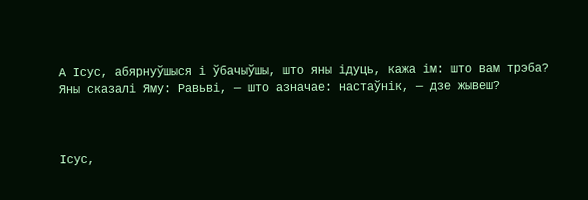А Ісус, абярнуўшыся і ўбачыўшы, што яны ідуць, кажа ім: што вам трэба? Яны сказалі Яму: Равьві, — што азначае: настаўнік, — дзе жывеш?



Ісус,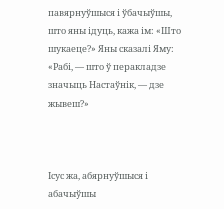павярнуўшыся і ўбачыўшы, што яны ідуць, кажа ім: «Што шукаеце?» Яны сказалі Яму: «Рабі, — што ў перакладзе значыць Настаўнік, — дзе жывеш?»



Ісус жа, абярнуўшыся і абачыўшы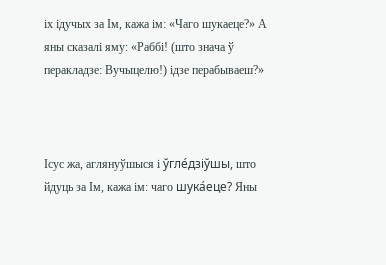іх ідучых за Ім, кажа ім: «Чаго шукаеце?» А яны сказалі яму: «Раббі! (што знача ў перакладзе: Вучыцелю!) ідзе перабываеш?»



Ісус жа, аглянуўшыся і ўгле́дзіўшы, што йдуць за Ім, кажа ім: чаго шука́еце? Яны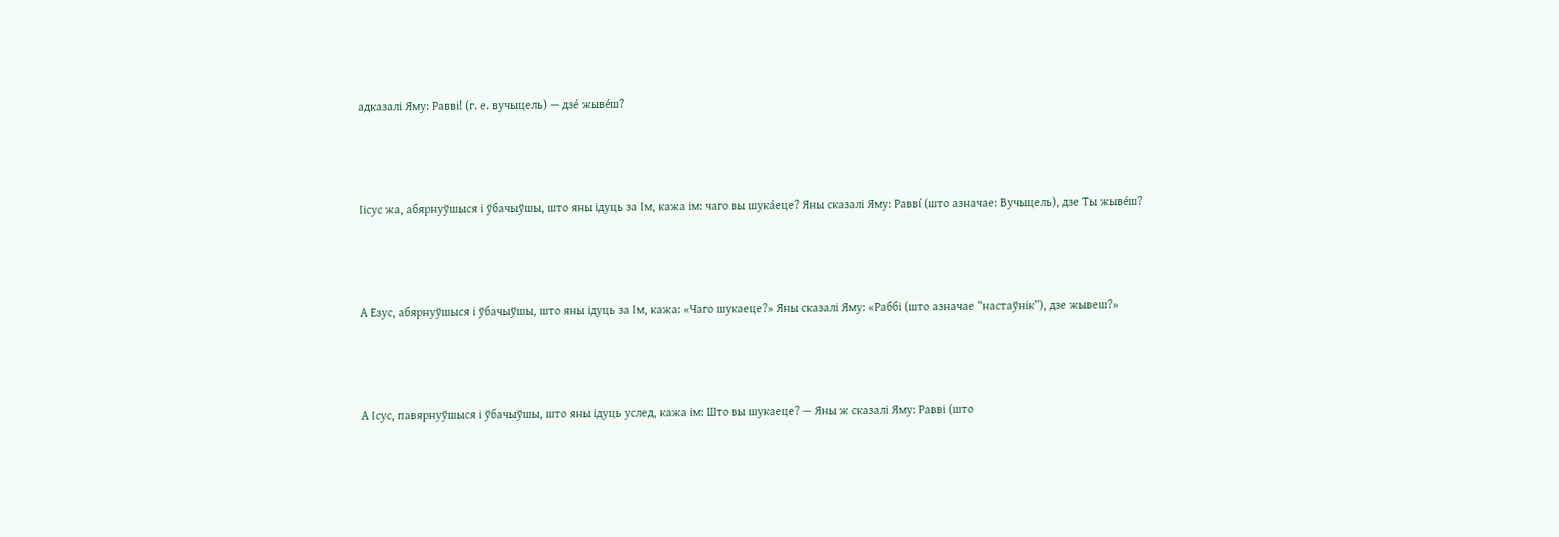адказалі Яму: Равві! (г. е. вучыцель) — дзе́ жыве́ш?



Іісус жа, абярнуўшыся і ўбачыўшы, што яны ідуць за Ім, кажа ім: чаго вы шука́еце? Яны сказалі Яму: Раввí (што азначае: Вучыцель), дзе Ты жыве́ш?



А Езус, абярнуўшыся і ўбачыўшы, што яны ідуць за Ім, кажа: «Чаго шукаеце?» Яны сказалі Яму: «Раббі (што азначае “настаўнік”), дзе жывеш?»



А Ісус, павярнуўшыся і ўбачыўшы, што яны ідуць услед, кажа ім: Што вы шукаеце? — Яны ж сказалі Яму: Равві (што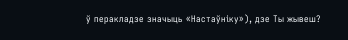ў перакладзе значыць «Настаўніку»), дзе Ты жывеш?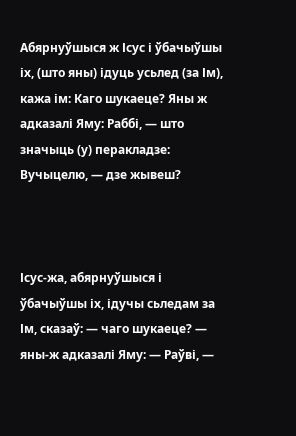Абярнуўшыся ж Ісус і ўбачыўшы іх, (што яны) ідуць усьлед (за Ім), кажа ім: Каго шукаеце? Яны ж адказалі Яму: Раббі, — што значыць (у) перакладзе: Вучыцелю, — дзе жывеш?



Ісус-жа, абярнуўшыся і ўбачыўшы іх, ідучы сьледам за Ім, сказаў: — чаго шукаеце? — яны-ж адказалі Яму: — Раўві, —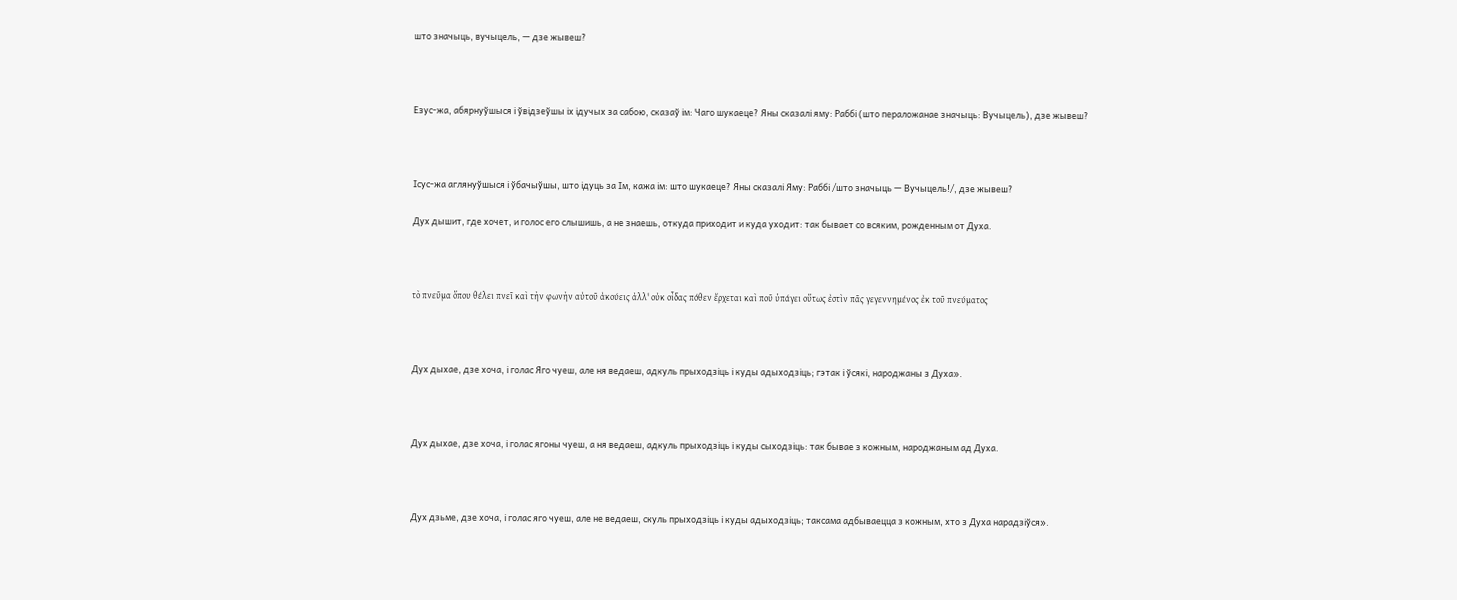што значыць, вучыцель, — дзе жывеш?



Езус-жа, абярнуўшыся і ўвідзеўшы іх ідучых за сабою, сказаў ім: Чаго шукаеце? Яны сказалі яму: Раббі (што пераложанае значыць: Вучыцель), дзе жывеш?



Ісус-жа аглянуўшыся і ўбачыўшы, што ідуць за Ім, кажа ім: што шукаеце? Яны сказалі Яму: Раббі /што значыць — Вучыцель!/, дзе жывеш?

Дух дышит, где хочет, и голос его слышишь, а не знаешь, откуда приходит и куда уходит: так бывает со всяким, рожденным от Духа.



τὸ πνεῦμα ὅπου θέλει πνεῖ καὶ τὴν φωνὴν αὐτοῦ ἀκούεις ἀλλ' οὐκ οἶδας πόθεν ἔρχεται καὶ ποῦ ὑπάγει οὕτως ἐστὶν πᾶς γεγεννημένος ἐκ τοῦ πνεύματος



Дух дыхае, дзе хоча, і голас Яго чуеш, але ня ведаеш, адкуль прыходзіць і куды адыходзіць; гэтак і ўсякі, народжаны з Духа».



Дух дыхае, дзе хоча, і голас ягоны чуеш, а ня ведаеш, адкуль прыходзіць і куды сыходзіць: так бывае з кожным, народжаным ад Духа.



Дух дзьме, дзе хоча, і голас яго чуеш, але не ведаеш, скуль прыходзіць і куды адыходзіць; таксама адбываецца з кожным, хто з Духа нарадзіўся».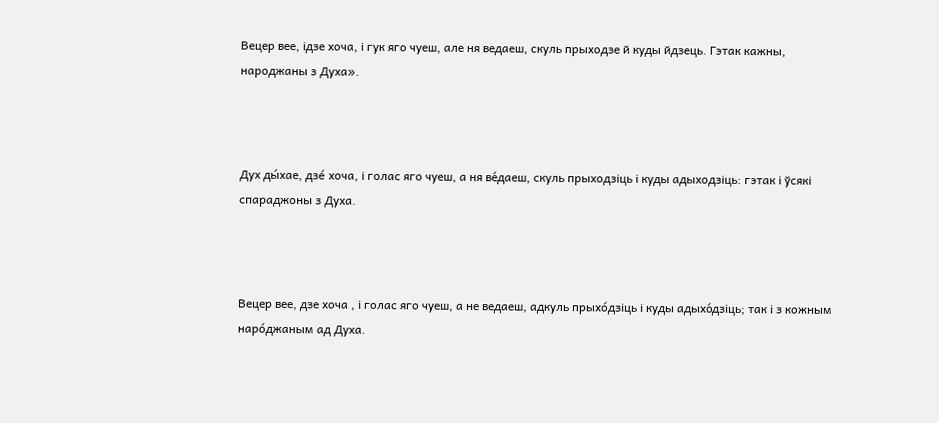Вецер вее, ідзе хоча, і гук яго чуеш, але ня ведаеш, скуль прыходзе й куды йдзець. Гэтак кажны, народжаны з Духа».



Дух ды́хае, дзе́ хоча, і голас яго чуеш, а ня ве́даеш, скуль прыходзіць і куды адыходзіць: гэтак і ўсякі спараджоны з Духа.



Вецер вее, дзе хоча , і голас яго чуеш, а не ведаеш, адкуль прыхо́дзіць і куды адыхо́дзіць; так і з кожным наро́джаным ад Духа.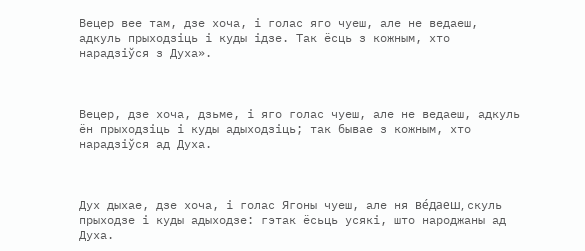Вецер вее там, дзе хоча, і голас яго чуеш, але не ведаеш, адкуль прыходзіць і куды ідзе. Так ёсць з кожным, хто нарадзіўся з Духа».



Вецер, дзе хоча, дзьме, і яго голас чуеш, але не ведаеш, адкуль ён прыходзіць і куды адыходзіць; так бывае з кожным, хто нарадзіўся ад Духа.



Дух дыхае, дзе хоча, і голас Ягоны чуеш, але ня ве́даеш, скуль прыходзе і куды адыходзе: гэтак ёсьць усякі, што народжаны ад Духа.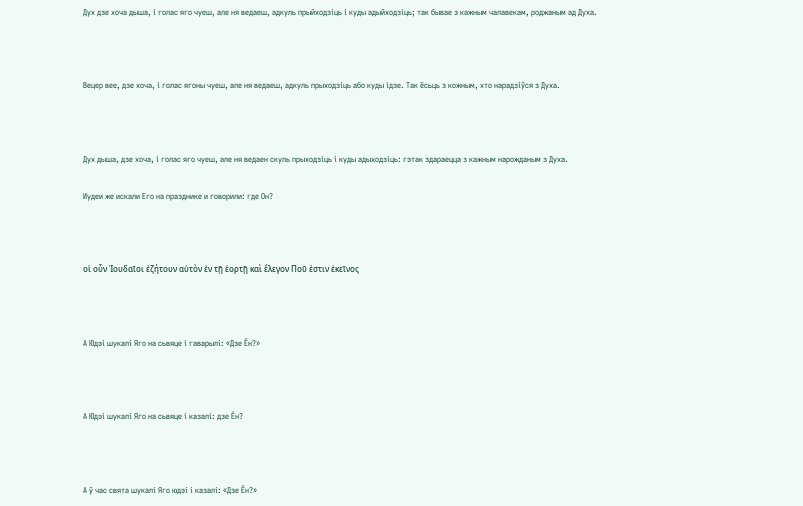Дух дзе хоча дыша, і голас яго чуеш, але ня ведаеш, адкуль прыйходзіць і куды адыйходзіць; так бывае з кажным чалавекам, роджаным ад Духа.



Вецер вее, дзе хоча, і голас ягоны чуеш, але ня ведаеш, адкуль прыходзіць або куды ідзе. Так ёсьць з кожным, хто нарадзіўся з Духа.



Дух дыша, дзе хоча, і голас яго чуеш, але ня ведаен скуль прыходзіць і куды адыходзіць: гэтак здараецца з кажным нарожданым з Духа.

Иудеи же искали Его на празднике и говорили: где Он?



οἱ οὖν Ἰουδαῖοι ἐζήτουν αὐτὸν ἐν τῇ ἑορτῇ καὶ ἔλεγον Ποῦ ἐστιν ἐκεῖνος



А Юдэі шукалі Яго на сьвяце і гаварылі: «Дзе Ён?»



А Юдэі шукалі Яго на сьвяце і казалі: дзе Ён?



А ў час свята шукалі Яго юдэі і казалі: «Дзе Ён?»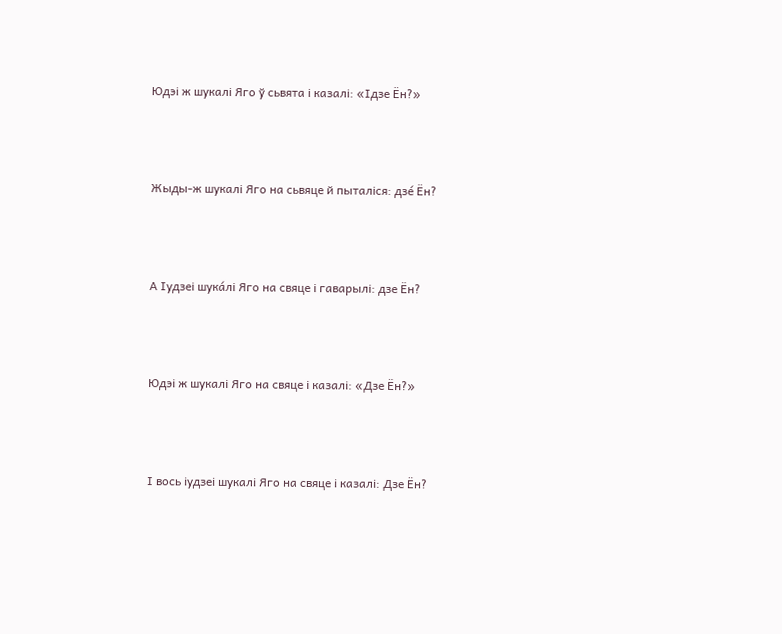Юдэі ж шукалі Яго ў сьвята і казалі: «Ідзе Ён?»



Жыды-ж шукалі Яго на сьвяце й пыталіся: дзе́ Ён?



А Іудзеі шука́лі Яго на свяце і гаварылі: дзе Ён?



Юдэі ж шукалі Яго на свяце і казалі: «Дзе Ён?»



І вось іудзеі шукалі Яго на свяце і казалі: Дзе Ён?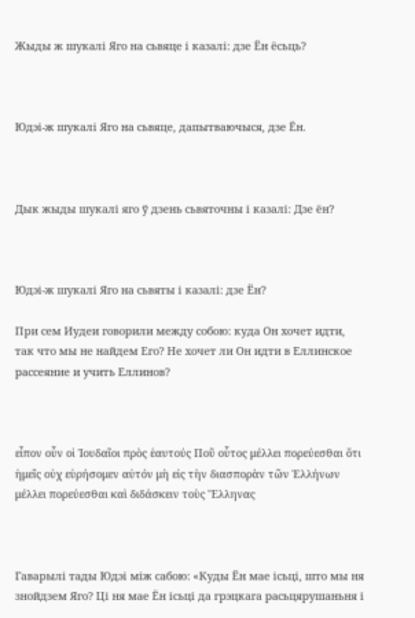Жыды ж шукалі Яго на сьвяце і казалі: дзе Ён ёсьць?



Юдэі-ж шукалі Яго на сьвяце, дапытваючыся, дзе Ён.



Дык жыды шукалі яго ў дзень сьвяточны і казалі: Дзе ён?



Юдэі-ж шукалі Яго на сьвяты і казалі: дзе Ён?

При сем Иудеи говорили между собою: куда Он хочет идти, так что мы не найдем Его? Не хочет ли Он идти в Еллинское рассеяние и учить Еллинов?



εἶπον οὖν οἱ Ἰουδαῖοι πρὸς ἑαυτούς Ποῦ οὗτος μέλλει πορεύεσθαι ὅτι ἡμεῖς οὐχ εὑρήσομεν αὐτόν μὴ εἰς τὴν διασπορὰν τῶν Ἑλλήνων μέλλει πορεύεσθαι καὶ διδάσκειν τοὺς Ἕλληνας



Гаварылі тады Юдэі між сабою: «Куды Ён мае ісьці, што мы ня знойдзем Яго? Ці ня мае Ён ісьці да грэцкага расьцярушаньня і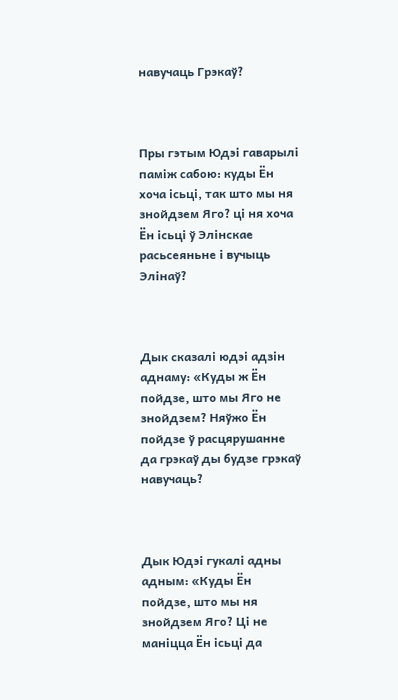навучаць Грэкаў?



Пры гэтым Юдэі гаварылі паміж сабою: куды Ён хоча ісьці, так што мы ня знойдзем Яго? ці ня хоча Ён ісьці ў Элінскае расьсеяньне і вучыць Элінаў?



Дык сказалі юдэі адзін аднаму: «Куды ж Ён пойдзе, што мы Яго не знойдзем? Няўжо Ён пойдзе ў расцярушанне да грэкаў ды будзе грэкаў навучаць?



Дык Юдэі гукалі адны адным: «Куды Ён пойдзе, што мы ня знойдзем Яго? Ці не маніцца Ён ісьці да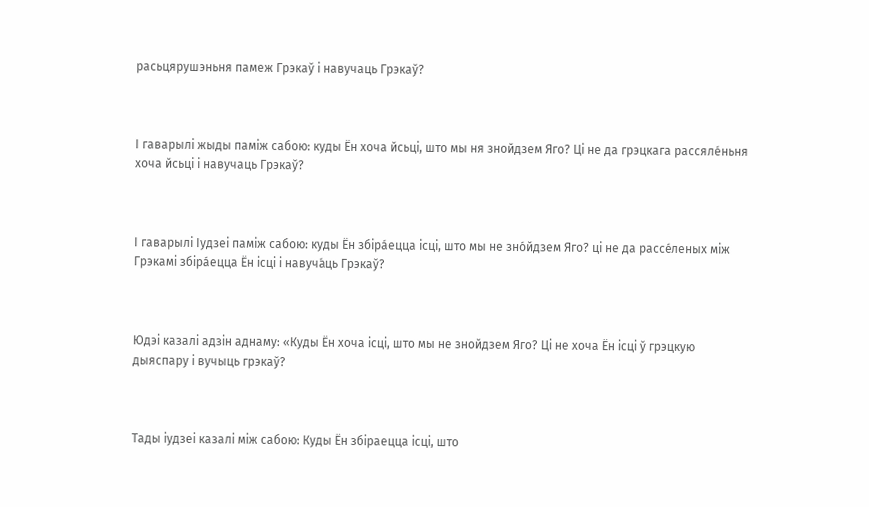расьцярушэньня памеж Грэкаў і навучаць Грэкаў?



І гаварылі жыды паміж сабою: куды Ён хоча йсьці, што мы ня знойдзем Яго? Ці не да грэцкага рассяле́ньня хоча йсьці і навучаць Грэкаў?



І гаварылі Іудзеі паміж сабою: куды Ён збіра́ецца ісці, што мы не зно́йдзем Яго? ці не да рассе́леных між Грэкамі збіра́ецца Ён ісці і навуча́ць Грэкаў?



Юдэі казалі адзін аднаму: «Куды Ён хоча ісці, што мы не знойдзем Яго? Ці не хоча Ён ісці ў грэцкую дыяспару і вучыць грэкаў?



Тады іудзеі казалі між сабою: Куды Ён збіраецца ісці, што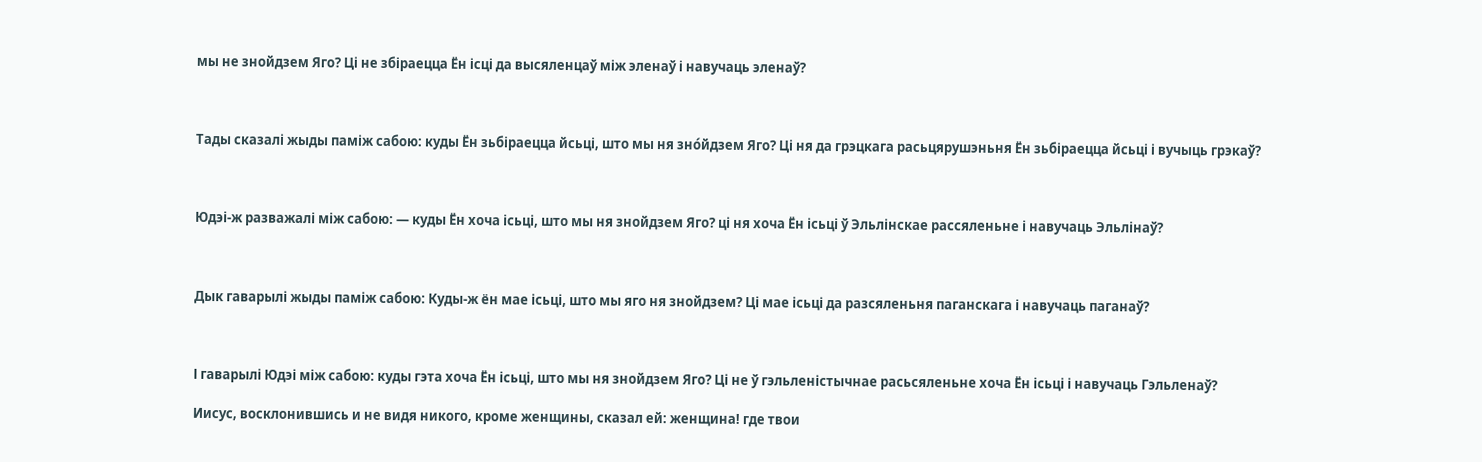мы не знойдзем Яго? Ці не збіраецца Ён ісці да высяленцаў між эленаў і навучаць эленаў?



Тады сказалі жыды паміж сабою: куды Ён зьбіраецца йсьці, што мы ня зно́йдзем Яго? Ці ня да грэцкага расьцярушэньня Ён зьбіраецца йсьці і вучыць грэкаў?



Юдэі-ж разважалі між сабою: — куды Ён хоча ісьці, што мы ня знойдзем Яго? ці ня хоча Ён ісьці ў Эльлінскае рассяленьне і навучаць Эльлінаў?



Дык гаварылі жыды паміж сабою: Куды-ж ён мае ісьці, што мы яго ня знойдзем? Ці мае ісьці да разсяленьня паганскага і навучаць паганаў?



І гаварылі Юдэі між сабою: куды гэта хоча Ён ісьці, што мы ня знойдзем Яго? Ці не ў гэльленістычнае расьсяленьне хоча Ён ісьці і навучаць Гэльленаў?

Иисус, восклонившись и не видя никого, кроме женщины, сказал ей: женщина! где твои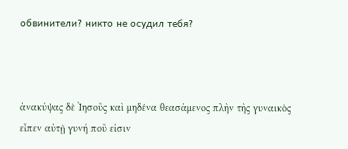обвинители? никто не осудил тебя?



ἀνακύψας δὲ Ἰησοῦς καὶ μηδένα θεασάμενος πλὴν τὴς γυναικὸς εἶπεν αὐτῇ γυνή ποῦ εἰσιν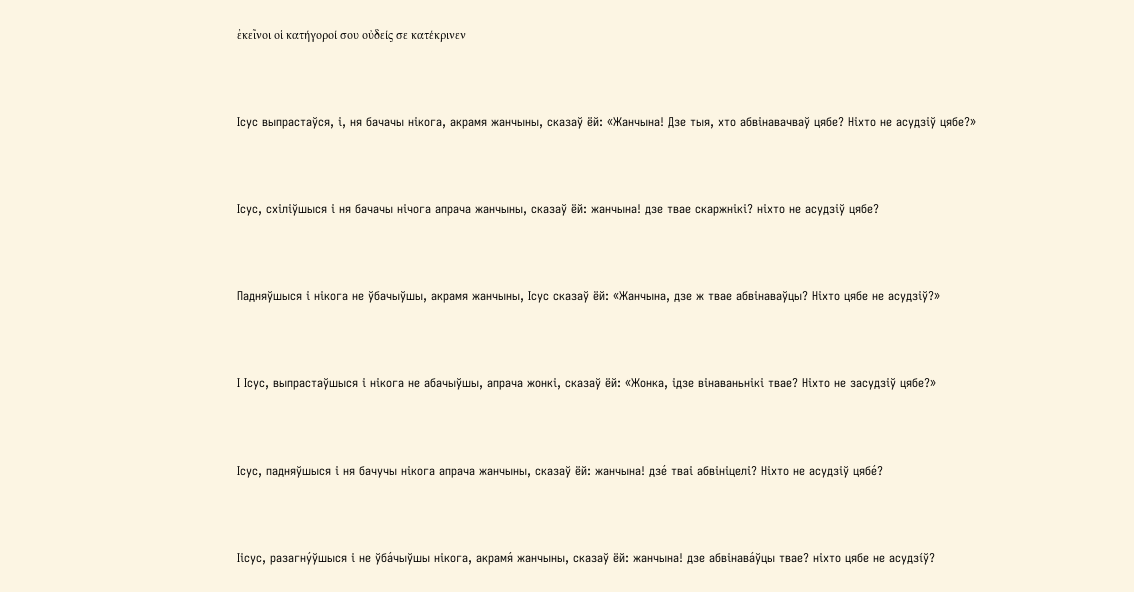ἐκεῖνοι οἱ κατήγοροί σου οὐδείς σε κατέκρινεν



Ісус выпрастаўся, і, ня бачачы нікога, акрамя жанчыны, сказаў ёй: «Жанчына! Дзе тыя, хто абвінавачваў цябе? Ніхто не асудзіў цябе?»



Ісус, схіліўшыся і ня бачачы нічога апрача жанчыны, сказаў ёй: жанчына! дзе твае скаржнікі? ніхто не асудзіў цябе?



Падняўшыся і нікога не ўбачыўшы, акрамя жанчыны, Ісус сказаў ёй: «Жанчына, дзе ж твае абвінаваўцы? Ніхто цябе не асудзіў?»



І Ісус, выпрастаўшыся і нікога не абачыўшы, апрача жонкі, сказаў ёй: «Жонка, ідзе вінаваньнікі твае? Ніхто не засудзіў цябе?»



Ісус, падняўшыся і ня бачучы нікога апрача жанчыны, сказаў ёй: жанчына! дзе́ тваі абвініцелі? Ніхто не асудзіў цябе́?



Іісус, разагну́ўшыся і не ўба́чыўшы нікога, акрамя́ жанчыны, сказаў ёй: жанчына! дзе абвінава́ўцы твае? ніхто цябе не асудзíў?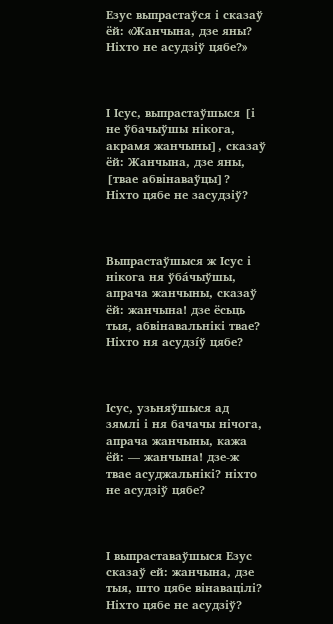Езус выпрастаўся і сказаў ёй: «Жанчына, дзе яны? Ніхто не асудзіў цябе?»



І Ісус, выпрастаўшыся [і не ўбачыўшы нікога, акрамя жанчыны], сказаў ёй: Жанчына, дзе яны, [твае абвінаваўцы]? Ніхто цябе не засудзіў?



Выпрастаўшыся ж Ісус і нікога ня ўба́чыўшы, апрача жанчыны, сказаў ёй: жанчына! дзе ёсьць тыя, абвінавальнікі твае? Ніхто ня асудзíў цябе?



Ісус, узьняўшыся ад зямлі і ня бачачы нічога, апрача жанчыны, кажа ёй: — жанчына! дзе-ж твае асуджальнікі? ніхто не асудзіў цябе?



І выпраставаўшыся Езус сказаў ей: жанчына, дзе тыя, што цябе вінавацілі? Ніхто цябе не асудзіў?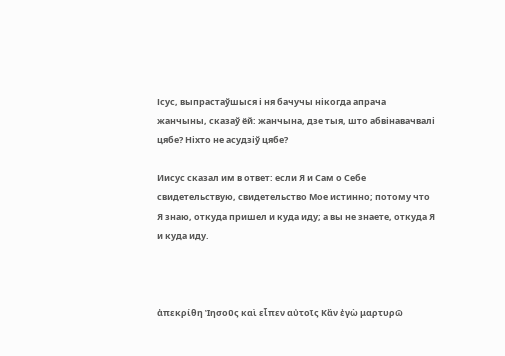Ісус, выпрастаўшыся і ня бачучы нікогда апрача жанчыны, сказаў ёй: жанчына, дзе тыя, што абвінавачвалі цябе? Ніхто не асудзіў цябе?

Иисус сказал им в ответ: если Я и Сам о Себе свидетельствую, свидетельство Мое истинно; потому что Я знаю, откуда пришел и куда иду; а вы не знаете, откуда Я и куда иду.



ἀπεκρίθη Ἰησοῦς καὶ εἶπεν αὐτοῖς Κἂν ἐγὼ μαρτυρῶ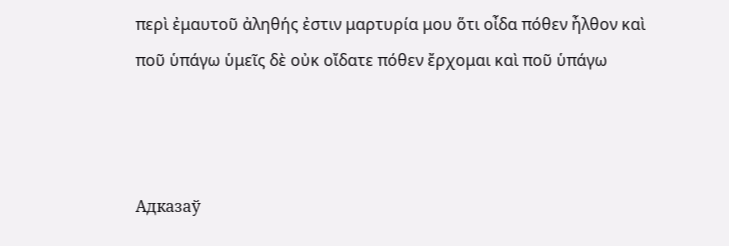περὶ ἐμαυτοῦ ἀληθής ἐστιν μαρτυρία μου ὅτι οἶδα πόθεν ἦλθον καὶ ποῦ ὑπάγω ὑμεῖς δὲ οὐκ οἴδατε πόθεν ἔρχομαι καὶ ποῦ ὑπάγω



Адказаў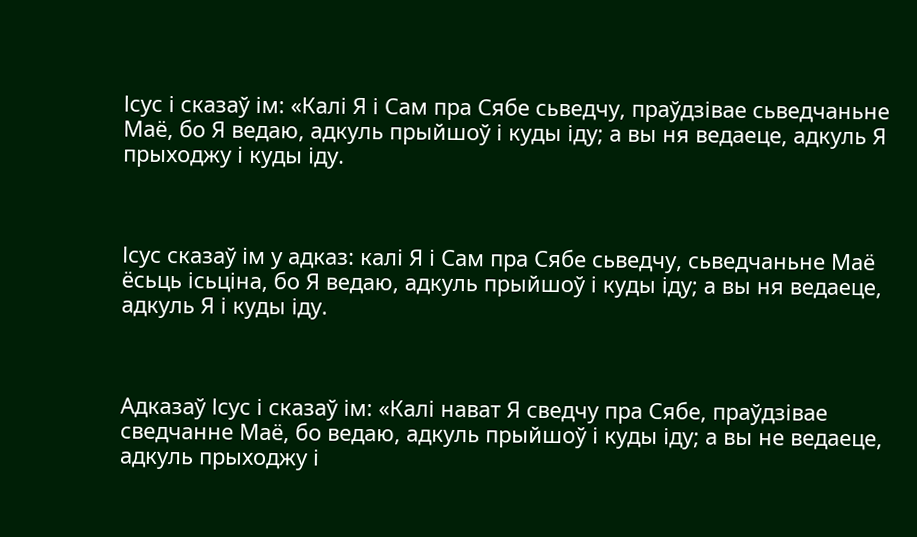Ісус і сказаў ім: «Калі Я і Сам пра Сябе сьведчу, праўдзівае сьведчаньне Маё, бо Я ведаю, адкуль прыйшоў і куды іду; а вы ня ведаеце, адкуль Я прыходжу і куды іду.



Ісус сказаў ім у адказ: калі Я і Сам пра Сябе сьведчу, сьведчаньне Маё ёсьць ісьціна, бо Я ведаю, адкуль прыйшоў і куды іду; а вы ня ведаеце, адкуль Я і куды іду.



Адказаў Ісус і сказаў ім: «Калі нават Я сведчу пра Сябе, праўдзівае сведчанне Маё, бо ведаю, адкуль прыйшоў і куды іду; а вы не ведаеце, адкуль прыходжу і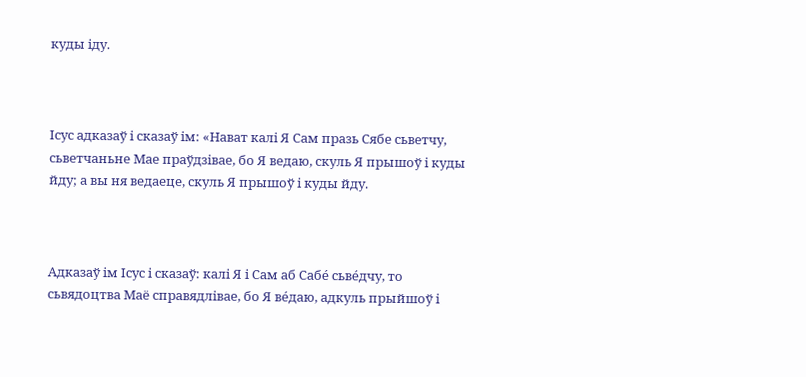куды іду.



Ісус адказаў і сказаў ім: «Нават калі Я Сам празь Сябе сьветчу, сьветчаньне Мае праўдзівае, бо Я ведаю, скуль Я прышоў і куды йду; а вы ня ведаеце, скуль Я прышоў і куды йду.



Адказаў ім Ісус і сказаў: калі Я і Сам аб Сабе́ сьве́дчу, то сьвядоцтва Маё справядлівае, бо Я ве́даю, адкуль прыйшоў і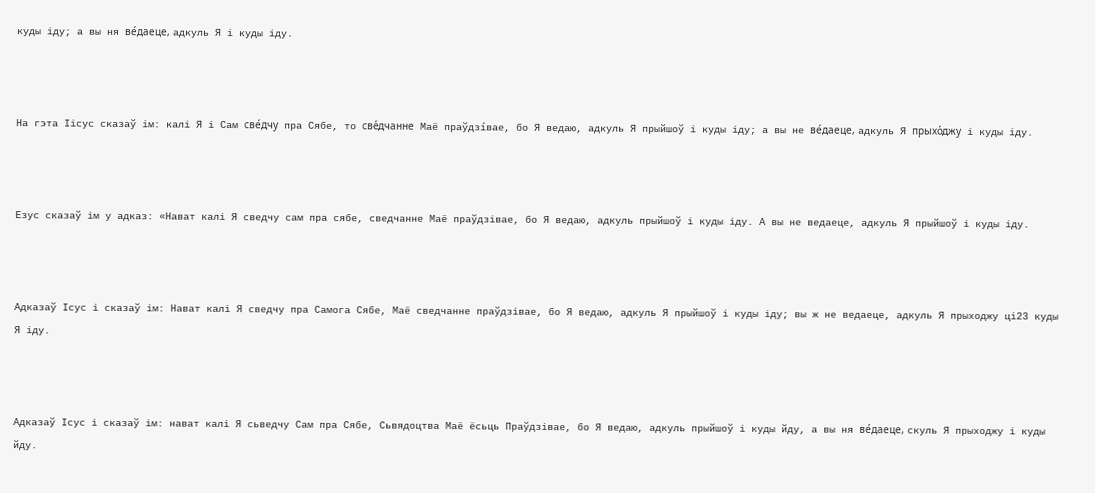куды іду; а вы ня ве́даеце, адкуль Я і куды іду.



На гэта Іісус сказаў ім: калі Я і Сам све́дчу пра Сябе, то све́дчанне Маё праўдзíвае, бо Я ведаю, адкуль Я прыйшоў і куды іду; а вы не ве́даеце, адкуль Я прыхо́джу і куды іду.



Езус сказаў ім у адказ: «Нават калі Я сведчу сам пра сябе, сведчанне Маё праўдзівае, бо Я ведаю, адкуль прыйшоў і куды іду. А вы не ведаеце, адкуль Я прыйшоў і куды іду.



Адказаў Ісус і сказаў ім: Нават калі Я сведчу пра Самога Сябе, Маё сведчанне праўдзівае, бо Я ведаю, адкуль Я прыйшоў і куды іду; вы ж не ведаеце, адкуль Я прыходжу ці23 куды Я іду.



Адказаў Ісус і сказаў ім: нават калі Я сьведчу Сам пра Сябе, Сьвядоцтва Маё ёсьць Праўдзівае, бо Я ведаю, адкуль прыйшоў і куды йду, а вы ня ве́даеце, скуль Я прыходжу і куды йду.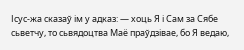Ісус-жа сказаў ім у адказ: — хоць Я і Сам за Сябе сьветчу, то сьвядоцтва Маё праўдзівае, бо Я ведаю,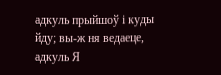адкуль прыйшоў і куды йду; вы-ж ня ведаеце, адкуль Я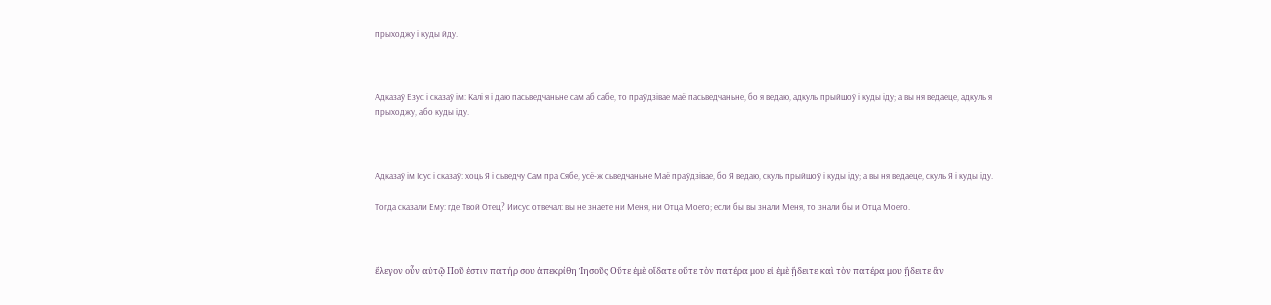прыходжу і куды йду.



Адказаў Езус і сказаў ім: Калі я і даю пасьведчаньне сам аб сабе, то праўдзівае маё пасьведчаньне, бо я ведаю, адкуль прыйшоў і куды іду; а вы ня ведаеце, адкуль я прыходжу, або куды іду.



Адказаў ім Ісус і сказаў: хоць Я і сьведчу Сам пра Сябе, усё-ж сьведчаньне Маё праўдзівае, бо Я ведаю, скуль прыйшоў і куды іду; а вы ня ведаеце, скуль Я і куды іду.

Тогда сказали Ему: где Твой Отец? Иисус отвечал: вы не знаете ни Меня, ни Отца Моего; если бы вы знали Меня, то знали бы и Отца Моего.



ἔλεγον οὖν αὐτῷ Ποῦ ἐστιν πατήρ σου ἀπεκρίθη Ἰησοῦς Οὔτε ἐμὲ οἴδατε οὔτε τὸν πατέρα μου εἰ ἐμὲ ᾔδειτε καὶ τὸν πατέρα μου ᾔδειτε ἂν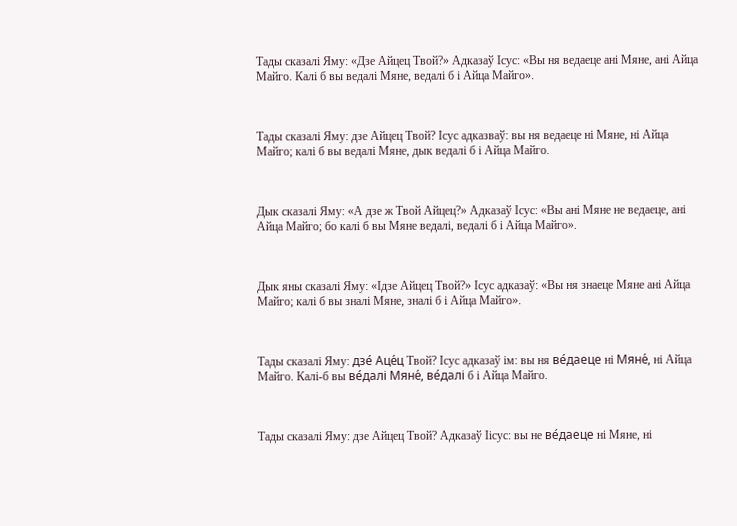Тады сказалі Яму: «Дзе Айцец Твой?» Адказаў Ісус: «Вы ня ведаеце ані Мяне, ані Айца Майго. Калі б вы ведалі Мяне, ведалі б і Айца Майго».



Тады сказалі Яму: дзе Айцец Твой? Ісус адказваў: вы ня ведаеце ні Мяне, ні Айца Майго; калі б вы ведалі Мяне, дык ведалі б і Айца Майго.



Дык сказалі Яму: «А дзе ж Твой Айцец?» Адказаў Ісус: «Вы ані Мяне не ведаеце, ані Айца Майго; бо калі б вы Мяне ведалі, ведалі б і Айца Майго».



Дык яны сказалі Яму: «Ідзе Айцец Твой?» Ісус адказаў: «Вы ня знаеце Мяне ані Айца Майго; калі б вы зналі Мяне, зналі б і Айца Майго».



Тады сказалі Яму: дзе́ Аце́ц Твой? Ісус адказаў ім: вы ня ве́даеце ні Мяне́, ні Айца Майго. Калі-б вы ве́далі Мяне́, ве́далі б і Айца Майго.



Тады сказалі Яму: дзе Айцец Твой? Адказаў Іісус: вы не ве́даеце ні Мяне, ні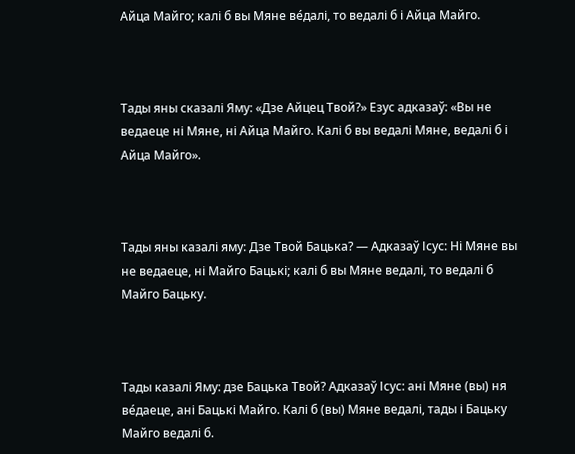Айца Майго; калі б вы Мяне ве́далі, то ведалі б і Айца Майго.



Тады яны сказалі Яму: «Дзе Айцец Твой?» Езус адказаў: «Вы не ведаеце ні Мяне, ні Айца Майго. Калі б вы ведалі Мяне, ведалі б і Айца Майго».



Тады яны казалі яму: Дзе Твой Бацька? — Адказаў Ісус: Ні Мяне вы не ведаеце, ні Майго Бацькі; калі б вы Мяне ведалі, то ведалі б Майго Бацьку.



Тады казалі Яму: дзе Бацька Твой? Адказаў Ісус: ані Мяне (вы) ня ве́даеце, ані Бацькі Майго. Калі б (вы) Мяне ведалі, тады і Бацьку Майго ведалі б.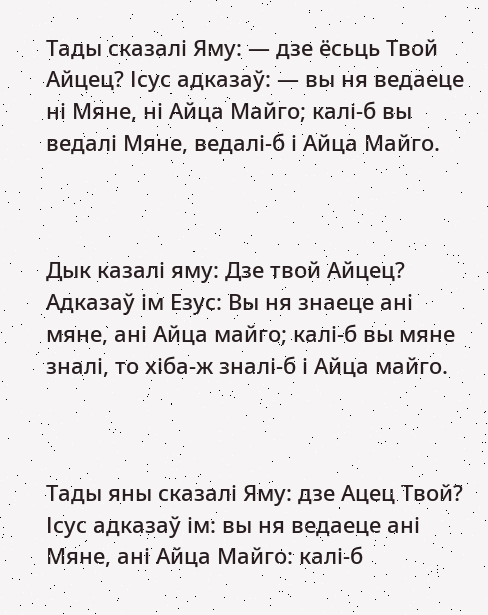Тады сказалі Яму: — дзе ёсьць Твой Айцец? Ісус адказаў: — вы ня ведаеце ні Мяне, ні Айца Майго; калі-б вы ведалі Мяне, ведалі-б і Айца Майго.



Дык казалі яму: Дзе твой Айцец? Адказаў ім Езус: Вы ня знаеце ані мяне, ані Айца майго; калі-б вы мяне зналі, то хіба-ж зналі-б і Айца майго.



Тады яны сказалі Яму: дзе Ацец Твой? Ісус адказаў ім: вы ня ведаеце ані Мяне, ані Айца Майго: калі-б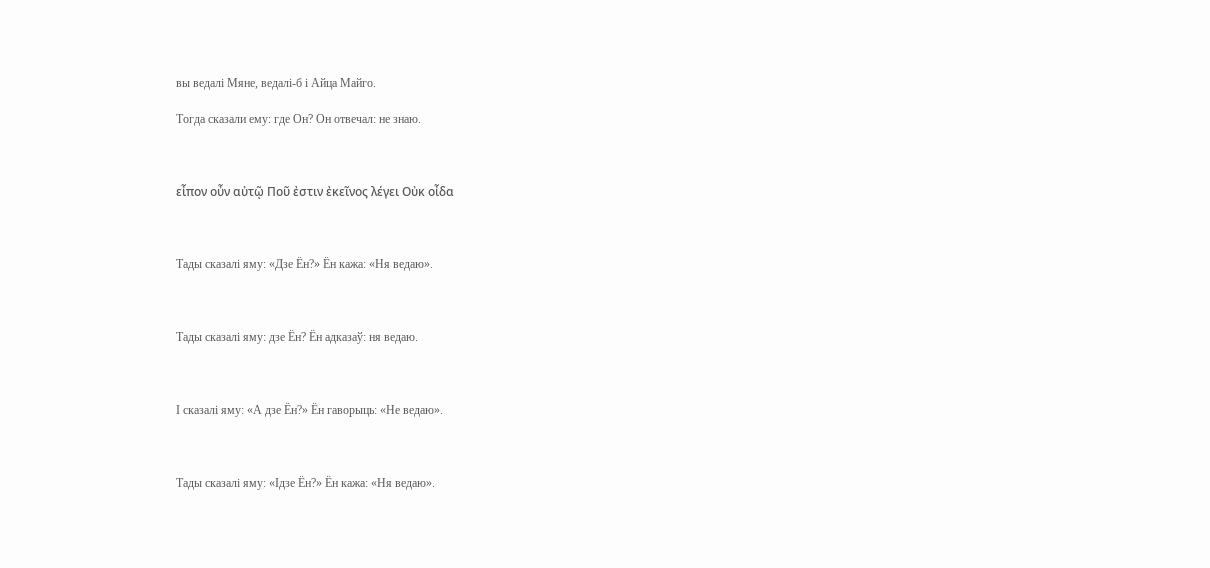вы ведалі Мяне, ведалі-б і Айца Майго.

Тогда сказали ему: где Он? Он отвечал: не знаю.



εἶπον οὖν αὐτῷ Ποῦ ἐστιν ἐκεῖνος λέγει Οὐκ οἶδα



Тады сказалі яму: «Дзе Ён?» Ён кажа: «Ня ведаю».



Тады сказалі яму: дзе Ён? Ён адказаў: ня ведаю.



І сказалі яму: «А дзе Ён?» Ён гаворыць: «Не ведаю».



Тады сказалі яму: «Ідзе Ён?» Ён кажа: «Ня ведаю».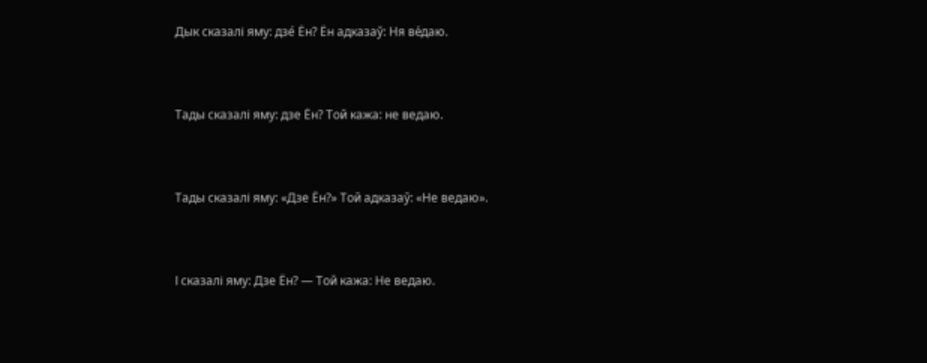Дык сказалі яму: дзе́ Ён? Ён адказаў: Ня ве́даю.



Тады сказалі яму: дзе Ён? Той кажа: не ведаю.



Тады сказалі яму: «Дзе Ён?» Той адказаў: «Не ведаю».



І сказалі яму: Дзе Ён? — Той кажа: Не ведаю.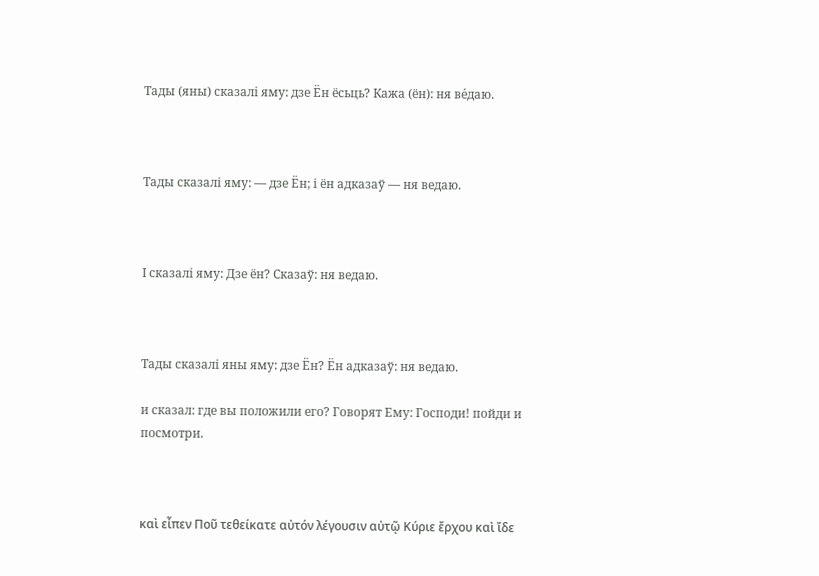Тады (яны) сказалі яму: дзе Ён ёсьць? Кажа (ён): ня ве́даю.



Тады сказалі яму: — дзе Ён; і ён адказаў — ня ведаю.



І сказалі яму: Дзе ён? Сказаў: ня ведаю.



Тады сказалі яны яму: дзе Ён? Ён адказаў: ня ведаю.

и сказал: где вы положили его? Говорят Ему: Господи! пойди и посмотри.



καὶ εἶπεν Ποῦ τεθείκατε αὐτόν λέγουσιν αὐτῷ Κύριε ἔρχου καὶ ἴδε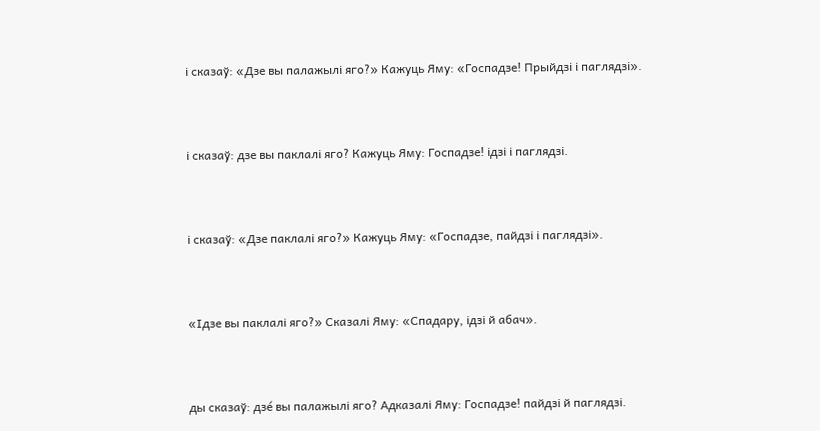і сказаў: «Дзе вы палажылі яго?» Кажуць Яму: «Госпадзе! Прыйдзі і паглядзі».



і сказаў: дзе вы паклалі яго? Кажуць Яму: Госпадзе! ідзі і паглядзі.



і сказаў: «Дзе паклалі яго?» Кажуць Яму: «Госпадзе, пайдзі і паглядзі».



«Ідзе вы паклалі яго?» Сказалі Яму: «Спадару, ідзі й абач».



ды сказаў: дзе́ вы палажылі яго? Адказалі Яму: Госпадзе! пайдзі й паглядзі.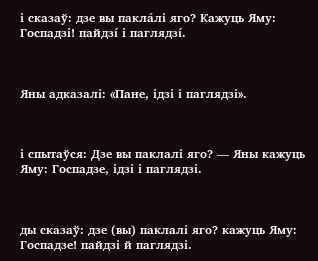і сказаў: дзе вы пакла́лі яго? Кажуць Яму: Госпадзі! пайдзí і паглядзí.



Яны адказалі: «Пане, ідзі і паглядзі».



і спытаўся: Дзе вы паклалі яго? — Яны кажуць Яму: Госпадзе, ідзі і паглядзі.



ды сказаў: дзе (вы) паклалі яго? кажуць Яму: Госпадзе! пайдзі й паглядзі.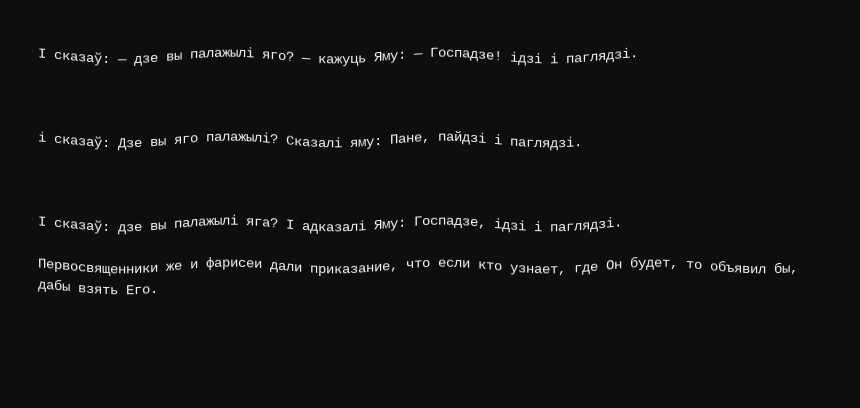І сказаў: — дзе вы палажылі яго? — кажуць Яму: — Госпадзе! ідзі і паглядзі.



і сказаў: Дзе вы яго палажылі? Сказалі яму: Пане, пайдзі і паглядзі.



І сказаў: дзе вы палажылі яга? І адказалі Яму: Госпадзе, ідзі і паглядзі.

Первосвященники же и фарисеи дали приказание, что если кто узнает, где Он будет, то объявил бы, дабы взять Его.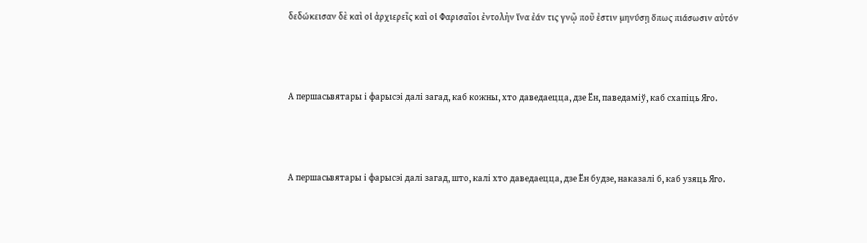δεδώκεισαν δὲ καὶ οἱ ἀρχιερεῖς καὶ οἱ Φαρισαῖοι ἐντολὴν ἵνα ἐάν τις γνῷ ποῦ ἐστιν μηνύσῃ ὅπως πιάσωσιν αὐτόν



А першасьвятары і фарысэі далі загад, каб кожны, хто даведаецца, дзе Ён, паведаміў, каб схапіць Яго.



А першасьвятары і фарысэі далі загад, што, калі хто даведаецца, дзе Ён будзе, наказалі б, каб узяць Яго.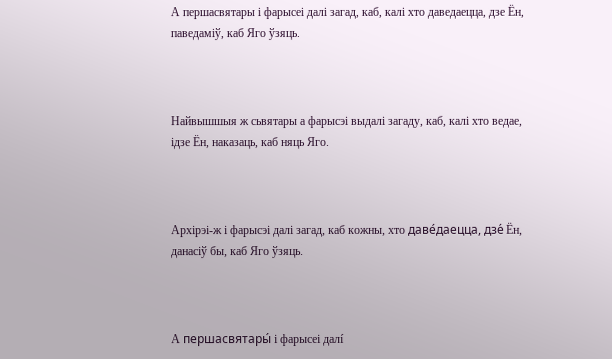А першасвятары і фарысеі далі загад, каб, калі хто даведаецца, дзе Ён, паведаміў, каб Яго ўзяць.



Найвышшыя ж сьвятары а фарысэі выдалі загаду, каб, калі хто ведае, ідзе Ён, наказаць, каб няць Яго.



Архірэі-ж і фарысэі далі загад, каб кожны, хто даве́даецца, дзе́ Ён, данасіў бы, каб Яго ўзяць.



А першасвятары́ і фарысеі далí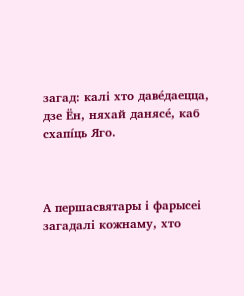загад: калі хто даве́даецца, дзе Ён, няхай данясе́, каб схапíць Яго.



А першасвятары і фарысеі загадалі кожнаму, хто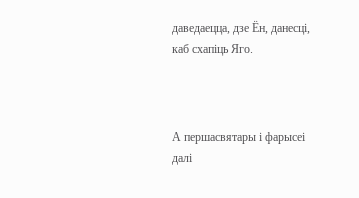даведаецца, дзе Ён, данесці, каб схапіць Яго.



А першасвятары і фарысеі далі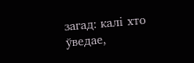загад: калі хто ўведае,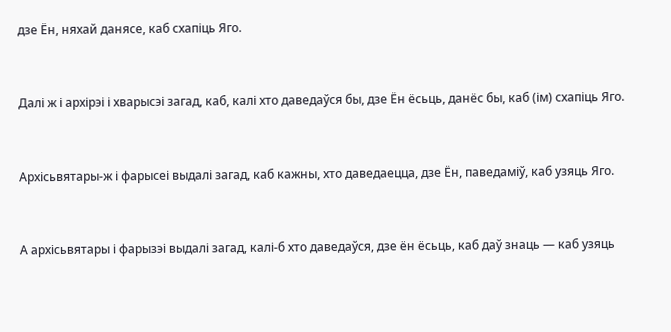дзе Ён, няхай данясе, каб схапіць Яго.



Далі ж і архірэі і хварысэі загад, каб, калі хто даведаўся бы, дзе Ён ёсьць, данёс бы, каб (ім) схапіць Яго.



Архісьвятары-ж і фарысеі выдалі загад, каб кажны, хто даведаецца, дзе Ён, паведаміў, каб узяць Яго.



А архісьвятары і фарызэі выдалі загад, калі-б хто даведаўся, дзе ён ёсьць, каб даў знаць — каб узяць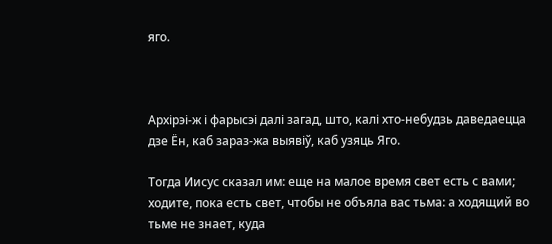яго.



Архірэі-ж і фарысэі далі загад, што, калі хто-небудзь даведаецца дзе Ён, каб зараз-жа выявіў, каб узяць Яго.

Тогда Иисус сказал им: еще на малое время свет есть с вами; ходите, пока есть свет, чтобы не объяла вас тьма: а ходящий во тьме не знает, куда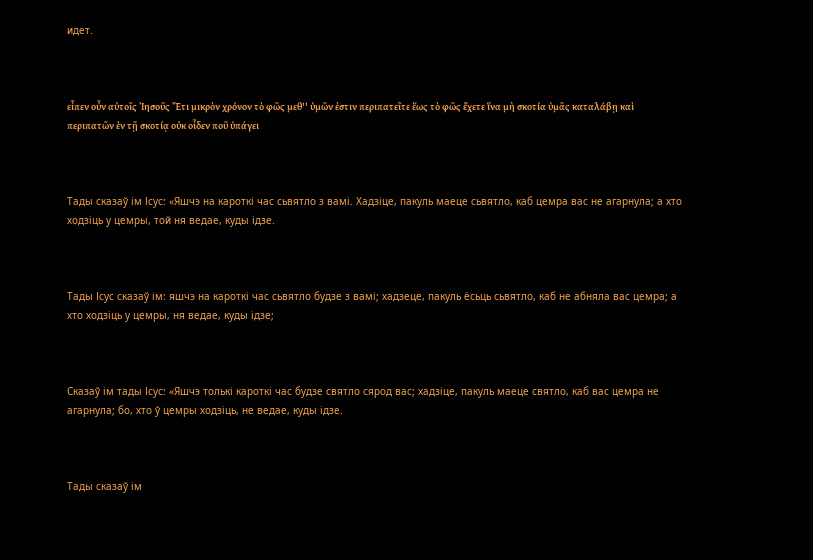идет.



εἶπεν οὖν αὐτοῖς Ἰησοῦς Ἔτι μικρὸν χρόνον τὸ φῶς μεθ'' ὑμῶν ἐστιν περιπατεῖτε ἕως τὸ φῶς ἔχετε ἵνα μὴ σκοτία ὑμᾶς καταλάβῃ καὶ περιπατῶν ἐν τῇ σκοτίᾳ οὐκ οἶδεν ποῦ ὑπάγει



Тады сказаў ім Ісус: «Яшчэ на кароткі час сьвятло з вамі. Хадзіце, пакуль маеце сьвятло, каб цемра вас не агарнула; а хто ходзіць у цемры, той ня ведае, куды ідзе.



Тады Ісус сказаў ім: яшчэ на кароткі час сьвятло будзе з вамі; хадзеце, пакуль ёсьць сьвятло, каб не абняла вас цемра; а хто ходзіць у цемры, ня ведае, куды ідзе;



Сказаў ім тады Ісус: «Яшчэ толькі кароткі час будзе святло сярод вас; хадзіце, пакуль маеце святло, каб вас цемра не агарнула; бо, хто ў цемры ходзіць, не ведае, куды ідзе.



Тады сказаў ім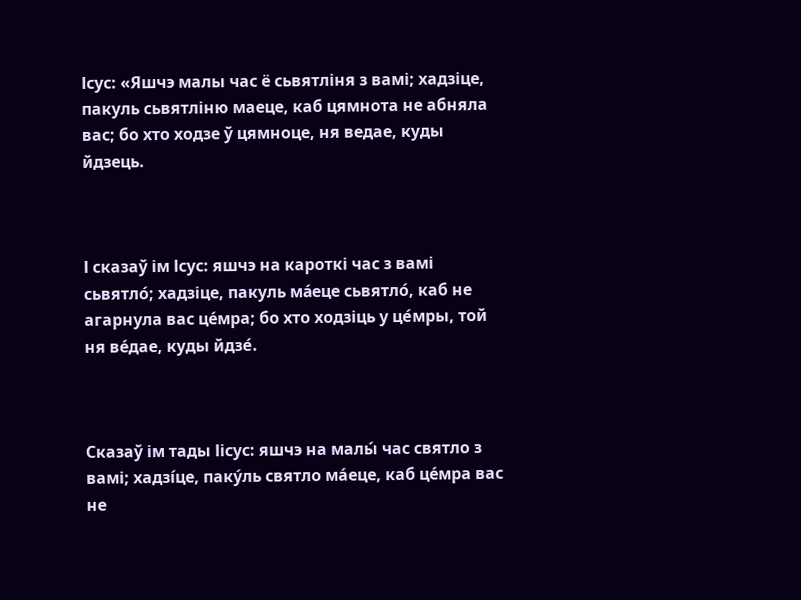Ісус: «Яшчэ малы час ё сьвятліня з вамі; хадзіце, пакуль сьвятліню маеце, каб цямнота не абняла вас; бо хто ходзе ў цямноце, ня ведае, куды йдзець.



І сказаў ім Ісус: яшчэ на кароткі час з вамі сьвятло́; хадзіце, пакуль ма́еце сьвятло́, каб не агарнула вас це́мра; бо хто ходзіць у це́мры, той ня ве́дае, куды йдзе́.



Сказаў ім тады Іісус: яшчэ на малы́ час святло з вамі; хадзíце, паку́ль святло ма́еце, каб це́мра вас не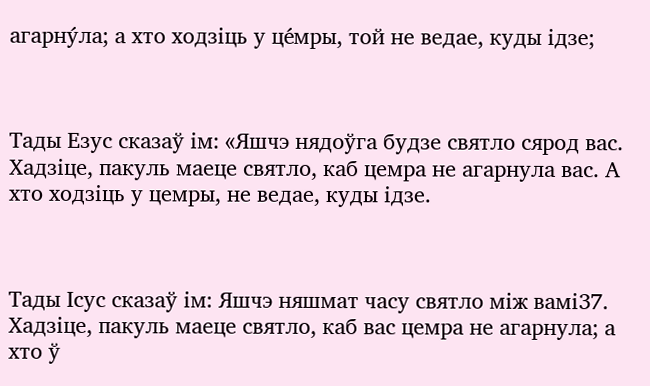агарну́ла; а хто ходзіць у це́мры, той не ведае, куды ідзе;



Тады Езус сказаў ім: «Яшчэ нядоўга будзе святло сярод вас. Хадзіце, пакуль маеце святло, каб цемра не агарнула вас. А хто ходзіць у цемры, не ведае, куды ідзе.



Тады Ісус сказаў ім: Яшчэ няшмат часу святло між вамі37. Хадзіце, пакуль маеце святло, каб вас цемра не агарнула; а хто ў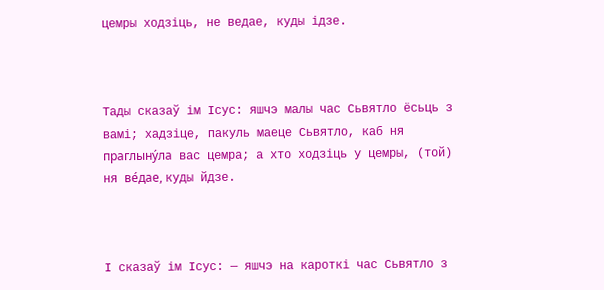цемры ходзіць, не ведае, куды ідзе.



Тады сказаў ім Ісус: яшчэ малы час Сьвятло ёсьць з вамі; хадзіце, пакуль маеце Сьвятло, каб ня праглыну́ла вас цемра; а хто ходзіць у цемры, (той) ня ве́дае, куды йдзе.



І сказаў ім Ісус: — яшчэ на кароткі час Сьвятло з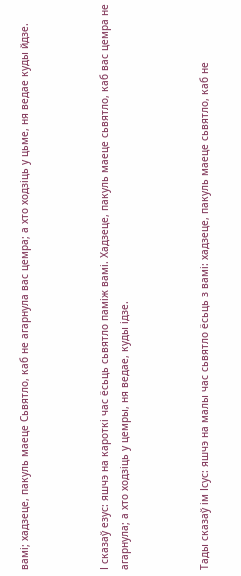вамі; хадзеце, пакуль маеце Сьвятло, каб не агарнула вас цемра; а хто ходзіць у цьме, ня ведае куды йдзе.



І сказаў езус: яшчэ на кароткі час ёсьць сьвятло паміж вамі. Хадзеце, пакуль маеце сьвятло, каб вас цемра не агарнула; а хто ходзіць у цемры, ня ведае, куды ідзе.



Тады сказаў ім Ісус: яшчэ на малы час сьвятло ёсьць з вамі: хадзеце, пакуль маеце сьвятло, каб не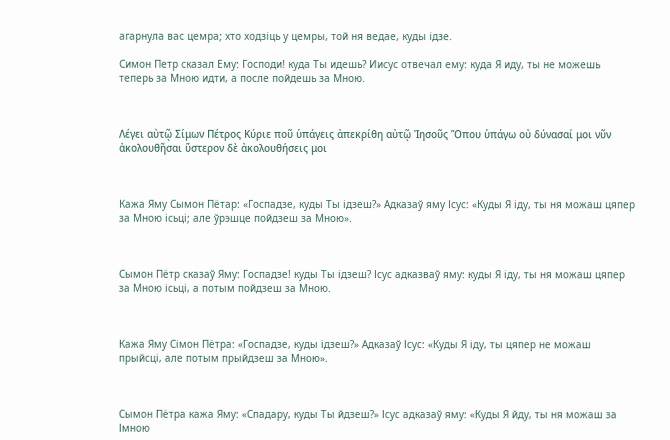агарнула вас цемра; хто ходзіць у цемры, той ня ведае, куды ідзе.

Симон Петр сказал Ему: Господи! куда Ты идешь? Иисус отвечал ему: куда Я иду, ты не можешь теперь за Мною идти, а после пойдешь за Мною.



Λέγει αὐτῷ Σίμων Πέτρος Κύριε ποῦ ὑπάγεις ἀπεκρίθη αὐτῷ Ἰησοῦς Ὅπου ὑπάγω οὐ δύνασαί μοι νῦν ἀκολουθῆσαι ὕστερον δὲ ἀκολουθήσεις μοι



Кажа Яму Сымон Пётар: «Госпадзе, куды Ты ідзеш?» Адказаў яму Ісус: «Куды Я іду, ты ня можаш цяпер за Мною ісьці; але ўрэшце пойдзеш за Мною».



Сымон Пётр сказаў Яму: Госпадзе! куды Ты ідзеш? Ісус адказваў яму: куды Я іду, ты ня можаш цяпер за Мною ісьці, а потым пойдзеш за Мною.



Кажа Яму Сімон Пётра: «Госпадзе, куды ідзеш?» Адказаў Ісус: «Куды Я іду, ты цяпер не можаш прыйсці, але потым прыйдзеш за Мною».



Сымон Пётра кажа Яму: «Спадару, куды Ты йдзеш?» Ісус адказаў яму: «Куды Я йду, ты ня можаш за Імною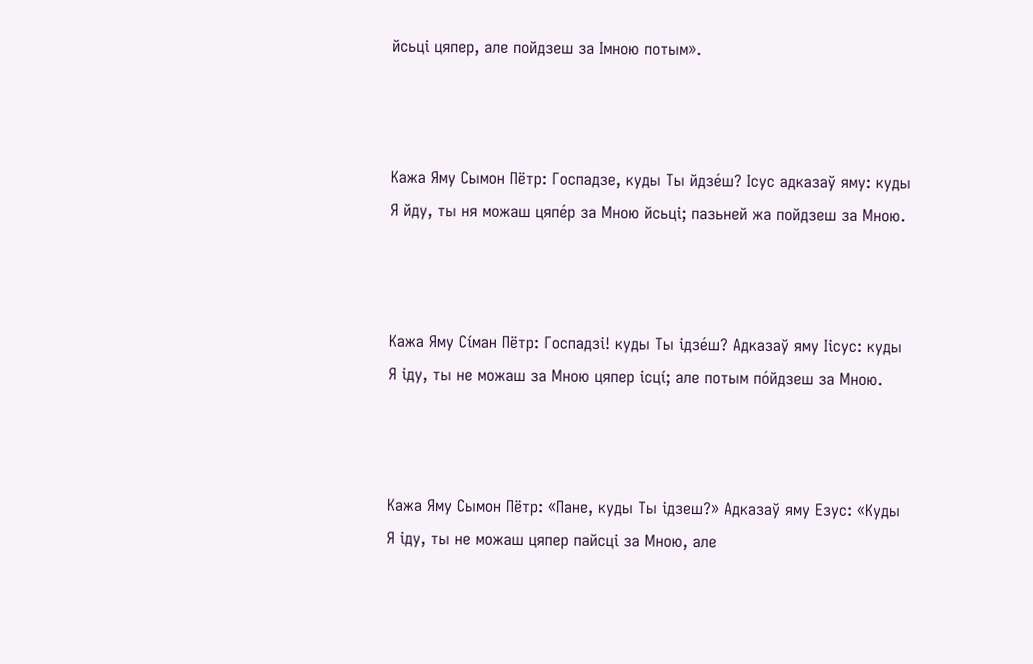йсьці цяпер, але пойдзеш за Імною потым».



Кажа Яму Сымон Пётр: Госпадзе, куды Ты йдзе́ш? Ісус адказаў яму: куды Я йду, ты ня можаш цяпе́р за Мною йсьці; пазьней жа пойдзеш за Мною.



Кажа Яму Сíман Пётр: Госпадзі! куды Ты ідзе́ш? Адказаў яму Іісус: куды Я іду, ты не можаш за Мною цяпер ісцí; але потым по́йдзеш за Мною.



Кажа Яму Сымон Пётр: «Пане, куды Ты ідзеш?» Адказаў яму Езус: «Куды Я іду, ты не можаш цяпер пайсці за Мною, але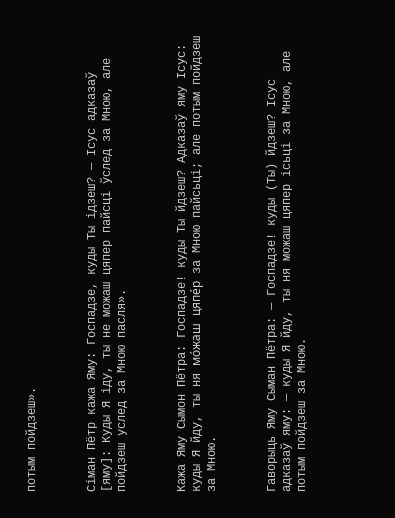потым пойдзеш».



Сіман Пётр кажа Яму: Госпадзе, куды Ты ідзеш? — Ісус адказаў [яму]: Куды Я іду, ты не можаш цяпер пайсці ўслед за Мною, але пойдзеш услед за Мною пасля».



Кажа Яму Сымон Пётра: Госпадзе! куды Ты йдзеш? Адказаў яму Ісус: куды Я йду, ты ня мо́жаш цяпе́р за Мною пайсьці; але потым пойдзеш за Мною.



Гаворыць Яму Сыман Пётра: — Госпадзе! куды (Ты) йдзеш? Ісус адказаў яму: — куды Я йду, ты ня можаш цяпер ісьці за Мною, але потым пойдзеш за Мною.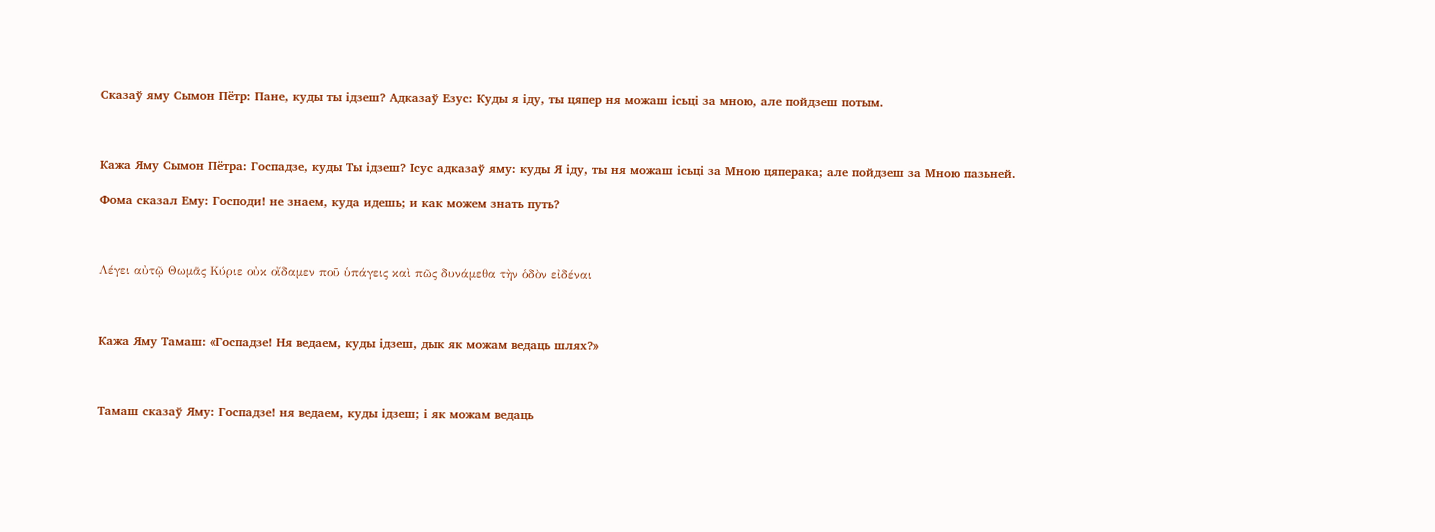Сказаў яму Сымон Пётр: Пане, куды ты ідзеш? Адказаў Езус: Куды я іду, ты цяпер ня можаш ісьці за мною, але пойдзеш потым.



Кажа Яму Сымон Пётра: Госпадзе, куды Ты ідзеш? Ісус адказаў яму: куды Я іду, ты ня можаш ісьці за Мною цяперака; але пойдзеш за Мною пазьней.

Фома сказал Ему: Господи! не знаем, куда идешь; и как можем знать путь?



Λέγει αὐτῷ Θωμᾶς Κύριε οὐκ οἴδαμεν ποῦ ὑπάγεις καὶ πῶς δυνάμεθα τὴν ὁδὸν εἰδέναι



Кажа Яму Тамаш: «Госпадзе! Ня ведаем, куды ідзеш, дык як можам ведаць шлях?»



Тамаш сказаў Яму: Госпадзе! ня ведаем, куды ідзеш; і як можам ведаць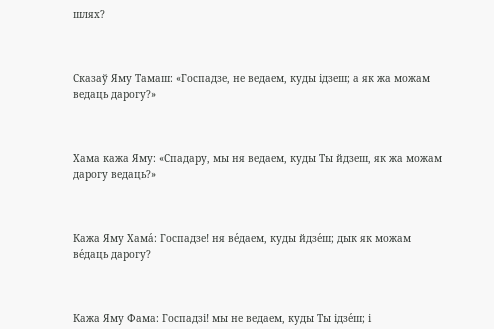шлях?



Сказаў Яму Тамаш: «Госпадзе, не ведаем, куды ідзеш; а як жа можам ведаць дарогу?»



Хама кажа Яму: «Спадару, мы ня ведаем, куды Ты йдзеш, як жа можам дарогу ведаць?»



Кажа Яму Хама́: Госпадзе! ня ве́даем, куды йдзе́ш; дык як можам ве́даць дарогу?



Кажа Яму Фама: Госпадзі! мы не ведаем, куды Ты ідзе́ш; і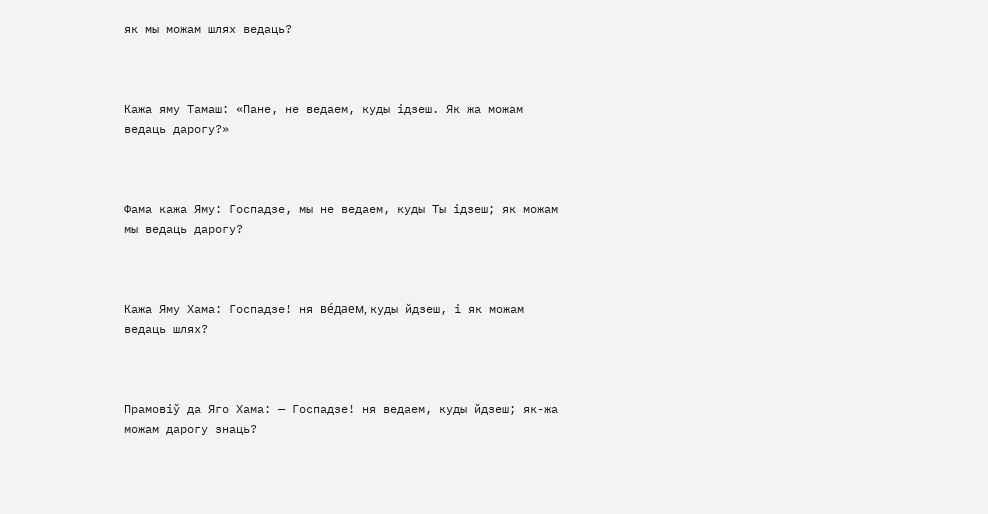як мы можам шлях ведаць?



Кажа яму Тамаш: «Пане, не ведаем, куды ідзеш. Як жа можам ведаць дарогу?»



Фама кажа Яму: Госпадзе, мы не ведаем, куды Ты ідзеш; як можам мы ведаць дарогу?



Кажа Яму Хама: Госпадзе! ня ве́даем, куды йдзеш, і як можам ведаць шлях?



Прамовіў да Яго Хама: — Госпадзе! ня ведаем, куды йдзеш; як-жа можам дарогу знаць?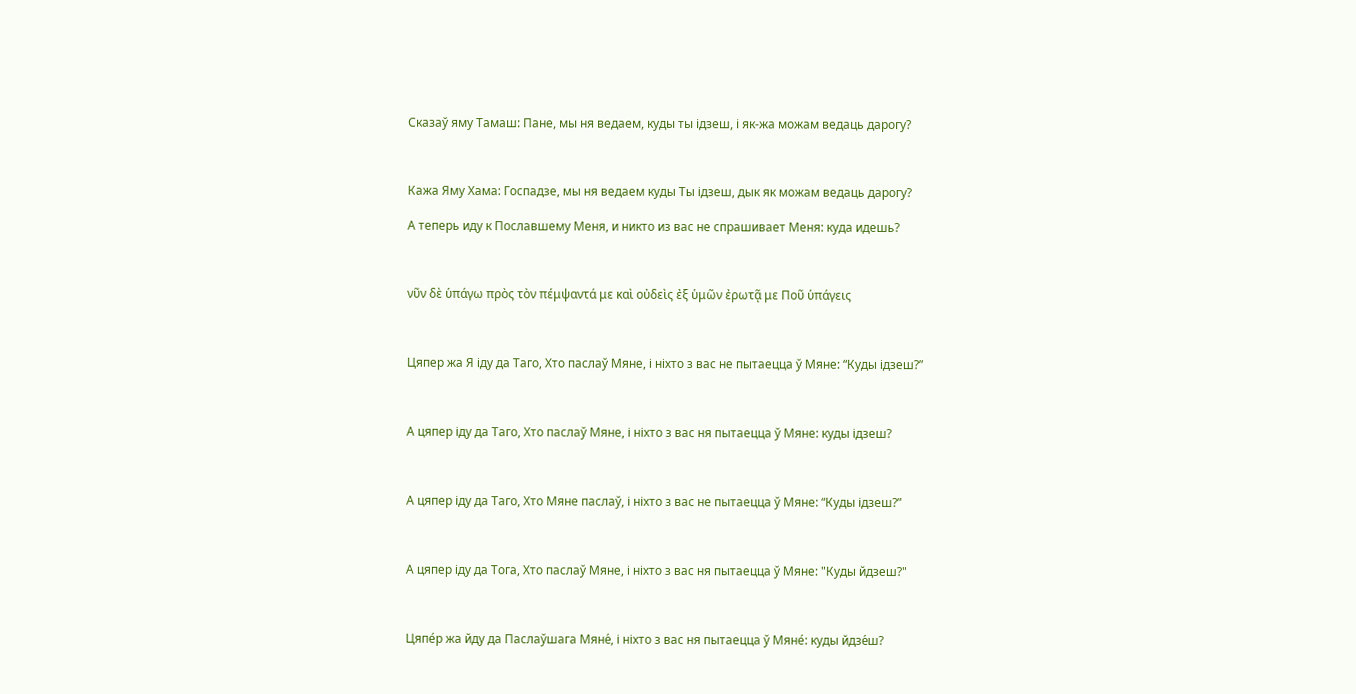Сказаў яму Тамаш: Пане, мы ня ведаем, куды ты ідзеш, і як-жа можам ведаць дарогу?



Кажа Яму Хама: Госпадзе, мы ня ведаем куды Ты ідзеш, дык як можам ведаць дарогу?

А теперь иду к Пославшему Меня, и никто из вас не спрашивает Меня: куда идешь?



νῦν δὲ ὑπάγω πρὸς τὸν πέμψαντά με καὶ οὐδεὶς ἐξ ὑμῶν ἐρωτᾷ με Ποῦ ὑπάγεις



Цяпер жа Я іду да Таго, Хто паслаў Мяне, і ніхто з вас не пытаецца ў Мяне: “Куды ідзеш?”



А цяпер іду да Таго, Хто паслаў Мяне, і ніхто з вас ня пытаецца ў Мяне: куды ідзеш?



А цяпер іду да Таго, Хто Мяне паслаў, і ніхто з вас не пытаецца ў Мяне: “Куды ідзеш?”



А цяпер іду да Тога, Хто паслаў Мяне, і ніхто з вас ня пытаецца ў Мяне: "Куды йдзеш?"



Цяпе́р жа йду да Паслаўшага Мяне́, і ніхто з вас ня пытаецца ў Мяне́: куды йдзе́ш?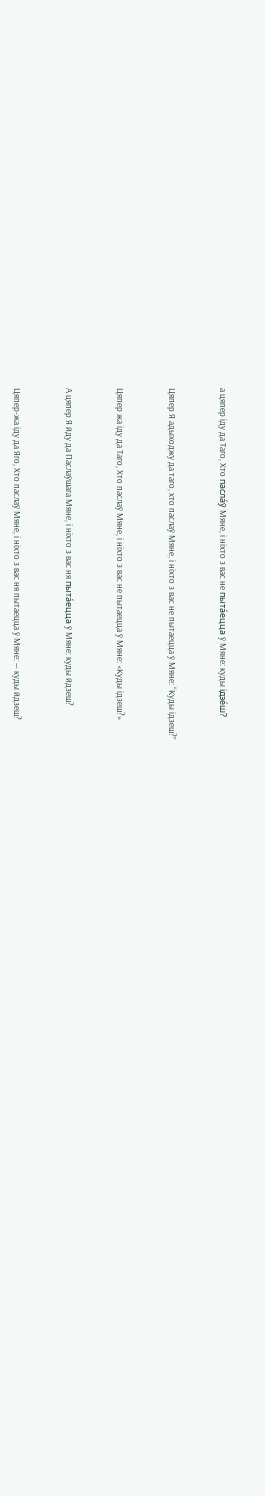а цяпер іду да Таго, Хто пасла́ў Мяне, і ніхто з вас не пыта́ецца ў Мяне: куды ідзе́ш?



Цяпер Я адыходжу да таго, хто паслаў Мяне, і ніхто з вас не пытаецца ў Мяне: “Куды ідзеш?”



Цяпер жа іду да Таго, Хто паслаў Мяне, і ніхто з вас не пытаецца ў Мяне: «Куды ідзеш?»



А цяпер Я йду да Паслаўшага Мяне, і ніхто з вас ня пыта́ецца ў Мяне: куды йдзеш?



Цяпер-жа іду да Яго, Хто паслаў Мяне, і ніхто з вас ня пытаецца ў Мяне: — куды йдзеш?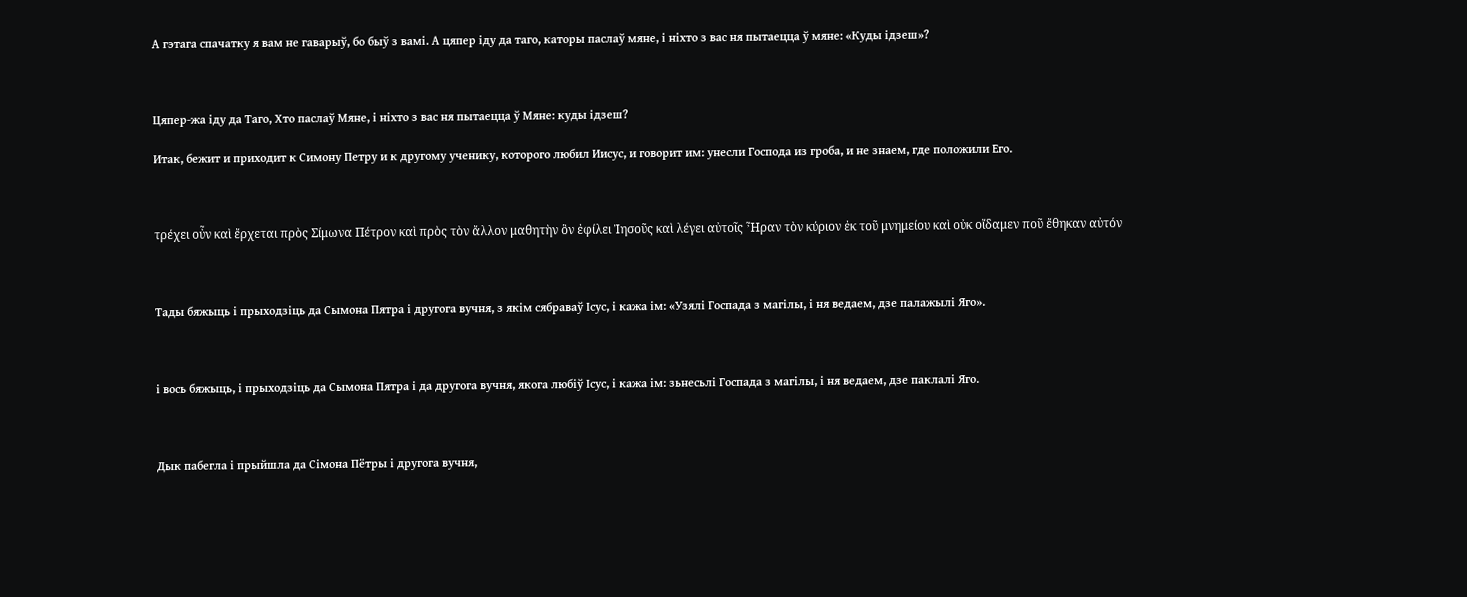А гэтага спачатку я вам не гаварыў, бо быў з вамі. А цяпер іду да таго, каторы паслаў мяне, і ніхто з вас ня пытаецца ў мяне: «Куды ідзеш»?



Цяпер-жа іду да Таго, Хто паслаў Мяне, і ніхто з вас ня пытаецца ў Мяне: куды ідзеш?

Итак, бежит и приходит к Симону Петру и к другому ученику, которого любил Иисус, и говорит им: унесли Господа из гроба, и не знаем, где положили Его.



τρέχει οὖν καὶ ἔρχεται πρὸς Σίμωνα Πέτρον καὶ πρὸς τὸν ἄλλον μαθητὴν ὃν ἐφίλει Ἰησοῦς καὶ λέγει αὐτοῖς Ἦραν τὸν κύριον ἐκ τοῦ μνημείου καὶ οὐκ οἴδαμεν ποῦ ἔθηκαν αὐτόν



Тады бяжыць і прыходзіць да Сымона Пятра і другога вучня, з якім сябраваў Ісус, і кажа ім: «Узялі Госпада з магілы, і ня ведаем, дзе палажылі Яго».



і вось бяжыць, і прыходзіць да Сымона Пятра і да другога вучня, якога любіў Ісус, і кажа ім: зьнесьлі Госпада з магілы, і ня ведаем, дзе паклалі Яго.



Дык пабегла і прыйшла да Сімона Пётры і другога вучня,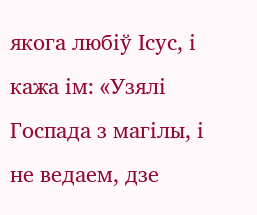якога любіў Ісус, і кажа ім: «Узялі Госпада з магілы, і не ведаем, дзе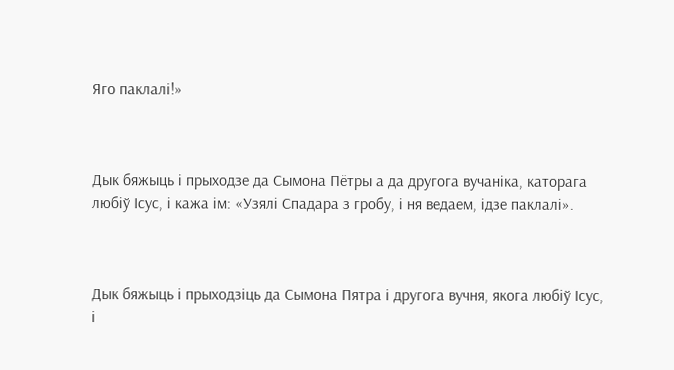Яго паклалі!»



Дык бяжыць і прыходзе да Сымона Пётры а да другога вучаніка, каторага любіў Ісус, і кажа ім: «Узялі Спадара з гробу, і ня ведаем, ідзе паклалі».



Дык бяжыць і прыходзіць да Сымона Пятра і другога вучня, якога любіў Ісус, і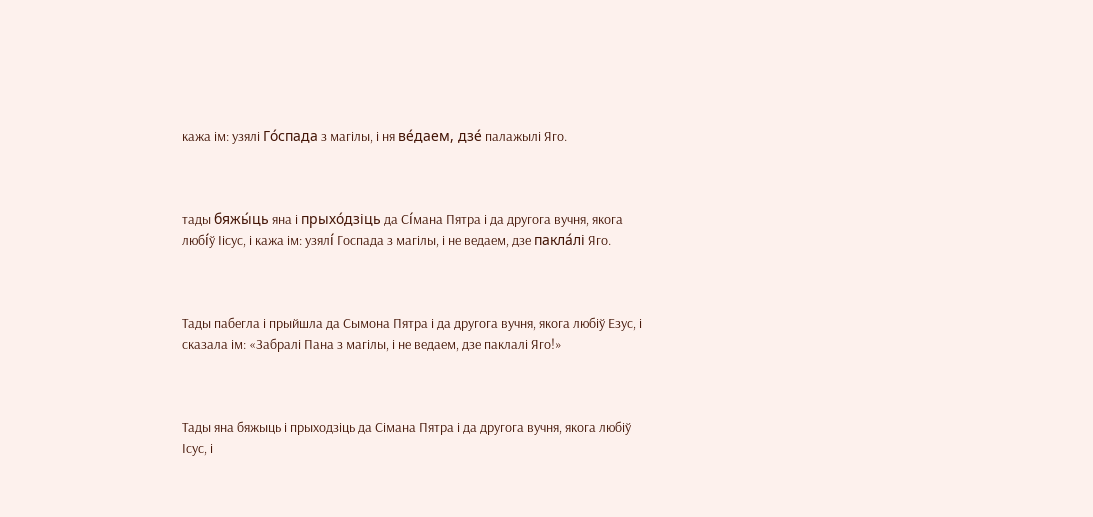кажа ім: узялі Го́спада з магілы, і ня ве́даем, дзе́ палажылі Яго.



тады бяжы́ць яна і прыхо́дзіць да Сíмана Пятра і да другога вучня, якога любíў Іісус, і кажа ім: узялí Госпада з магілы, і не ведаем, дзе пакла́лі Яго.



Тады пабегла і прыйшла да Сымона Пятра і да другога вучня, якога любіў Езус, і сказала ім: «Забралі Пана з магілы, і не ведаем, дзе паклалі Яго!»



Тады яна бяжыць і прыходзіць да Сімана Пятра і да другога вучня, якога любіў Ісус, і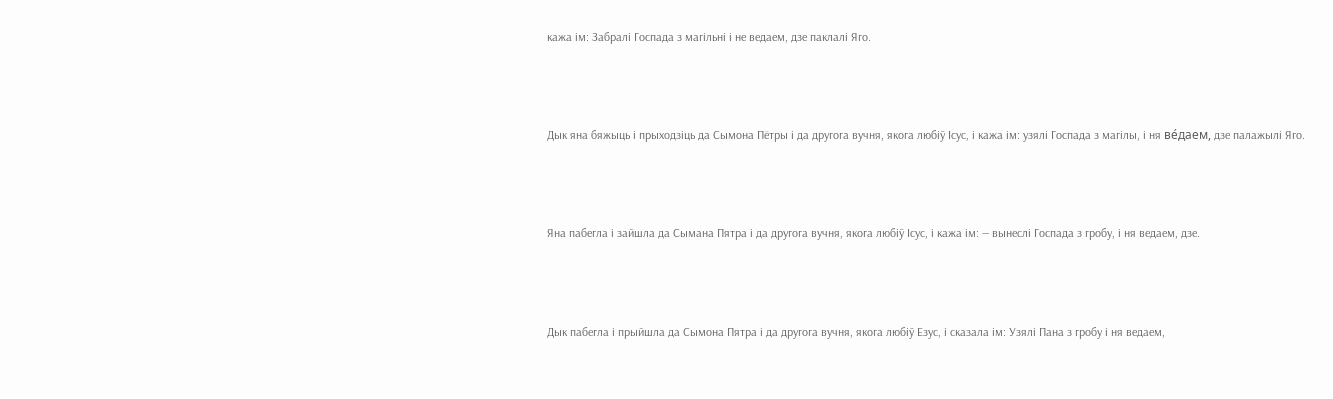кажа ім: Забралі Госпада з магільні і не ведаем, дзе паклалі Яго.



Дык яна бяжыць і прыходзіць да Сымона Пётры і да другога вучня, якога любіў Ісус, і кажа ім: узялі Госпада з магілы, і ня ве́даем, дзе палажылі Яго.



Яна пабегла і зайшла да Сымана Пятра і да другога вучня, якога любіў Ісус, і кажа ім: — вынеслі Госпада з гробу, і ня ведаем, дзе.



Дык пабегла і прыйшла да Сымона Пятра і да другога вучня, якога любіў Езус, і сказала ім: Узялі Пана з гробу і ня ведаем,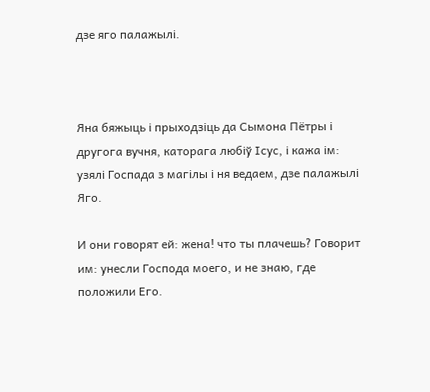дзе яго палажылі.



Яна бяжыць і прыходзіць да Сымона Пётры і другога вучня, каторага любіў Ісус, і кажа ім: узялі Госпада з магілы і ня ведаем, дзе палажылі Яго.

И они говорят ей: жена! что ты плачешь? Говорит им: унесли Господа моего, и не знаю, где положили Его.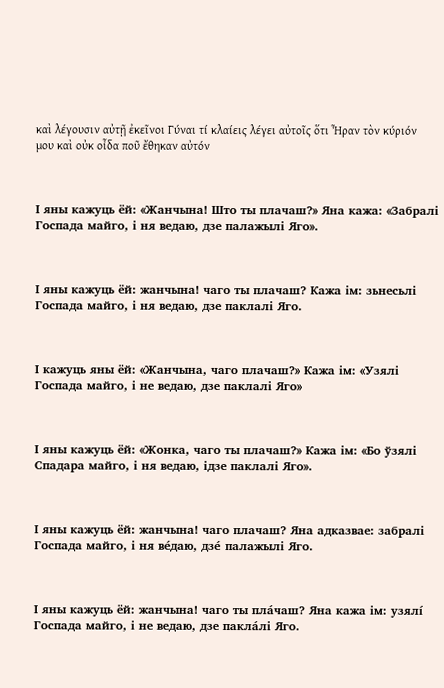καὶ λέγουσιν αὐτῇ ἐκεῖνοι Γύναι τί κλαίεις λέγει αὐτοῖς ὅτι Ἦραν τὸν κύριόν μου καὶ οὐκ οἶδα ποῦ ἔθηκαν αὐτόν



І яны кажуць ёй: «Жанчына! Што ты плачаш?» Яна кажа: «Забралі Госпада майго, і ня ведаю, дзе палажылі Яго».



І яны кажуць ёй: жанчына! чаго ты плачаш? Кажа ім: зьнесьлі Госпада майго, і ня ведаю, дзе паклалі Яго.



І кажуць яны ёй: «Жанчына, чаго плачаш?» Кажа ім: «Узялі Госпада майго, і не ведаю, дзе паклалі Яго»



І яны кажуць ёй: «Жонка, чаго ты плачаш?» Кажа ім: «Бо ўзялі Спадара майго, і ня ведаю, ідзе паклалі Яго».



І яны кажуць ёй: жанчына! чаго плачаш? Яна адказвае: забралі Госпада майго, і ня ве́даю, дзе́ палажылі Яго.



І яны кажуць ёй: жанчына! чаго ты пла́чаш? Яна кажа ім: узялí Госпада майго, і не ведаю, дзе пакла́лі Яго.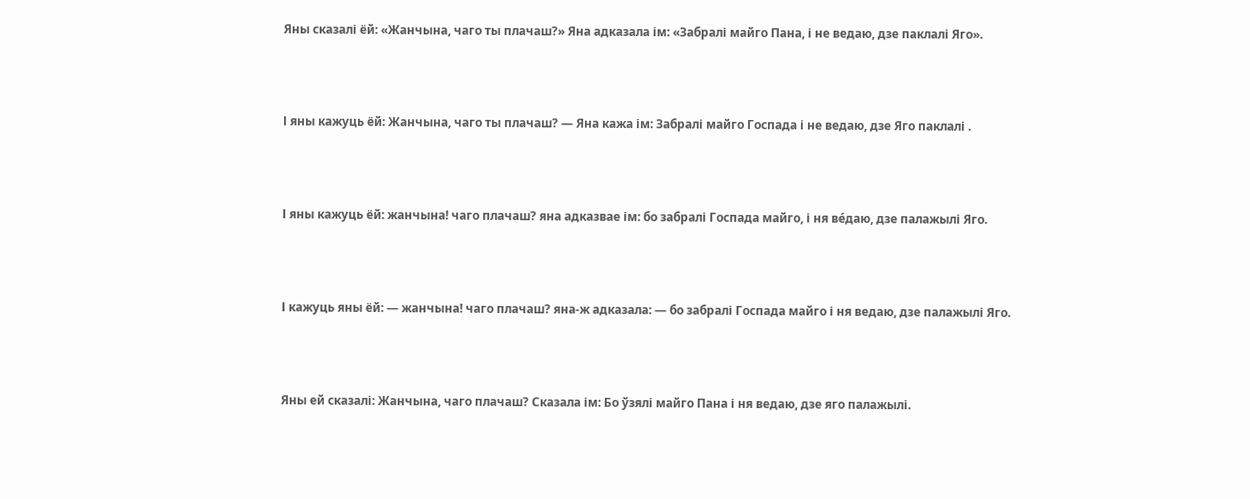Яны сказалі ёй: «Жанчына, чаго ты плачаш?» Яна адказала ім: «Забралі майго Пана, і не ведаю, дзе паклалі Яго».



І яны кажуць ёй: Жанчына, чаго ты плачаш? — Яна кажа ім: Забралі майго Госпада і не ведаю, дзе Яго паклалі .



І яны кажуць ёй: жанчына! чаго плачаш? яна адказвае ім: бо забралі Госпада майго, і ня ве́даю, дзе палажылі Яго.



І кажуць яны ёй: — жанчына! чаго плачаш? яна-ж адказала: — бо забралі Госпада майго і ня ведаю, дзе палажылі Яго.



Яны ей сказалі: Жанчына, чаго плачаш? Сказала ім: Бо ўзялі майго Пана і ня ведаю, дзе яго палажылі.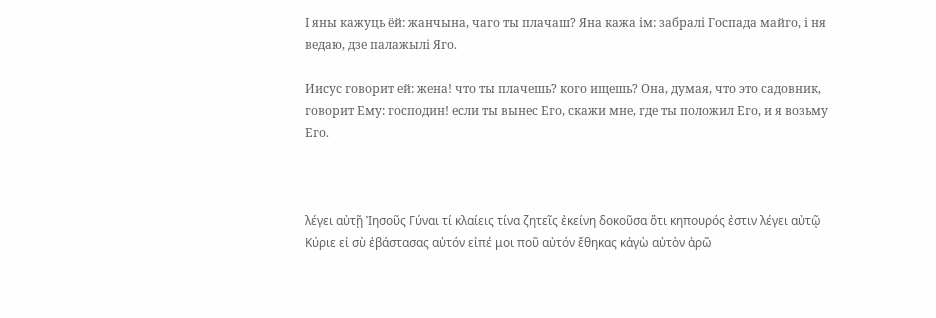І яны кажуць ёй: жанчына, чаго ты плачаш? Яна кажа ім: забралі Госпада майго, і ня ведаю, дзе палажылі Яго.

Иисус говорит ей: жена! что ты плачешь? кого ищешь? Она, думая, что это садовник, говорит Ему: господин! если ты вынес Его, скажи мне, где ты положил Его, и я возьму Его.



λέγει αὐτῇ Ἰησοῦς Γύναι τί κλαίεις τίνα ζητεῖς ἐκείνη δοκοῦσα ὅτι κηπουρός ἐστιν λέγει αὐτῷ Κύριε εἰ σὺ ἐβάστασας αὐτόν εἰπέ μοι ποῦ αὐτόν ἔθηκας κἀγὼ αὐτὸν ἀρῶ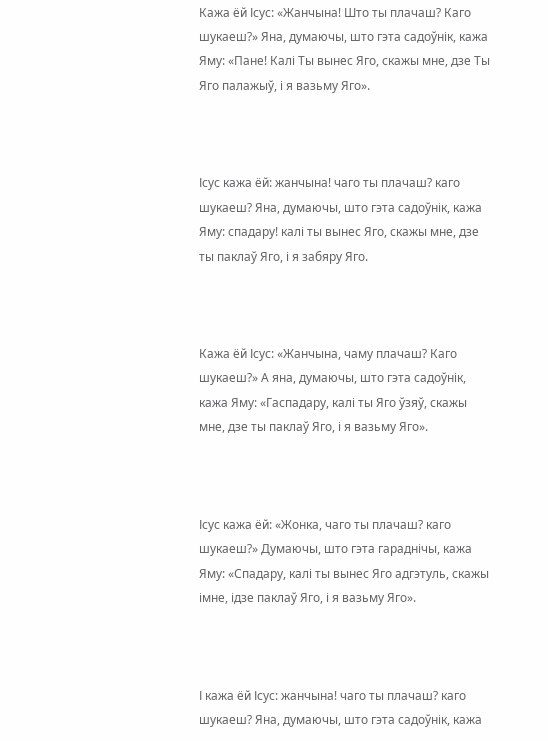Кажа ёй Ісус: «Жанчына! Што ты плачаш? Каго шукаеш?» Яна, думаючы, што гэта садоўнік, кажа Яму: «Пане! Калі Ты вынес Яго, скажы мне, дзе Ты Яго палажыў, і я вазьму Яго».



Ісус кажа ёй: жанчына! чаго ты плачаш? каго шукаеш? Яна, думаючы, што гэта садоўнік, кажа Яму: спадару! калі ты вынес Яго, скажы мне, дзе ты паклаў Яго, і я забяру Яго.



Кажа ёй Ісус: «Жанчына, чаму плачаш? Каго шукаеш?» А яна, думаючы, што гэта садоўнік, кажа Яму: «Гаспадару, калі ты Яго ўзяў, скажы мне, дзе ты паклаў Яго, і я вазьму Яго».



Ісус кажа ёй: «Жонка, чаго ты плачаш? каго шукаеш?» Думаючы, што гэта гараднічы, кажа Яму: «Спадару, калі ты вынес Яго адгэтуль, скажы імне, ідзе паклаў Яго, і я вазьму Яго».



І кажа ёй Ісус: жанчына! чаго ты плачаш? каго шукаеш? Яна, думаючы, што гэта садоўнік, кажа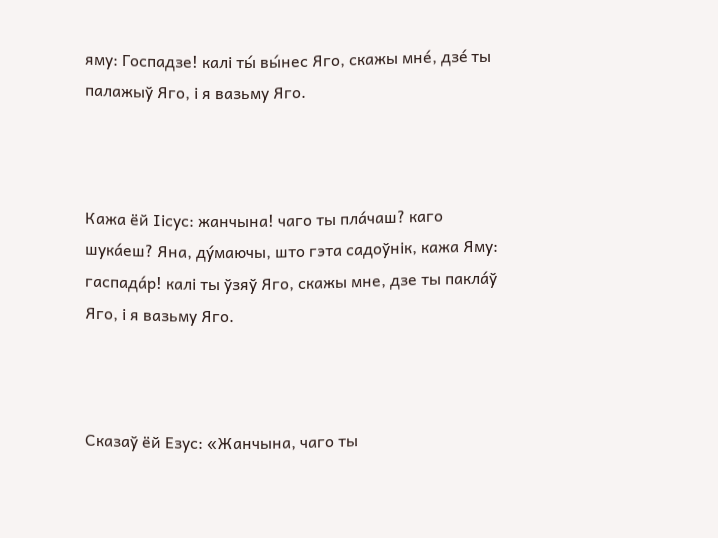яму: Госпадзе! калі ты́ вы́нес Яго, скажы мне́, дзе́ ты палажыў Яго, і я вазьму Яго.



Кажа ёй Іісус: жанчына! чаго ты пла́чаш? каго шука́еш? Яна, ду́маючы, што гэта садоўнік, кажа Яму: гаспада́р! калі ты ўзяў Яго, скажы мне, дзе ты пакла́ў Яго, і я вазьму Яго.



Сказаў ёй Езус: «Жанчына, чаго ты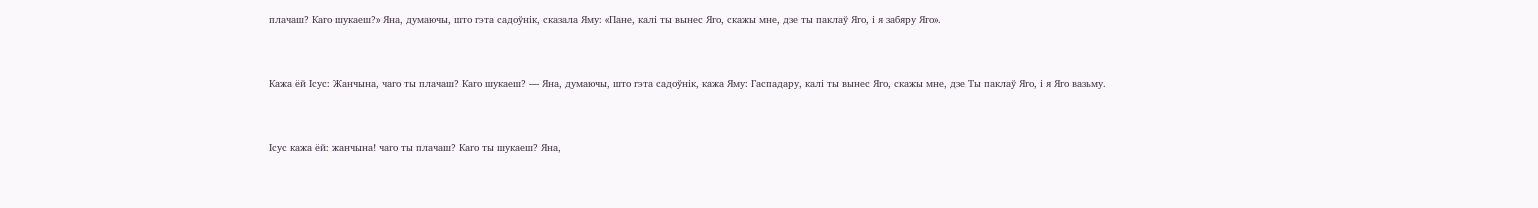плачаш? Каго шукаеш?» Яна, думаючы, што гэта садоўнік, сказала Яму: «Пане, калі ты вынес Яго, скажы мне, дзе ты паклаў Яго, і я забяру Яго».



Кажа ёй Ісус: Жанчына, чаго ты плачаш? Каго шукаеш? — Яна, думаючы, што гэта садоўнік, кажа Яму: Гаспадару, калі ты вынес Яго, скажы мне, дзе Ты паклаў Яго, і я Яго вазьму.



Ісус кажа ёй: жанчына! чаго ты плачаш? Каго ты шукаеш? Яна,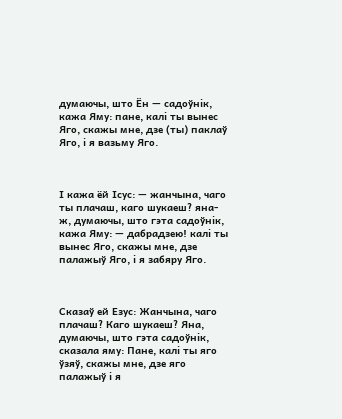думаючы, што Ён — садоўнік, кажа Яму: пане, калі ты вынес Яго, скажы мне, дзе (ты) паклаў Яго, і я вазьму Яго.



І кажа ёй Ісус: — жанчына, чаго ты плачаш, каго шукаеш? яна-ж, думаючы, што гэта садоўнік, кажа Яму: — дабрадзею! калі ты вынес Яго, скажы мне, дзе палажыў Яго, і я забяру Яго.



Сказаў ей Езус: Жанчына, чаго плачаш? Каго шукаеш? Яна, думаючы, што гэта садоўнік, сказала яму: Пане, калі ты яго ўзяў, скажы мне, дзе яго палажыў і я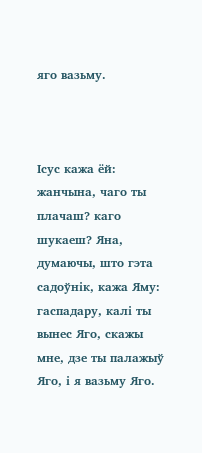яго вазьму.



Ісус кажа ёй: жанчына, чаго ты плачаш? каго шукаеш? Яна, думаючы, што гэта садоўнік, кажа Яму: гаспадару, калі ты вынес Яго, скажы мне, дзе ты палажыў Яго, і я вазьму Яго.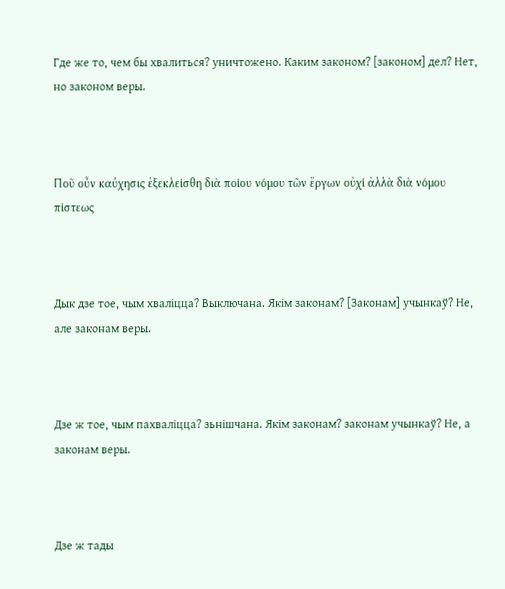Где же то, чем бы хвалиться? уничтожено. Каким законом? [законом] дел? Нет, но законом веры.



Ποῦ οὖν καύχησις ἐξεκλείσθη διὰ ποίου νόμου τῶν ἔργων οὐχί ἀλλὰ διὰ νόμου πίστεως



Дык дзе тое, чым хваліцца? Выключана. Якім законам? [Законам] учынкаў? Не, але законам веры.



Дзе ж тое, чым пахваліцца? зьнішчана. Якім законам? законам учынкаў? Не, а законам веры.



Дзе ж тады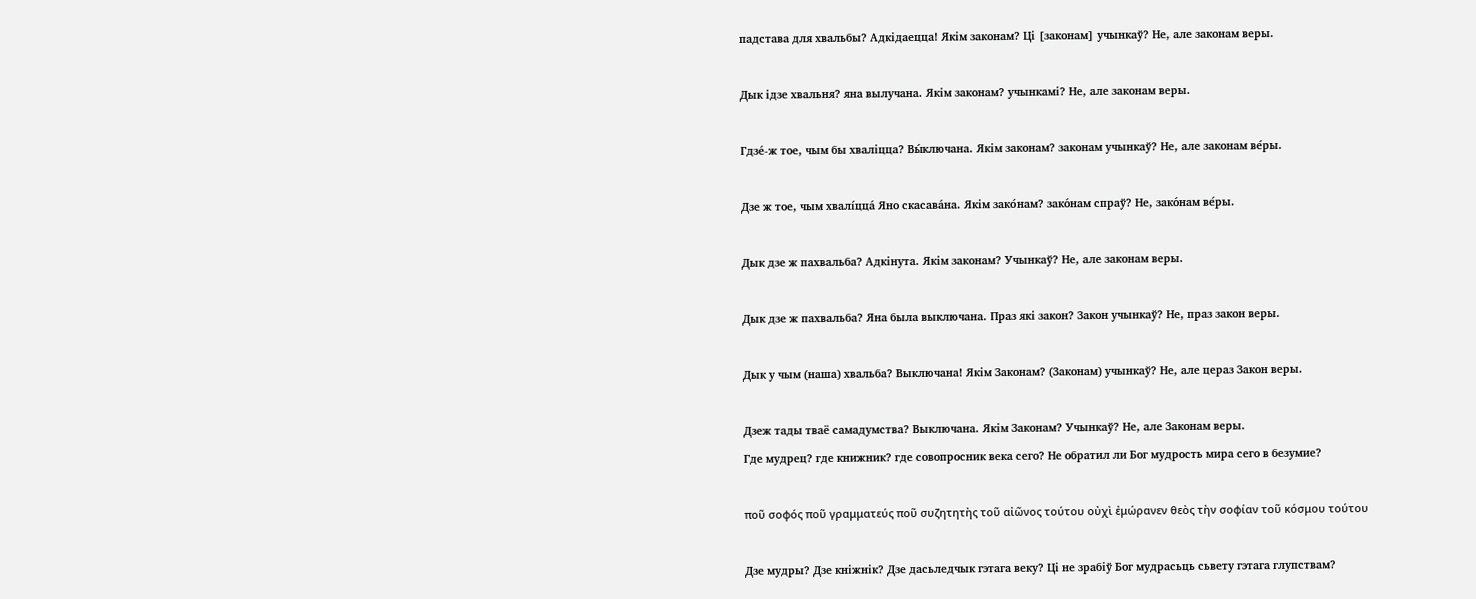падстава для хвальбы? Адкідаецца! Якім законам? Ці [законам] учынкаў? Не, але законам веры.



Дык ідзе хвальня? яна вылучана. Якім законам? учынкамі? Не, але законам веры.



Гдзе́-ж тое, чым бы хваліцца? Вы́ключана. Якім законам? законам учынкаў? Не, але законам ве́ры.



Дзе ж тое, чым хвалíцца́ Яно скасава́на. Якім зако́нам? зако́нам спраў? Не, зако́нам ве́ры.



Дык дзе ж пахвальба? Адкінута. Якім законам? Учынкаў? Не, але законам веры.



Дык дзе ж пахвальба? Яна была выключана. Праз які закон? Закон учынкаў? Не, праз закон веры.



Дык у чым (наша) хвальба? Выключана! Якім Законам? (Законам) учынкаў? Не, але цераз Закон веры.



Дзеж тады тваё самадумства? Выключана. Якім Законам? Учынкаў? Не, але Законам веры.

Где мудрец? где книжник? где совопросник века сего? Не обратил ли Бог мудрость мира сего в безумие?



ποῦ σοφός ποῦ γραμματεύς ποῦ συζητητὴς τοῦ αἰῶνος τούτου οὐχὶ ἐμώρανεν θεὸς τὴν σοφίαν τοῦ κόσμου τούτου



Дзе мудры? Дзе кніжнік? Дзе дасьледчык гэтага веку? Ці не зрабіў Бог мудрасьць сьвету гэтага глупствам?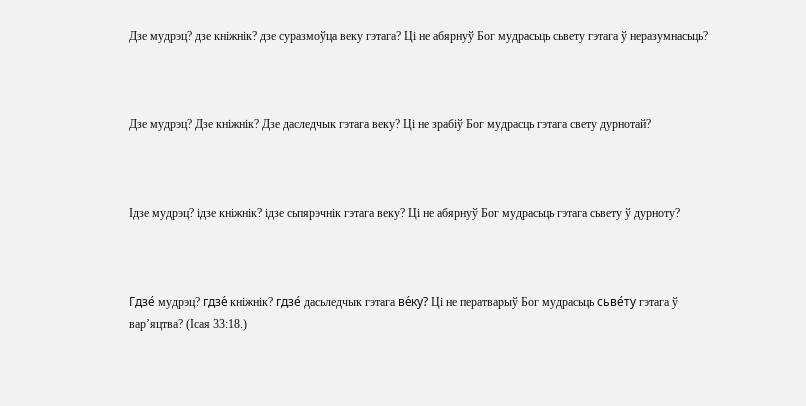Дзе мудрэц? дзе кніжнік? дзе суразмоўца веку гэтага? Ці не абярнуў Бог мудрасьць сьвету гэтага ў неразумнасьць?



Дзе мудрэц? Дзе кніжнік? Дзе даследчык гэтага веку? Ці не зрабіў Бог мудрасць гэтага свету дурнотай?



Ідзе мудрэц? ідзе кніжнік? ідзе сьпярэчнік гэтага веку? Ці не абярнуў Бог мудрасьць гэтага сьвету ў дурноту?



Гдзе́ мудрэц? гдзе́ кніжнік? гдзе́ дасьледчык гэтага ве́ку? Ці не ператварыў Бог мудрасьць сьве́ту гэтага ў вар’яцтва? (Ісая 33:18.)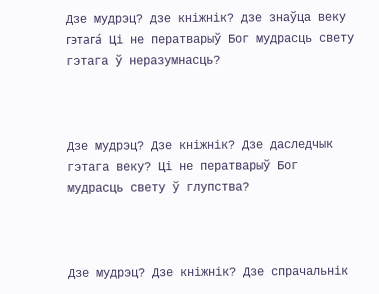Дзе мудрэц? дзе кніжнік? дзе знаўца веку гэтага́ Ці не ператварыў Бог мудрасць свету гэтага ў неразумнасць?



Дзе мудрэц? Дзе кніжнік? Дзе даследчык гэтага веку? Ці не ператварыў Бог мудрасць свету ў глупства?



Дзе мудрэц? Дзе кніжнік? Дзе спрачальнік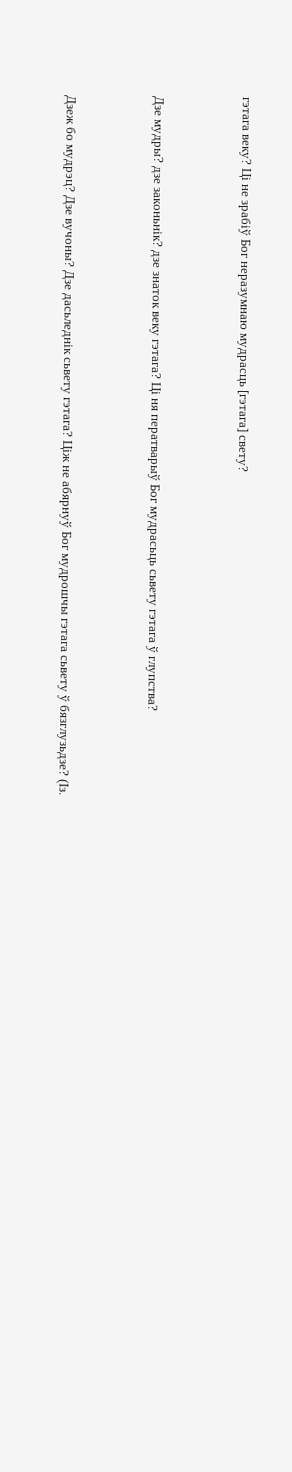гэтага веку? Ці не зрабіў Бог неразумнаю мудрасць [гэтага] свету?



Дзе мудры? дзе законьнік? дзе знаток веку гэтага? Ці ня ператварыў Бог мудрасьць сьвету гэтага ў глупства?



Дзеж бо мудрэц? Дзе вучоны? Дзе дасьледнік сьвету гэтага? Ціж не абярнуў Бог мудрошчы гэтага сьвету ў бязглузьдзе? (Із.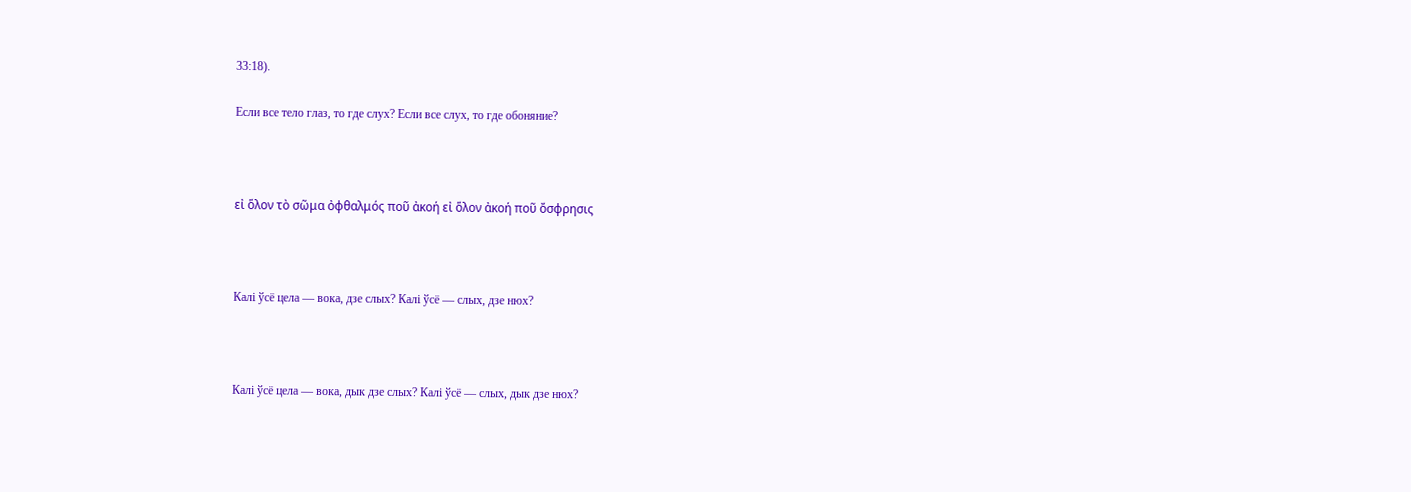33:18).

Если все тело глаз, то где слух? Если все слух, то где обоняние?



εἰ ὅλον τὸ σῶμα ὀφθαλμός ποῦ ἀκοή εἰ ὅλον ἀκοή ποῦ ὄσφρησις



Калі ўсё цела — вока, дзе слых? Калі ўсё — слых, дзе нюх?



Калі ўсё цела — вока, дык дзе слых? Калі ўсё — слых, дык дзе нюх?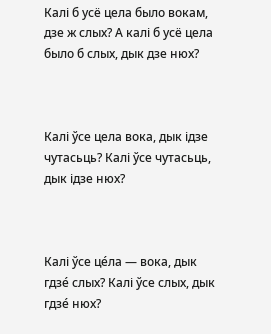Калі б усё цела было вокам, дзе ж слых? А калі б усё цела было б слых, дык дзе нюх?



Калі ўсе цела вока, дык ідзе чутасьць? Калі ўсе чутасьць, дык ідзе нюх?



Калі ўсе це́ла — вока, дык гдзе́ слых? Калі ўсе слых, дык гдзе́ нюх?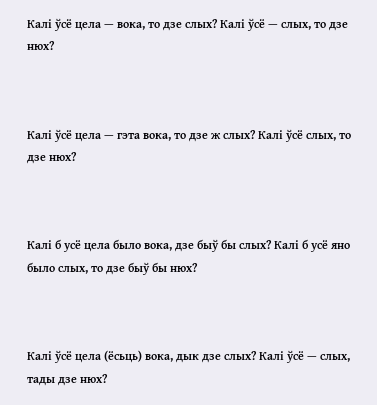Калі ўсё цела — вока, то дзе слых? Калі ўсё — слых, то дзе нюх?



Калі ўсё цела — гэта вока, то дзе ж слых? Калі ўсё слых, то дзе нюх?



Калі б усё цела было вока, дзе быў бы слых? Калі б усё яно было слых, то дзе быў бы нюх?



Калі ўсё цела (ёсьць) вока, дык дзе слых? Калі ўсё — слых, тады дзе нюх?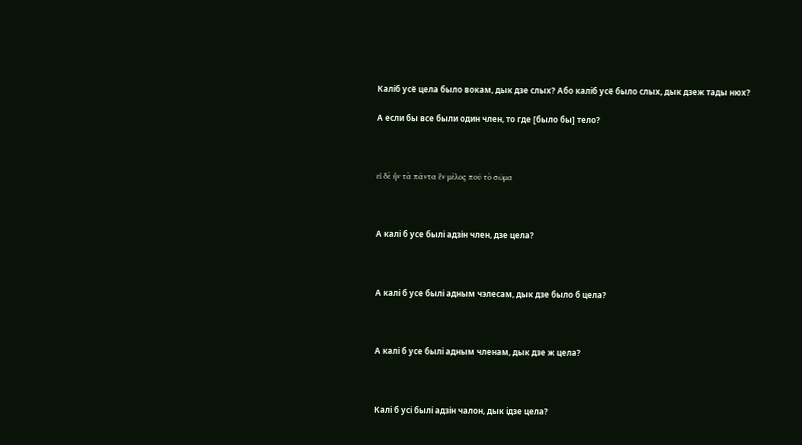Каліб усё цела было вокам, дык дзе слых? Або каліб усё было слых, дык дзеж тады нюх?

А если бы все были один член, то где [было бы] тело?



εἰ δὲ ἦν τὰ πάντα ἓν μέλος ποῦ τὸ σῶμα



А калі б усе былі адзін член, дзе цела?



А калі б усе былі адным чэлесам, дык дзе было б цела?



А калі б усе былі адным членам, дык дзе ж цела?



Калі б усі былі адзін чалон, дык ідзе цела?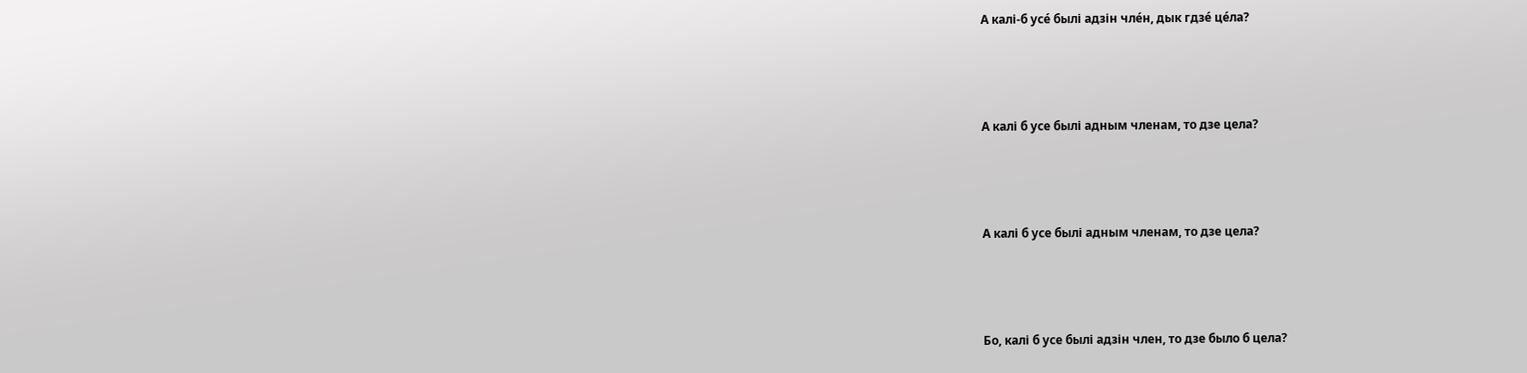А калі-б усе́ былі адзін чле́н, дык гдзе́ це́ла?



А калі б усе былі адным членам, то дзе цела?



А калі б усе былі адным членам, то дзе цела?



Бо, калі б усе былі адзін член, то дзе было б цела?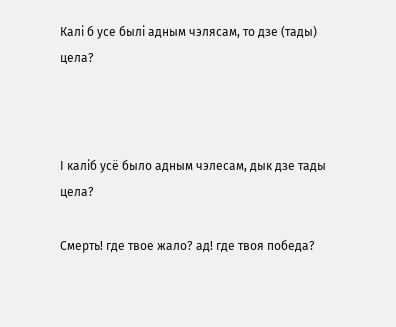Калі б усе былі адным чэлясам, то дзе (тады) цела?



І каліб усё было адным чэлесам, дык дзе тады цела?

Смерть! где твое жало? ад! где твоя победа?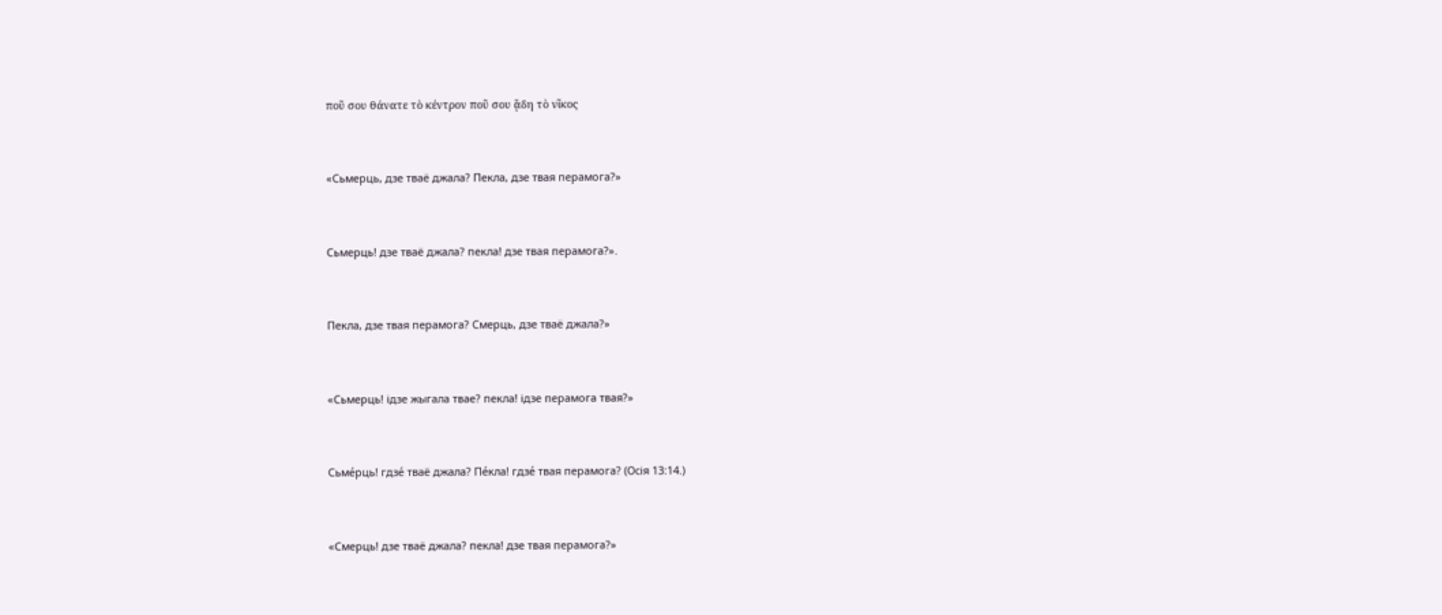ποῦ σου θάνατε τὸ κέντρον ποῦ σου ᾅδη τὸ νῖκος



«Сьмерць, дзе тваё джала? Пекла, дзе твая перамога?»



Сьмерць! дзе тваё джала? пекла! дзе твая перамога?».



Пекла, дзе твая перамога? Смерць, дзе тваё джала?»



«Сьмерць! ідзе жыгала твае? пекла! ідзе перамога твая?»



Сьме́рць! гдзе́ тваё джала? Пе́кла! гдзе́ твая перамога? (Осія 13:14.)



«Смерць! дзе тваё джала? пекла! дзе твая перамога?»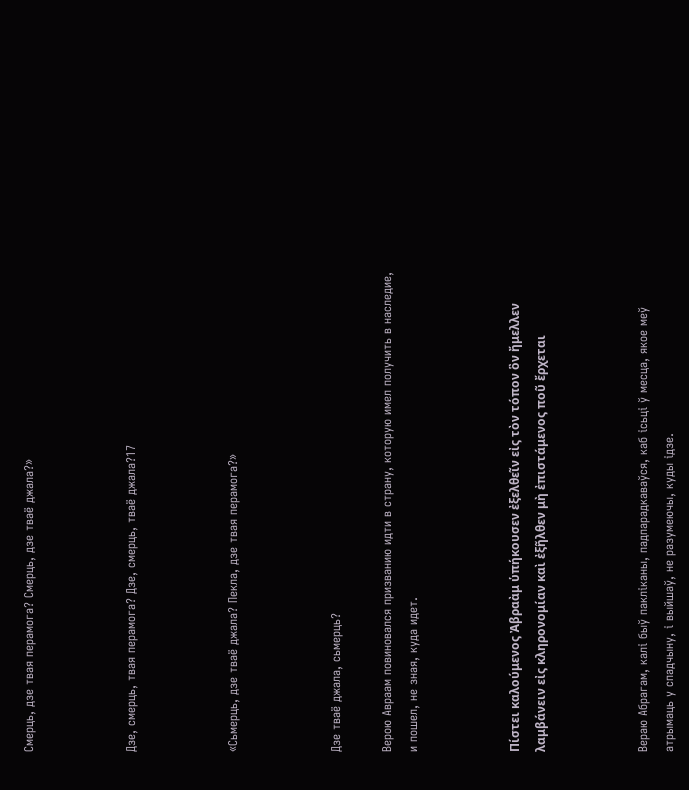Смерць, дзе твая перамога? Смерць, дзе тваё джала?»



Дзе, смерць, твая перамога? Дзе, смерць, тваё джала?17



«Сьмерць, дзе тваё джала? Пекла, дзе твая перамога?»



Дзе тваё джала, сьмерць?

Верою Авраам повиновался призванию идти в страну, которую имел получить в наследие, и пошел, не зная, куда идет.



Πίστει καλούμενος Ἀβραὰμ ὑπήκουσεν ἐξελθεῖν εἰς τὸν τόπον ὃν ἤμελλεν λαμβάνειν εἰς κληρονομίαν καὶ ἐξῆλθεν μὴ ἐπιστάμενος ποῦ ἔρχεται



Вераю Абрагам, калі быў пакліканы, падпарадкаваўся, каб ісьці ў месца, якое меў атрымаць у спадчыну, і выйшаў, не разумеючы, куды ідзе.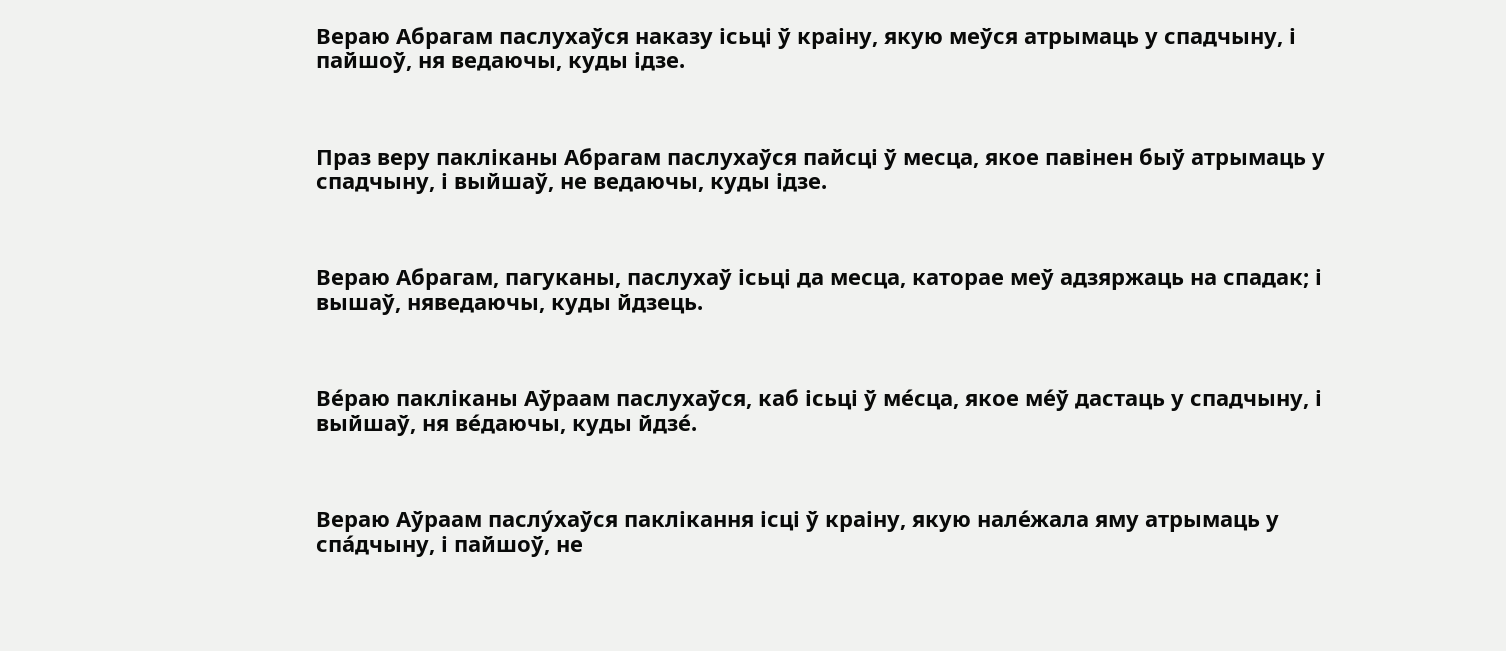Вераю Абрагам паслухаўся наказу ісьці ў краіну, якую меўся атрымаць у спадчыну, і пайшоў, ня ведаючы, куды ідзе.



Праз веру пакліканы Абрагам паслухаўся пайсці ў месца, якое павінен быў атрымаць у спадчыну, і выйшаў, не ведаючы, куды ідзе.



Вераю Абрагам, пагуканы, паслухаў ісьці да месца, каторае меў адзяржаць на спадак; і вышаў, няведаючы, куды йдзець.



Ве́раю пакліканы Аўраам паслухаўся, каб ісьці ў ме́сца, якое ме́ў дастаць у спадчыну, і выйшаў, ня ве́даючы, куды йдзе́.



Вераю Аўраам паслу́хаўся паклікання ісці ў краіну, якую нале́жала яму атрымаць у спа́дчыну, і пайшоў, не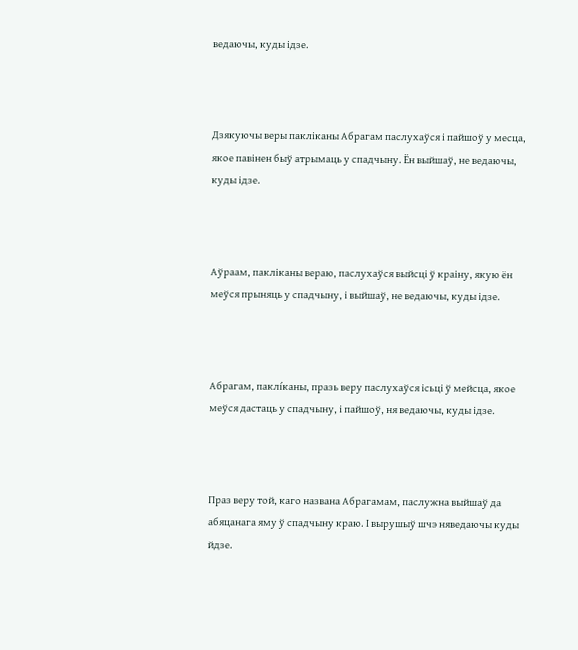ведаючы, куды ідзе.



Дзякуючы веры пакліканы Абрагам паслухаўся і пайшоў у месца, якое павінен быў атрымаць у спадчыну. Ён выйшаў, не ведаючы, куды ідзе.



Аўраам, пакліканы вераю, паслухаўся выйсці ў краіну, якую ён меўся прыняць у спадчыну, і выйшаў, не ведаючы, куды ідзе.



Абрагам, паклíканы, празь веру паслухаўся ісьці ў мейсца, якое меўся дастаць у спадчыну, і пайшоў, ня ведаючы, куды ідзе.



Праз веру той, каго названа Абрагамам, паслужна выйшаў да абяцанага яму ў спадчыну краю. І вырушыў шчэ няведаючы куды йдзе.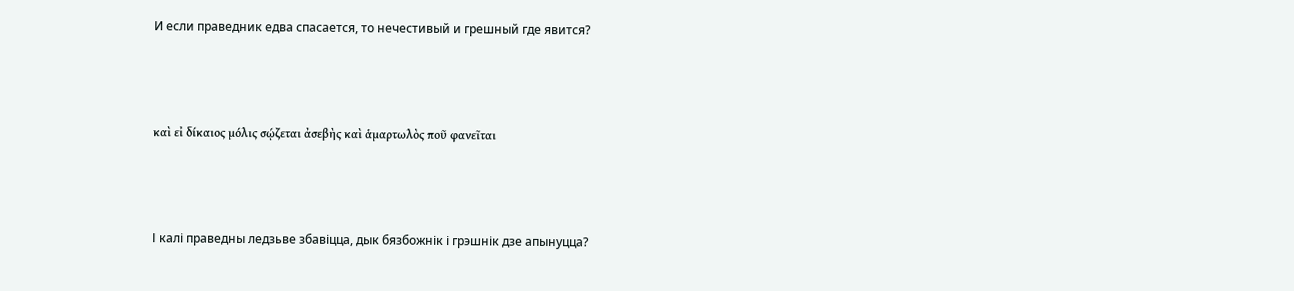И если праведник едва спасается, то нечестивый и грешный где явится?



καὶ εἰ δίκαιος μόλις σῴζεται ἀσεβὴς καὶ ἁμαρτωλὸς ποῦ φανεῖται



І калі праведны ледзьве збавіцца, дык бязбожнік і грэшнік дзе апынуцца?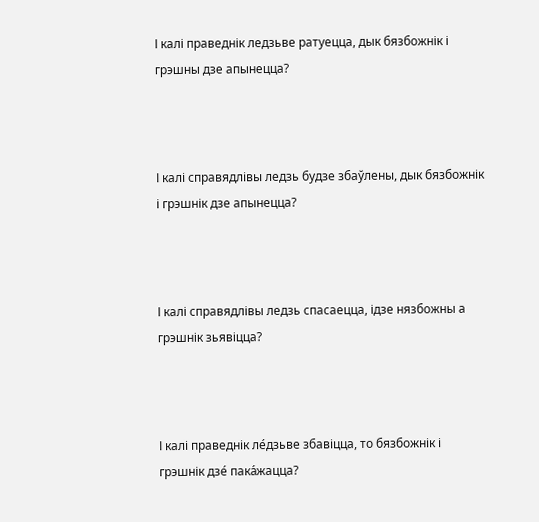І калі праведнік ледзьве ратуецца, дык бязбожнік і грэшны дзе апынецца?



І калі справядлівы ледзь будзе збаўлены, дык бязбожнік і грэшнік дзе апынецца?



І калі справядлівы ледзь спасаецца, ідзе нязбожны а грэшнік зьявіцца?



І калі праведнік ле́дзьве збавіцца, то бязбожнік і грэшнік дзе́ пака́жацца?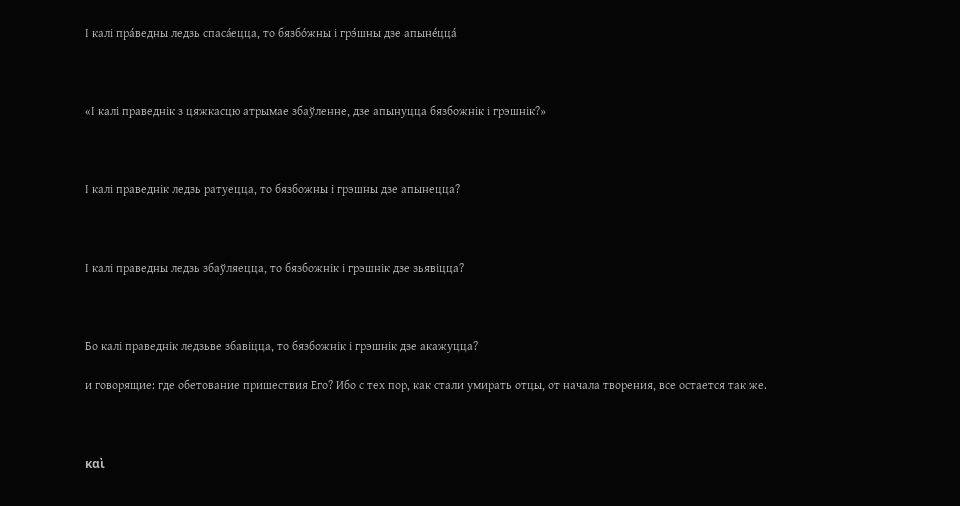І калі пра́ведны ледзь спаса́ецца, то бязбо́жны і грэ́шны дзе апыне́цца́



«І калі праведнік з цяжкасцю атрымае збаўленне, дзе апынуцца бязбожнік і грэшнік?»



І калі праведнік ледзь ратуецца, то бязбожны і грэшны дзе апынецца?



І калі праведны ледзь збаўляецца, то бязбожнік і грэшнік дзе зьявіцца?



Бо калі праведнік ледзьве збавіцца, то бязбожнік і грэшнік дзе акажуцца?

и говорящие: где обетование пришествия Его? Ибо с тех пор, как стали умирать отцы, от начала творения, все остается так же.



καὶ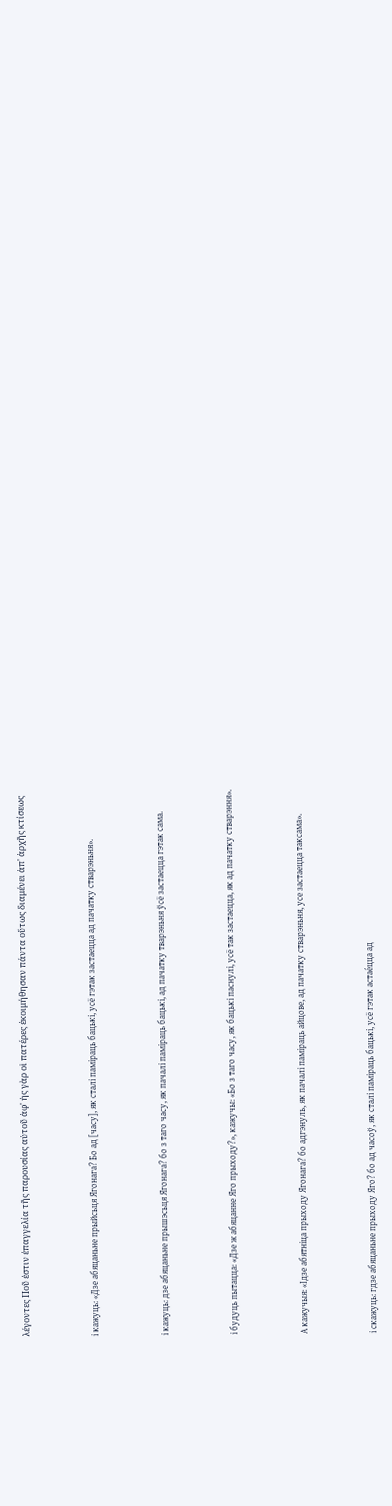λέγοντες Ποῦ ἐστιν ἐπαγγελία τῆς παρουσίας αὐτοῦ ἀφ' ἡς γὰρ οἱ πατέρες ἐκοιμήθησαν πάντα οὕτως διαμένει ἀπ' ἀρχῆς κτίσεως



і кажуць: «Дзе абяцаньне прыйсьця Ягонага? Бо ад [часу], як сталі паміраць бацькі, усё гэтак застаецца ад пачатку стварэньня».



і кажуць: дзе абяцаньне прышэсьця Ягонага? бо з таго часу, як пачалі паміраць бацькі, ад пачатку тварэньня ўсё застаецца гэтак сама.



і будуць пытацца: «Дзе ж абяцанне Яго прыходу?», кажучы: «Бо з таго часу, як бацькі паснулі, усё так застаецца, як ад пачатку стварэння».



А кажучыя: «Ідзе абятніца прыходу Ягонага? бо адгэнуль, як пачалі паміраць айцове, ад пачатку стварэньня, усе застаецца таксама».



і скажуць: гдзе абяцаньне прыходу Яго? бо ад часоў, як сталі паміраць бацькі, усё гэтак астае́цца ад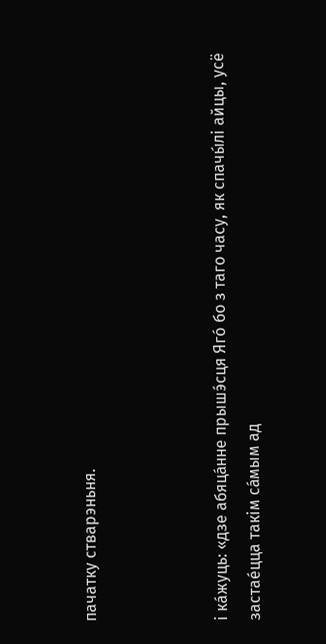пачатку стварэньня.



і ка́жуць: «дзе абяца́нне прышэ́сця Яго́ бо з таго часу, як спачы́лі айцы, усё застае́цца такім са́мым ад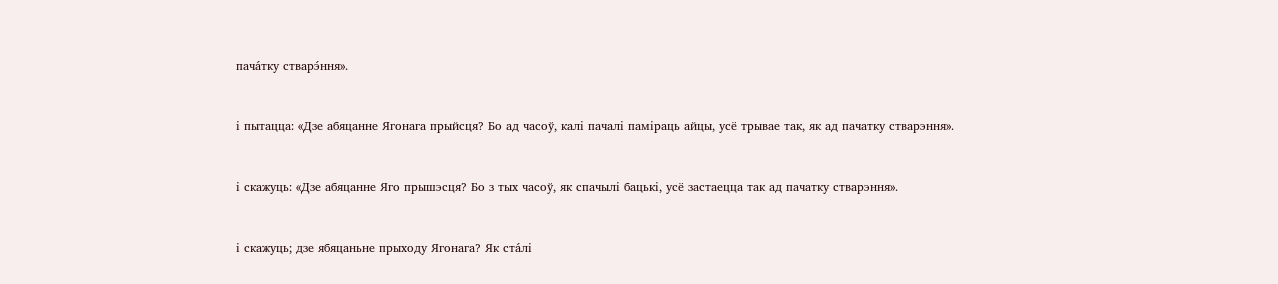пача́тку стварэ́ння».



і пытацца: «Дзе абяцанне Ягонага прыйсця? Бо ад часоў, калі пачалі паміраць айцы, усё трывае так, як ад пачатку стварэння».



і скажуць: «Дзе абяцанне Яго прышэсця? Бо з тых часоў, як спачылі бацькі, усё застаецца так ад пачатку стварэння».



і скажуць; дзе ябяцаньне прыходу Ягонага? Як ста́лі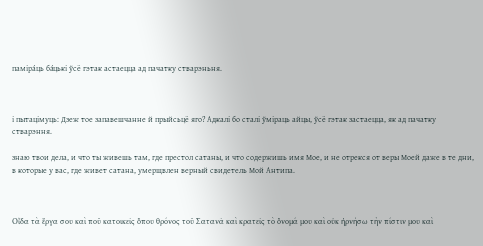паміра́ць ба́цькі ўсё гэтак астаецца ад пачатку стварэньня.



і пытацімуць: Дзеж тое запавешчанне й прыйсьцё яго? Адкалі бо сталі ўміраць айцы, ўсё гэтак застаецца, як ад пачатку стварэння.

знаю твои дела, и что ты живешь там, где престол сатаны, и что содержишь имя Мое, и не отрекся от веры Моей даже в те дни, в которые у вас, где живет сатана, умерщвлен верный свидетель Мой Антипа.



Οἶδα τὰ ἔργα σου καὶ ποῦ κατοικεῖς ὅπου θρόνος τοῦ Σατανᾶ καὶ κρατεῖς τὸ ὄνομά μου καὶ οὐκ ἠρνήσω τὴν πίστιν μου καὶ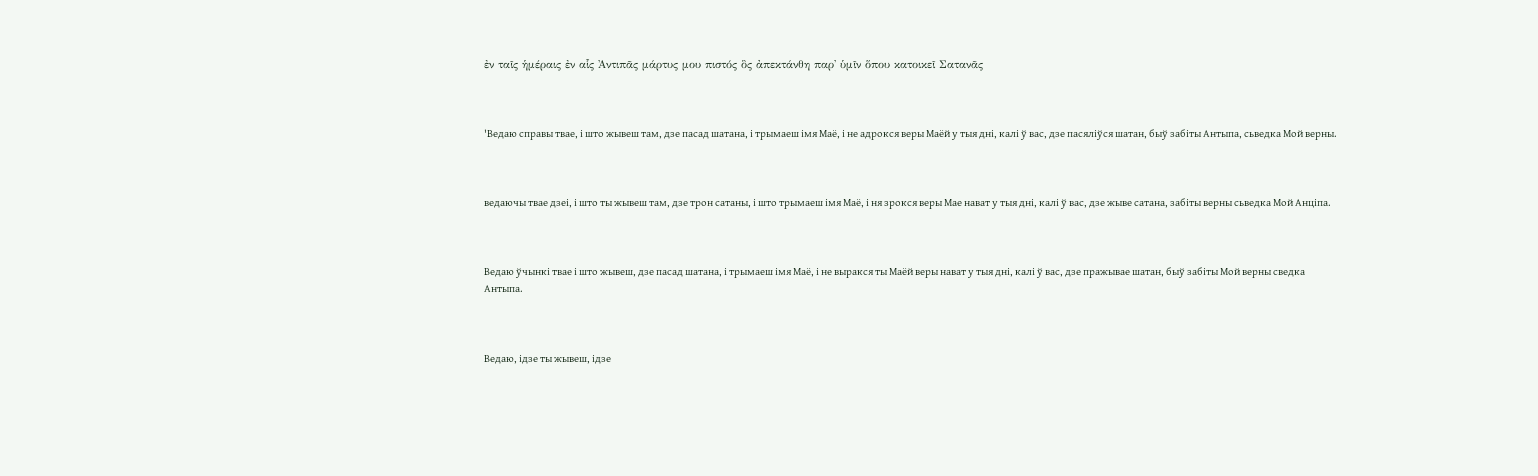ἐν ταῖς ἡμέραις ἐν αἷς Ἀντιπᾶς μάρτυς μου πιστός ὃς ἀπεκτάνθη παρ' ὑμῖν ὅπου κατοικεῖ Σατανᾶς



'Ведаю справы твае, і што жывеш там, дзе пасад шатана, і трымаеш імя Маё, і не адрокся веры Маёй у тыя дні, калі ў вас, дзе пасяліўся шатан, быў забіты Антыпа, сьведка Мой верны.



ведаючы твае дзеі, і што ты жывеш там, дзе трон сатаны, і што трымаеш імя Маё, і ня зрокся веры Мае нават у тыя дні, калі ў вас, дзе жыве сатана, забіты верны сьведка Мой Анціпа.



Ведаю ўчынкі твае і што жывеш, дзе пасад шатана, і трымаеш імя Маё, і не выракся ты Маёй веры нават у тыя дні, калі ў вас, дзе пражывае шатан, быў забіты Мой верны сведка Антыпа.



Ведаю, ідзе ты жывеш, ідзе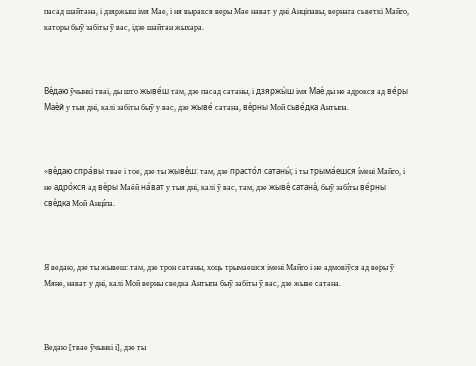пасад шайтана, і дзяржыш імя Мае, і ня выракся веры Мае нават у дні Анціпавы, вернага сьветкі Майго, каторы быў забіты ў вас, ідзе шайтан жыхара.



Ве́даю ўчынкі тваі, ды што жыве́ш там, дзе пасад сатаны, і дзяржы́ш імя Мае́ ды не адрокся ад ве́ры Мае́й у тыя дні, калі забіты быў у вас, дзе жыве́ сатана, ве́рны Мой сьве́дка Антыпа.



«ве́даю спра́вы твае і тое, дзе ты жыве́ш: там, дзе прасто́л сатаны́; і ты трыма́ешся íмені Майго, і не адро́кся ад ве́ры Маёй на́ват у тыя дні, калі ў вас, там, дзе жыве́ сатана́, быў забíты ве́рны све́дка Мой Анцíпа.



Я ведаю, дзе ты жывеш: там, дзе трон сатаны, хоць трымаешся імені Майго і не адмовіўся ад веры ў Мяне, нават у дні, калі Мой верны сведка Антыпа быў забіты ў вас, дзе жыве сатана.



Ведаю [твае ўчынкі і], дзе ты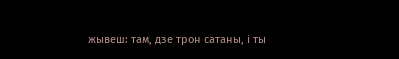жывеш: там, дзе трон сатаны, і ты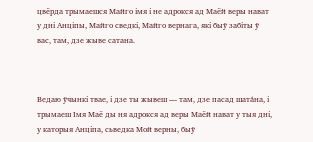цвёрда трымаешся Майго імя і не адрокся ад Маёй веры нават у дні Анціпы, Майго сведкі, Майго вернага, які быў забіты ў вас, там, дзе жыве сатана.



Ведаю ўчынкі твае, і дзе ты жывеш — там, дзе пасад шата́на, і трымаеш Імя Маё ды ня адрокся ад веры Маёй нават у тыя дні, у каторыя Анціпа, сьведка Мой верны, быў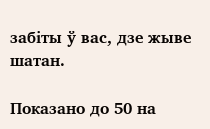забіты ў вас, дзе жыве шатан.

Показано до 50 на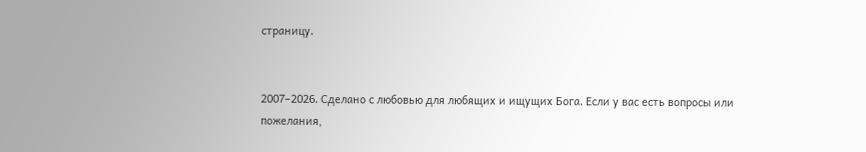страницу.


2007–2026. Сделано с любовью для любящих и ищущих Бога. Если у вас есть вопросы или пожелания,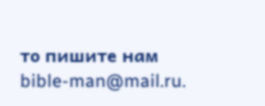то пишите нам bible-man@mail.ru.